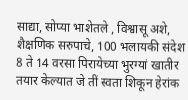साद्या, सोप्या भाशेतले , विश्वासू अशे, शैक्षणिक सरुपाचे, 100 भलायकी संदेश 8 ते 14 वरसा पिरायेच्या भुरग्यां खातीर तयार केल्यात जे तीं स्वता शिकून हेरांक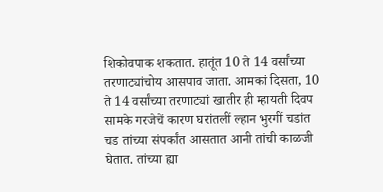शिकोवपाक शकतात. हातूंत 10 ते 14 वर्सांच्या तरणाट्यांचोय आसपाव जाता. आमकां दिसता, 10 ते 14 वर्सांच्या तरणाट्यां खातीर ही म्हायती दिवप सामके गरजेचें कारण घरांतलीं ल्हान भुरगीं चडांत चड तांच्या संपर्कांत आसतात आनी तांची काळजी घेतात. तांच्या ह्या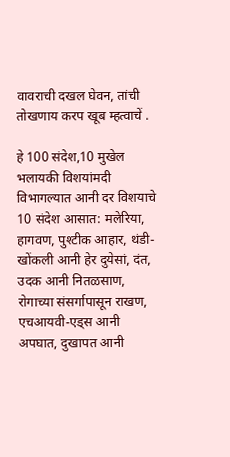वावराची दखल घेवन, तांची तोखणाय करप खूब म्हत्वाचें .

हे 100 संदेश,10 मुखेल भलायकी विशयांमदी विभागल्यात आनी दर विशयाचे 10 संदेश आसात: मलेरिया, हागवण, पुश्टीक आहार, थंडी-खोंकली आनी हेर दुयेसां, दंत, उदक आनी नितळसाण, रोगाच्या संसर्गापासून राखण, एचआयवी-एड्स आनी अपघात, दुखापत आनी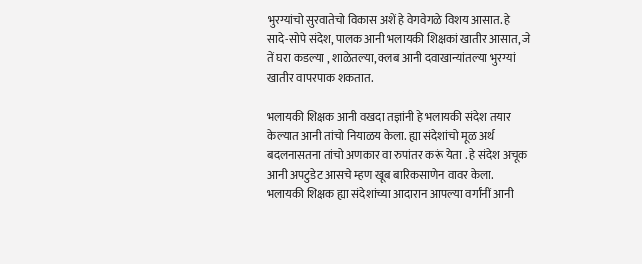भुरग्यांचो सुरवातेचो विकास अशें हे वेगवेगळे विशय आसात. हे सादे-सोपे संदेश, पालक आनी भलायकी शिक्षकां खातीर आसात, जे तें घरा कडल्या , शाळेतल्या, क्लब आनी दवाखान्यांतल्या भुरग्यां खातीर वापरपाक शकतात.

भलायकी शिक्षक आनी वखदा तज्ञांनी हे भलायकी संदेश तयार केल्यात आनी तांचो नियाळय केला. ह्या संदेशांचो मूळ अर्थ बदलनासतना तांचो अणकार वा रुपांतर करूं येता . हे संदेश अचूक आनी अपटुडेट आसचे म्हण खूब बारिकसाणेन वावर केला. भलायकी शिक्षक ह्या संदेशांच्या आदारान आपल्या वर्गांनीं आनी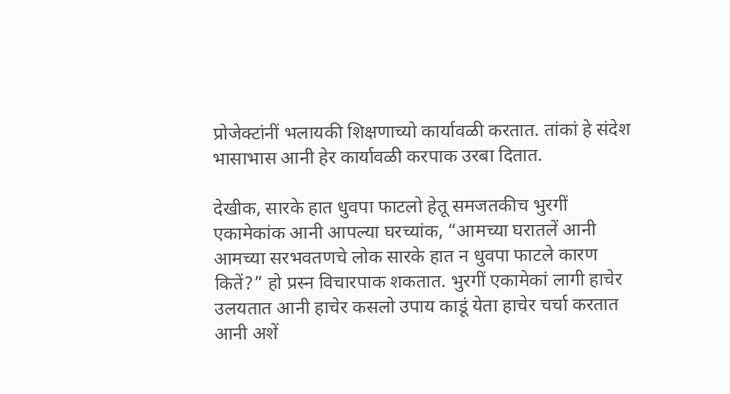प्रोजेक्टांनीं भलायकी शिक्षणाच्यो कार्यावळी करतात. तांकां हे संदेश भासाभास आनी हेर कार्यावळी करपाक उरबा दितात.

देखीक, सारके हात धुवपा फाटलो हेतू समजतकीच भुरगीं एकामेकांक आनी आपल्या घरच्यांक, “आमच्या घरातलें आनी आमच्या सरभवतणचे लोक सारके हात न धुवपा फाटले कारण कितें?” हो प्रस्न विचारपाक शकतात. भुरगीं एकामेकां लागी हाचेर उलयतात आनी हाचेर कसलो उपाय काडूं येता हाचेर चर्चा करतात आनी अशें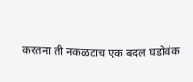करतना ती नकळटाच एक बदल घडोवंक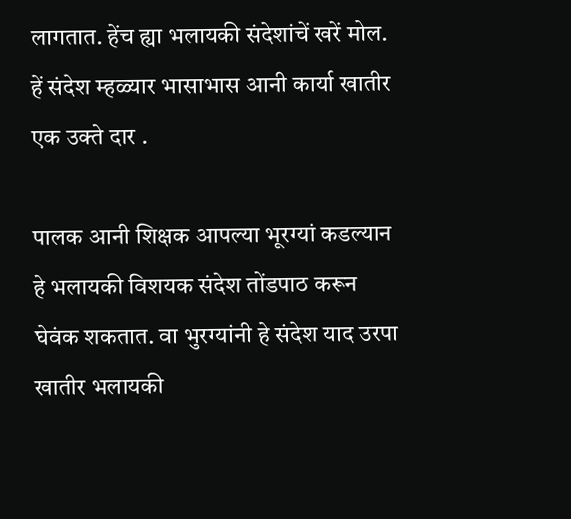लागतात. हेंच ह्या भलायकी संदेशांचें खरें मोल. हें संदेश म्हळ्यार भासाभास आनी कार्या खातीर एक उक्ते दार .

पालक आनी शिक्षक आपल्या भूरग्यां कडल्यान हे भलायकी विशयक संदेश तोंडपाठ करून घेवंक शकतात. वा भुरग्यांनी हे संदेश याद उरपा खातीर भलायकी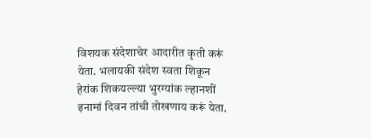विशयक संदेशाचेर आदारीत कृती करूं येता. भलायकी संदेश स्वता शिकून हेरांक शिकयल्ल्या भुरग्यांक ल्हानशीं इनामां दिवन तांची तोखणाय करूं येता.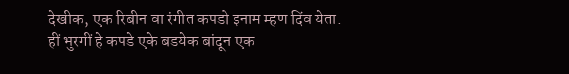देखीक, एक रिबीन वा रंगीत कपडो इनाम म्हण दिंव येता. हीं भुरगीं हे कपडे एके बडयेक बांदून एक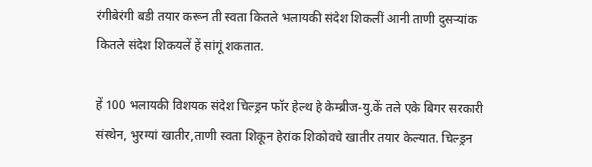रंगीबेरंगी बडी तयार करून ती स्वता कितले भलायकी संदेश शिकलीं आनी ताणी दुसऱ्यांक कितले संदेश शिकयलें हें सांगूं शकतात.

हें 100 भलायकी विशयक संदेश चिल्ड्रन फॉर हेल्थ हे केम्ब्रीज-यु.कें तले एके बिगर सरकारी संस्थेन, भुरग्यां खातीर,ताणी स्वता शिकून हेरांक शिकोवचे खातीर तयार केल्यात. चिल्ड्रन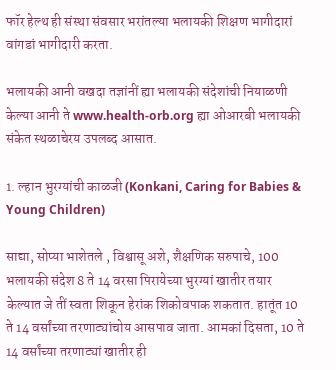फॉर हेल्थ ही संस्था संवसार भरांतल्या भलायकी शिक्षण भागीदारां वांगडां भागीदारी करता.

भलायकी आनी वखदा तज्ञांनीं ह्या भलायकी संदेशांची नियाळणी केल्या आनी ते www.health-orb.org ह्या ओआरबी भलायकी संकेत स्थळाचेरय उपलब्द आसात.

1. ल्हान भुरग्यांची काळजी (Konkani, Caring for Babies & Young Children)

साद्या, सोप्या भाशेतले , विश्वासू अशे, शैक्षणिक सरुपाचे, 100 भलायकी संदेश 8 ते 14 वरसा पिरायेच्या भुरग्यां खातीर तयार केल्यात जे तीं स्वता शिकून हेरांक शिकोवपाक शकतात. हातूंत 10 ते 14 वर्सांच्या तरणाट्यांचोय आसपाव जाता. आमकां दिसता, 10 ते 14 वर्सांच्या तरणाट्यां खातीर ही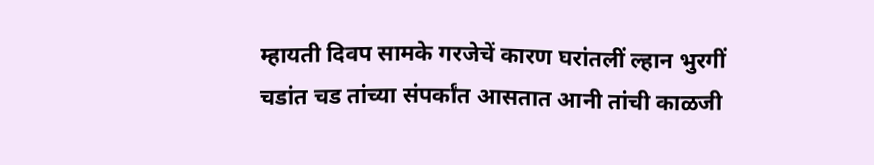म्हायती दिवप सामके गरजेचें कारण घरांतलीं ल्हान भुरगीं चडांत चड तांच्या संपर्कांत आसतात आनी तांची काळजी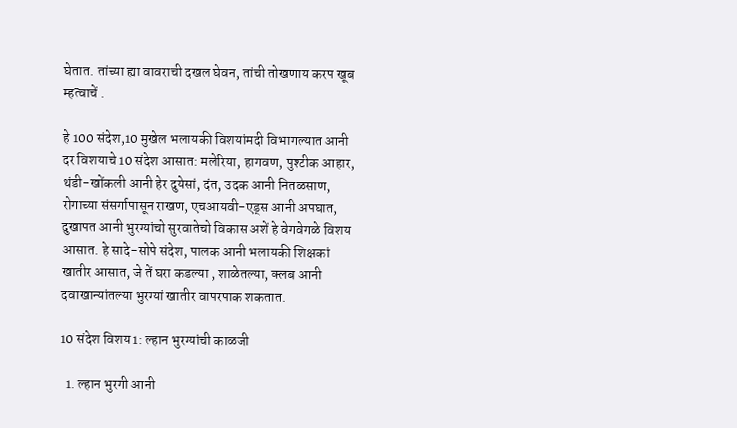घेतात. तांच्या ह्या वावराची दखल घेवन, तांची तोखणाय करप खूब म्हत्वाचें .

हे 100 संदेश,10 मुखेल भलायकी विशयांमदी विभागल्यात आनी दर विशयाचे 10 संदेश आसात: मलेरिया, हागवण, पुश्टीक आहार, थंडी-खोंकली आनी हेर दुयेसां, दंत, उदक आनी नितळसाण, रोगाच्या संसर्गापासून राखण, एचआयवी-एड्स आनी अपघात, दुखापत आनी भुरग्यांचो सुरवातेचो विकास अशें हे वेगवेगळे विशय आसात. हे सादे-सोपे संदेश, पालक आनी भलायकी शिक्षकां खातीर आसात, जे तें घरा कडल्या , शाळेतल्या, क्लब आनी दवाखान्यांतल्या भुरग्यां खातीर वापरपाक शकतात.

10 संदेश विशय1: ल्हान भुरग्यांची काळजी

  1. ल्हान भुरगी आनी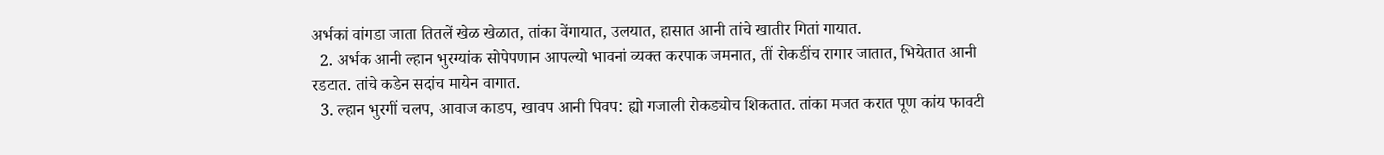अर्भकां वांगडा जाता तितलें खेळ खेळात, तांका वेंगायात, उलयात, हासात आनी तांचे खातीर गितां गायात.
  2. अर्भक आनी ल्हान भुरग्यांक सोपेपणान आपल्यो भावनां व्यक्त करपाक जमनात, तीं रोकडींच रागार जातात, भियेतात आनी रडटात. तांचे कडेन सदांच मायेन वागात.
  3. ल्हान भुरगीं चलप, आवाज काडप, खावप आनी पिवप: ह्यो गजाली रोकड्योच शिकतात. तांका मजत करात पूण कांय फावटी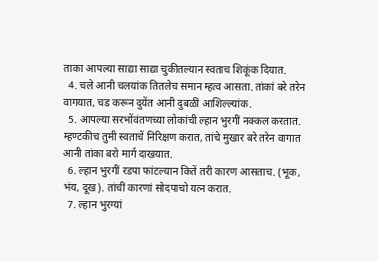ताका आपल्या साद्या साद्या चुकीतल्यान स्वताच शिकूंक दियात.
  4. चले आनी चलयांक तितलेच समान म्हत्व आसता. तांकां बरे तरेन वागयात, चड करून दुयेंत आनी दुबळीं आशिल्ल्यांक.
  5. आपल्या सरभोंवंतणच्या लोकांची ल्हान भुरगीं नक्कल करतात. म्हण्टकीच तुमी स्वताचें निरिक्षण करात, तांचे मुखार बरे तरेन वागात आनी तांका बरो मार्ग दाखयात.
  6. ल्हान भुरगीं रडपा फांटल्यान कितें तरी कारण आसताच. (भूक, भंय, दूख). तांचीं कारणां सोदपाचो यत्न करात.
  7. ल्हान भुरग्यां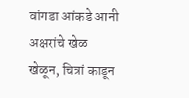वांगडा आंकडे आनी अक्षरांचे खेळ खेळून, चित्रां काडून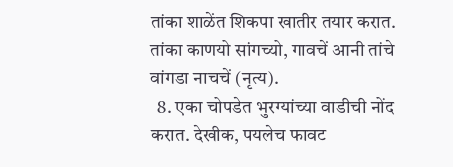तांका शाळेंत शिकपा खातीर तयार करात. तांका काणयो सांगच्यो, गावचें आनी तांचे वांगडा नाचचें (नृत्य).
  8. एका चोपडेत भुरग्यांच्या वाडीची नोंद करात. देखीक, पयलेच फावट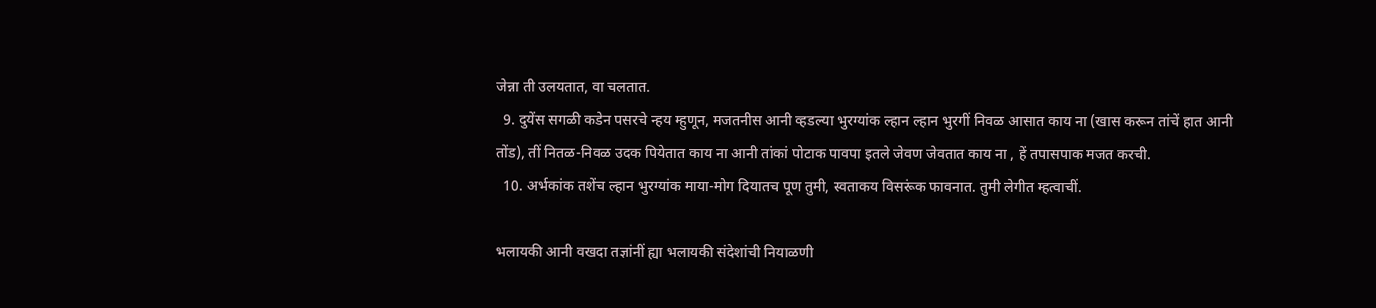जेन्ना ती उलयतात, वा चलतात.
  9. दुयेंस सगळी कडेन पसरचे न्हय म्हुणून, मजतनीस आनी व्हडल्या भुरग्यांक ल्हान ल्हान भुरगीं निवळ आसात काय ना (खास करून तांचें हात आनी तोंड), तीं नितळ-निवळ उदक पियेतात काय ना आनी तांकां पोटाक पावपा इतले जेवण जेवतात काय ना , हें तपासपाक मजत करची.
  10. अर्भकांक तशेंच ल्हान भुरग्यांक माया-मोग दियातच पूण तुमी, स्वताकय विसरूंक फावनात. तुमी लेगीत म्हत्वाचीं.

भलायकी आनी वखदा तज्ञांनीं ह्या भलायकी संदेशांची नियाळणी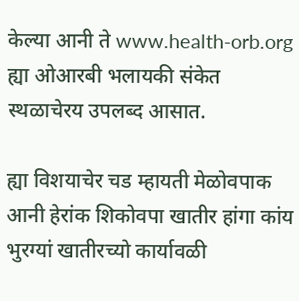केल्या आनी ते www.health-orb.org ह्या ओआरबी भलायकी संकेत स्थळाचेरय उपलब्द आसात.

ह्या विशयाचेर चड म्हायती मेळोवपाक आनी हेरांक शिकोवपा खातीर हांगा कांय भुरग्यां खातीरच्यो कार्यावळी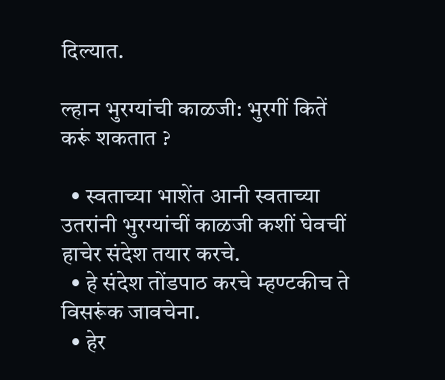दिल्यात.

ल्हान भुरग्यांची काळजी: भुरगीं कितें करूं शकतात ?

  • स्वताच्या भाशेंत आनी स्वताच्या उतरांनी भुरग्यांचीं काळजी कशीं घेवचीं हाचेर संदेश तयार करचे.
  • हे संदेश तोंडपाठ करचे म्हण्टकीच ते विसरूंक जावचेना.
  • हेर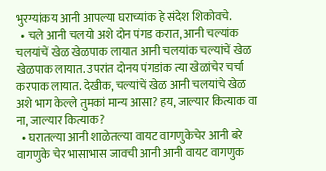भुरग्यांकय आनी आपल्या घराच्यांक हे संदेश शिकोवचे.
  • चले आनी चलयो अशे दोन पंगड करात, आनी चल्यांक चलयांचें खेळ खेळपाक लायात आनी चलयांक चल्यांचें खेळ खेळपाक लायात. उपरांत दोनय पंगडांक त्या खेळांचेर चर्चा करपाक लायात. देखीक, चल्यांचें खेळ आनी चलयांचे खेळ अशे भाग केल्ले तुमकां मान्य आसा? हय, जाल्यार कित्याक वा ना, जाल्यार कित्याक?
  • घरातल्या आनी शाळेतल्या वायट वागणुकेचेर आनी बरे वागणुके चेर भासाभास जावची आनी आनी वायट वागणुक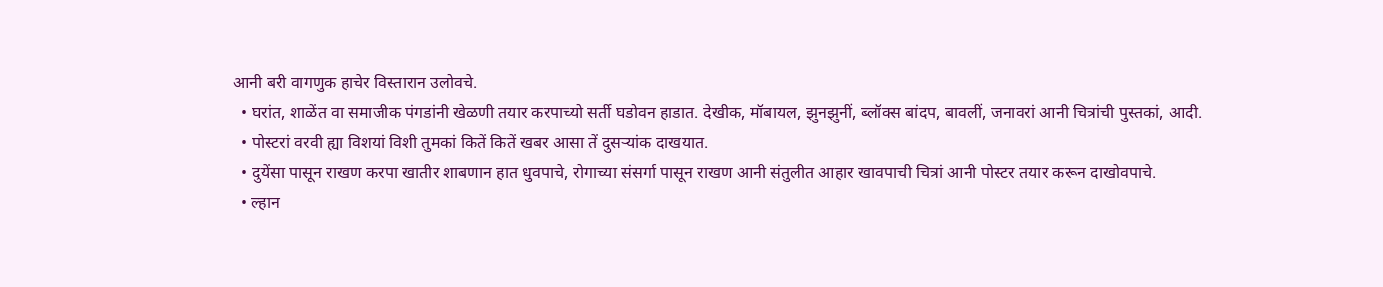आनी बरी वागणुक हाचेर विस्तारान उलोवचे.
  • घरांत, शाळेंत वा समाजीक पंगडांनी खेळणी तयार करपाच्यो सर्ती घडोवन हाडात. देखीक, मॉबायल, झुनझुनीं, ब्लॉक्स बांदप, बावलीं, जनावरां आनी चित्रांची पुस्तकां, आदी.
  • पोस्टरां वरवी ह्या विशयां विशी तुमकां कितें कितें खबर आसा तें दुसऱ्यांक दाखयात.
  • दुयेंसा पासून राखण करपा खातीर शाबणान हात धुवपाचे, रोगाच्या संसर्गा पासून राखण आनी संतुलीत आहार खावपाची चित्रां आनी पोस्टर तयार करून दाखोवपाचे.
  • ल्हान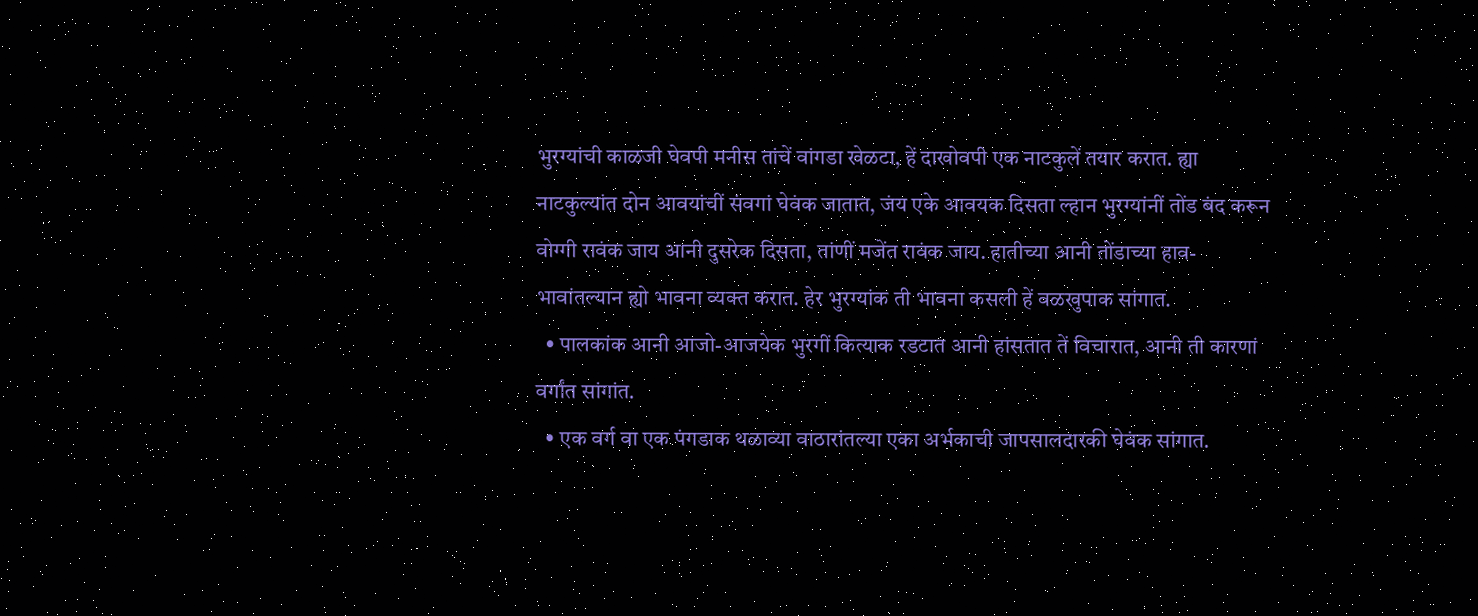भुरग्यांची काळजी घेवपी मनीस तांचें वांगडा खेळटा, हें दाखोवपी एक नाटकुलें तयार करात. ह्या नाटकुल्यांत दोन आवयांचीं संवगां घेवंक जातात, जंय एके आवयक दिसता ल्हान भुरग्यांनीं तोंड बंद करून वोग्गी रावंक जाय आनी दुसरेक दिसता, तांणीं मजेंत रावंक जाय. हातीच्या आनी तोंडाच्या हाव-भावांतल्यान ह्यो भावना व्यक्त करात. हेर भुरग्यांक ती भावना कसली हें वळखुपाक सांगात.
  • पालकांक आनी आजो-आजयेक भुरगीं कित्याक रडटात आनी हांसतात तें विचारात, आनी ती कारणां वर्गांत सांगांत.
  • एक वर्ग वा एक पंगडाक थळाव्या वाठारांतल्या एका अर्भकाची जापसालदारकी घेवंक सांगात.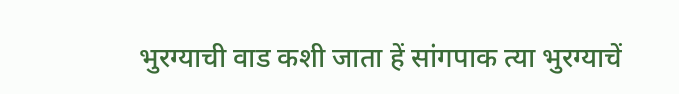भुरग्याची वाड कशी जाता हें सांगपाक त्या भुरग्याचें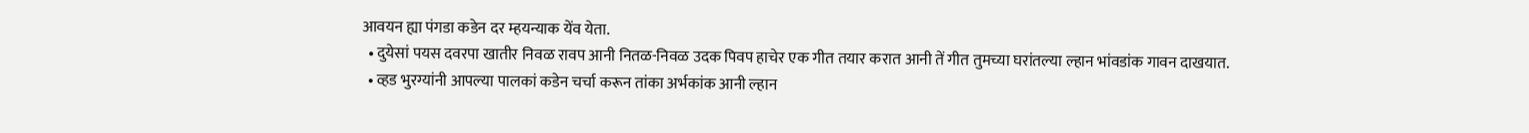आवयन ह्या पंगडा कडेन दर म्हयन्याक येंव येता.
  • दुयेसां पयस दवरपा खातीर निवळ रावप आनी नितळ-निवळ उदक पिवप हाचेर एक गीत तयार करात आनी तें गीत तुमच्या घरांतल्या ल्हान भांवडांक गावन दाखयात.
  • व्हड भुरग्यांनी आपल्या पालकां कडेन चर्चा करून तांका अर्भकांक आनी ल्हान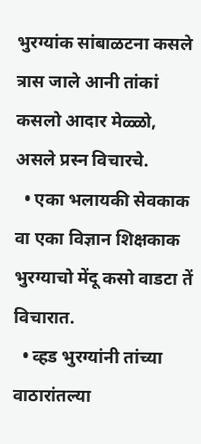भुरग्यांक सांबाळटना कसले त्रास जाले आनी तांकां कसलो आदार मेळ्ळो, असले प्रस्न विचारचे.
  • एका भलायकी सेवकाक वा एका विज्ञान शिक्षकाक भुरग्याचो मेंदू कसो वाडटा तें विचारात.
  • व्हड भुरग्यांनी तांच्या वाठारांतल्या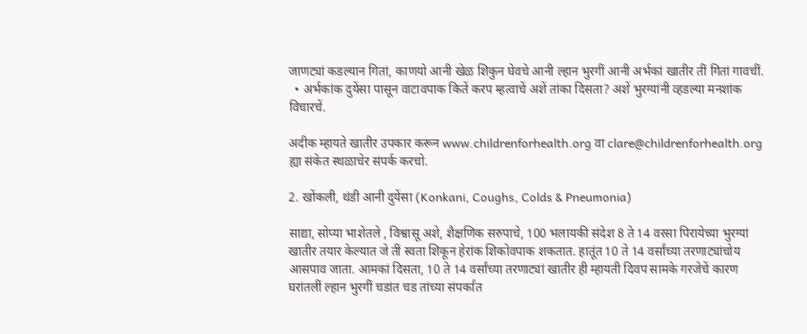जाणट्यां कडल्यान गितां, काणयो आनी खेळ शिकुन घेवचे आनी ल्हान भुरगीं आनी अर्भकां खातीर तीं गितां गावचीं.
  • अर्भकांक दुयेंसा पासून वाटावपाक कितें करप म्हत्वाचें अशें तांका दिसता? अशें भुरग्यांनी व्हडल्या मनशांक विचारचें.

अदीक म्हायते खातीर उपकार करून www.childrenforhealth.org वा clare@childrenforhealth.org ह्या संकेत स्थळाचेर संपर्क करचो.

2. खोंकली, थंडी आनी दुयेंसा (Konkani, Coughs, Colds & Pneumonia)

साद्या, सोप्या भाशेतले , विश्वासू अशे, शैक्षणिक सरुपाचे, 100 भलायकी संदेश 8 ते 14 वरसा पिरायेच्या भुरग्यां खातीर तयार केल्यात जे तीं स्वता शिकून हेरांक शिकोवपाक शकतात. हातूंत 10 ते 14 वर्सांच्या तरणाट्यांचोय आसपाव जाता. आमकां दिसता, 10 ते 14 वर्सांच्या तरणाट्यां खातीर ही म्हायती दिवप सामके गरजेचें कारण घरांतलीं ल्हान भुरगीं चडांत चड तांच्या संपर्कांत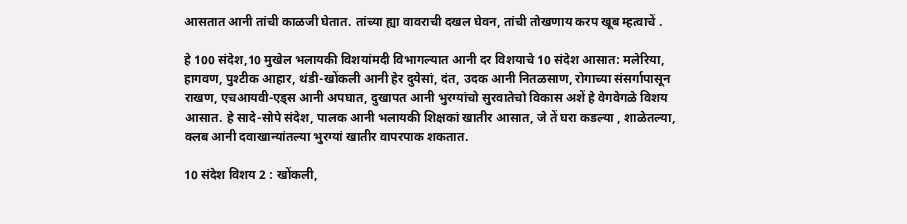आसतात आनी तांची काळजी घेतात. तांच्या ह्या वावराची दखल घेवन, तांची तोखणाय करप खूब म्हत्वाचें .

हे 100 संदेश,10 मुखेल भलायकी विशयांमदी विभागल्यात आनी दर विशयाचे 10 संदेश आसात: मलेरिया, हागवण, पुश्टीक आहार, थंडी-खोंकली आनी हेर दुयेसां, दंत, उदक आनी नितळसाण, रोगाच्या संसर्गापासून राखण, एचआयवी-एड्स आनी अपघात, दुखापत आनी भुरग्यांचो सुरवातेचो विकास अशें हे वेगवेगळे विशय आसात. हे सादे-सोपे संदेश, पालक आनी भलायकी शिक्षकां खातीर आसात, जे तें घरा कडल्या , शाळेतल्या, क्लब आनी दवाखान्यांतल्या भुरग्यां खातीर वापरपाक शकतात.

10 संदेश विशय 2 : खोंकली,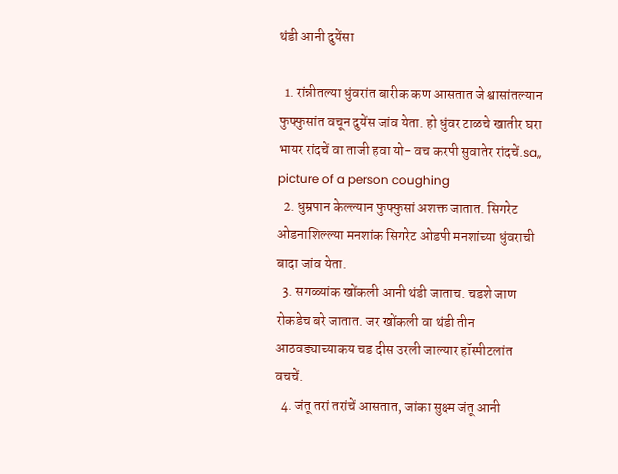थंडी आनी दुयेंसा

  1. रांन्नीतल्या धुंवरांत बारीक कण आसतात जे श्वासांतल्यान फुफ्फुसांत वचून दुयेंस जांव येता. हो धुंवर टाळचे खातीर घरा भायर रांदचें वा ताजी हवा यो- वच करपी सुवातेर रांदचें.sa,, picture of a person coughing
  2. धुम्रपान केल्ल्यान फुफ्फुसां अशक्त जातात. सिगरेट ओडनाशिल्ल्या मनशांक सिगरेट ओडपी मनशांच्या धुंवराची बादा जांव येता.
  3. सगळ्यांक खोंकली आनी थंडी जाताच. चडशे जाण रोकडेच बरे जातात. जर खोंकली वा थंडी तीन आठवड्याच्याकय चड दीस उरली जाल्यार हॉस्पीटलांत वचचें.
  4. जंतू तरां तरांचें आसतात, जांका सुक्ष्म जंतू आनी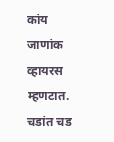कांय जाणांक व्हायरस म्हणटात. चडांत चड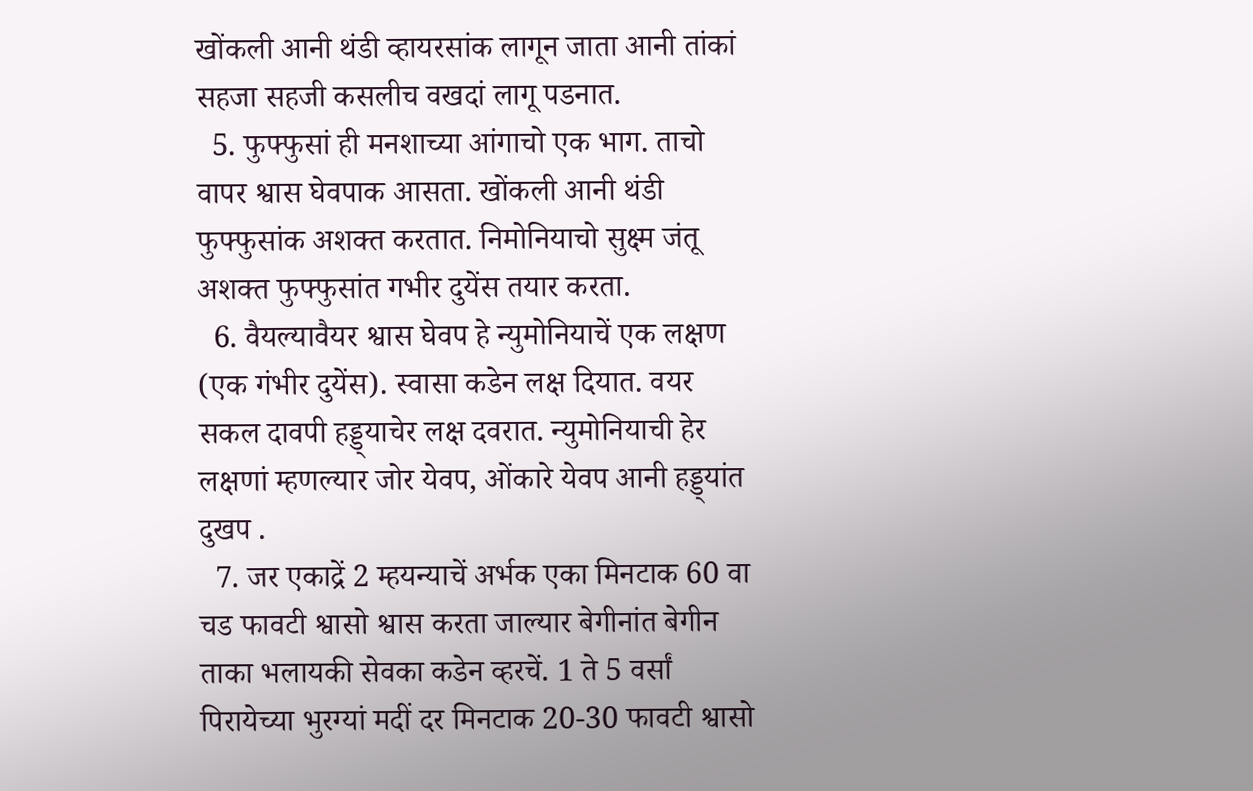खोंकली आनी थंडी व्हायरसांक लागून जाता आनी तांकां सहजा सहजी कसलीच वखदां लागू पडनात.
  5. फुफ्फुसां ही मनशाच्या आंगाचो एक भाग. ताचो वापर श्वास घेवपाक आसता. खोंकली आनी थंडी फुफ्फुसांक अशक्त करतात. निमोनियाचो सुक्ष्म जंतू अशक्त फुफ्फुसांत गभीर दुयेंस तयार करता.
  6. वैयल्यावैयर श्वास घेवप हे न्युमोनियाचें एक लक्षण (एक गंभीर दुयेंस). स्वासा कडेन लक्ष दियात. वयर सकल दावपी हड्ड्याचेर लक्ष दवरात. न्युमोनियाची हेर लक्षणां म्हणल्यार जोर येवप, ओंकारे येवप आनी हड्ड्यांत दुखप .
  7. जर एकाद्रें 2 म्हयन्याचें अर्भक एका मिनटाक 60 वा चड फावटी श्वासो श्वास करता जाल्यार बेगीनांत बेगीन ताका भलायकी सेवका कडेन व्हरचें. 1 ते 5 वर्सां पिरायेच्या भुरग्यां मदीं दर मिनटाक 20-30 फावटी श्वासो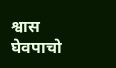श्वास घेवपाचो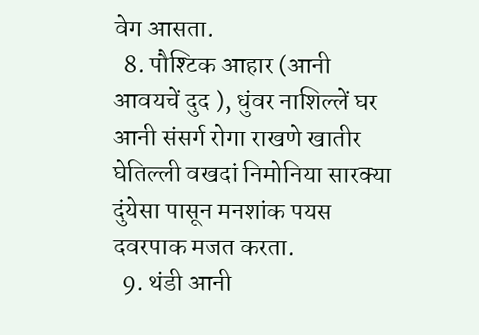वेग आसता.
  8. पौश्टिक आहार (आनी आवयचें दुद ), धुंवर नाशिल्लें घर आनी संसर्ग रोगा राखणे खातीर घेतिल्ली वखदां निमोनिया सारक्या दुंयेसा पासून मनशांक पयस दवरपाक मजत करता.
  9. थंडी आनी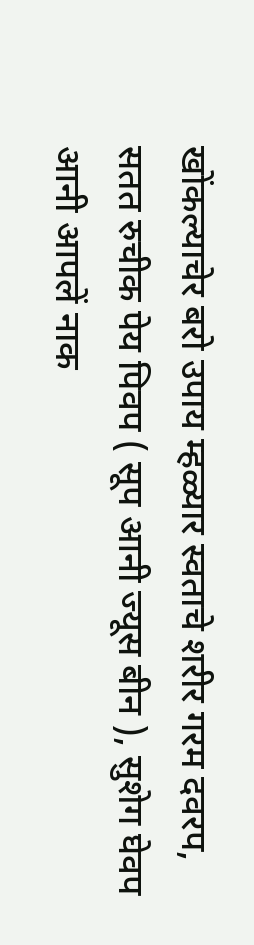खोंकल्याचेर बरो उपाय म्हळ्यार स्वताचे शरीर गरम दवरप, सतत रुचीक पेय पिवप ( सूप आनी ज्यूस बीन ), सुशेग घेवप आनी आपलें नाक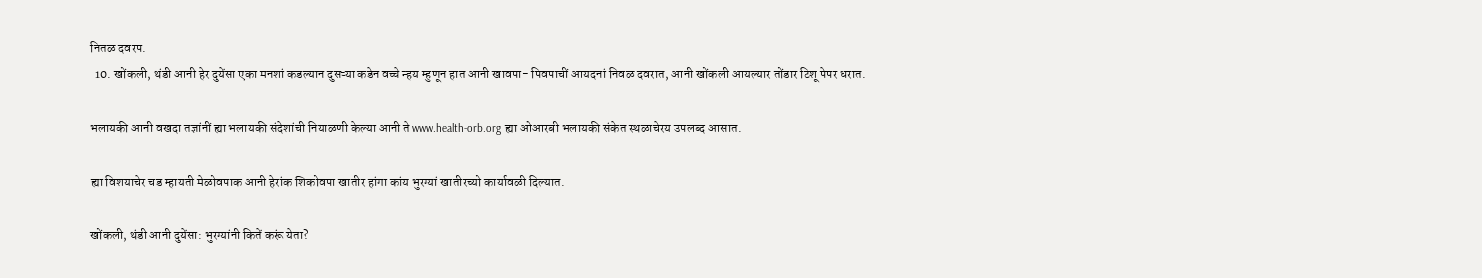नितळ दवरप.
  10. खोंकली, थंडी आनी हेर दुयेंसा एका मनशां कडल्यान दुसऱ्या कडेन वच्चे न्हय म्हुणून हात आनी खावपा- पिवपाचीं आयदनां निवळ दवरात, आनी खोंकली आयल्यार तोंडार टिशू पेपर धरात.

भलायकी आनी वखदा तज्ञांनीं ह्या भलायकी संदेशांची नियाळणी केल्या आनी ते www.health-orb.org ह्या ओआरबी भलायकी संकेत स्थळाचेरय उपलब्द आसात.

ह्या विशयाचेर चड म्हायती मेळोवपाक आनी हेरांक शिकोवपा खातीर हांगा कांय भुरग्यां खातीरच्यो कार्यावळी दिल्यात.

खोंकली, थंडी आनी दुयेंसा: भुरग्यांनी कितें करूं येता?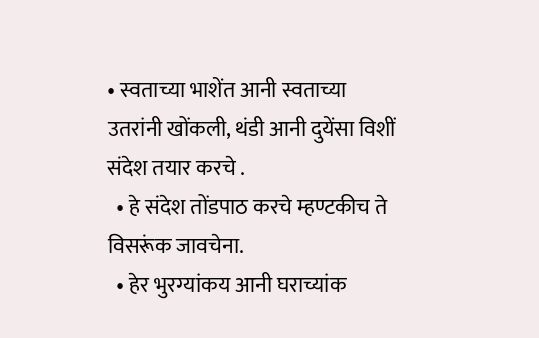• स्वताच्या भाशेंत आनी स्वताच्या उतरांनी खोंकली, थंडी आनी दुयेंसा विशीं संदेश तयार करचे .
  • हे संदेश तोंडपाठ करचे म्हण्टकीच ते विसरूंक जावचेना.
  • हेर भुरग्यांकय आनी घराच्यांक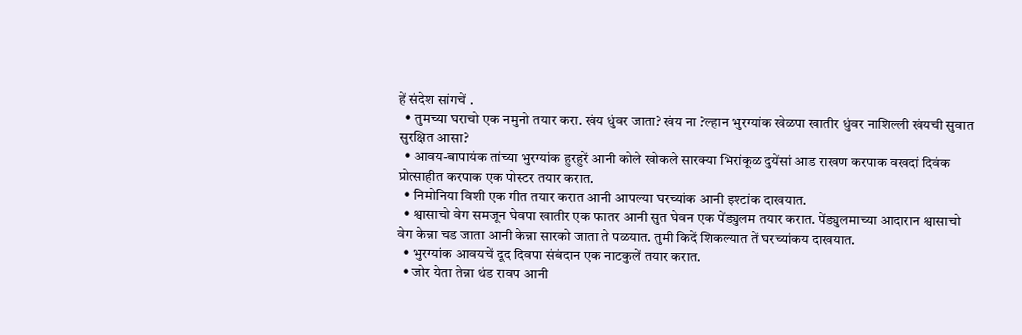हें संदेश सांगचें .
  • तुमच्या घराचो एक नमुनो तयार करा. खंय धुंवर जाता? खंय ना ?ल्हान भुरग्यांक खेळपा खातीर धुंवर नाशिल्ली खंयची सुवात सुरक्षित आसा?
  • आवय-बापायंक तांच्या भुरग्यांक हुरहुरें आनी कोले खोकले सारक्या भिरांकूळ दुयेंसां आड राखण करपाक वखदां दिवंक प्रोत्साहीत करपाक एक पोस्टर तयार करात.
  • निमोनिया विशी एक गीत तयार करात आनी आपल्या घरच्यांक आनी इश्टांक दाखयात.
  • श्वासाचो वेग समजून घेवपा खातीर एक फातर आनी सुत घेवन एक पेंड्युलम तयार करात. पेंड्युलमाच्या आदारान श्वासाचो वेग केन्ना चड जाता आनी केन्ना सारको जाता ते पळयात. तुमी किदें शिकल्यात तें घरच्यांकय दाखयात.
  • भुरग्यांक आवयचें दूद दिवपा संबंदान एक नाटकुलें तयार करात.
  • जोर येता तेन्ना थंड रावप आनी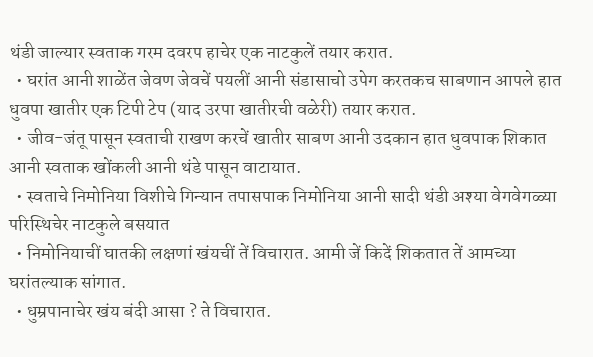थंडी जाल्यार स्वताक गरम दवरप हाचेर एक नाटकुलें तयार करात.
  • घरांत आनी शाळेंत जेवण जेवचें पयलीं आनी संडासाचो उपेग करतकच साबणान आपले हात धुवपा खातीर एक टिपी टेप (याद उरपा खातीरची वळेरी) तयार करात.
  • जीव-जंतू पासून स्वताची राखण करचें खातीर साबण आनी उदकान हात धुवपाक शिकात आनी स्वताक खोंकली आनी थंडे पासून वाटायात.
  • स्वताचे निमोनिया विशीचे गिन्यान तपासपाक निमोनिया आनी सादी थंडी अश्या वेगवेगळ्या परिस्थिचेर नाटकुले बसयात
  • निमोनियाचीं घातकी लक्षणां खंयचीं तें विचारात. आमी जें किदें शिकतात तें आमच्या घरांतल्याक सांगात.
  • धुम्रपानाचेर खंय बंदी आसा ? ते विचारात.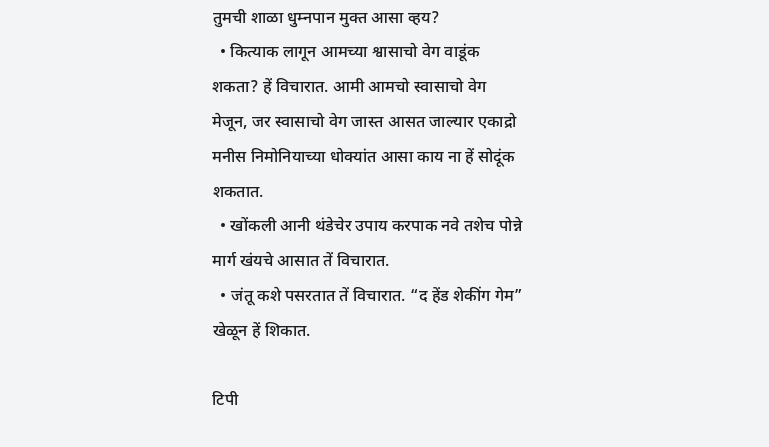तुमची शाळा धुम्नपान मुक्त आसा व्हय?
  • कित्याक लागून आमच्या श्वासाचो वेग वाडूंक शकता? हें विचारात. आमी आमचो स्वासाचो वेग मेजून, जर स्वासाचो वेग जास्त आसत जाल्यार एकाद्रो मनीस निमोनियाच्या धोक्यांत आसा काय ना हें सोदूंक शकतात.
  • खोंकली आनी थंडेचेर उपाय करपाक नवे तशेच पोन्ने मार्ग खंयचे आसात तें विचारात.
  • जंतू कशे पसरतात तें विचारात. “द हेंड शेकींग गेम” खेळून हें शिकात.

टिपी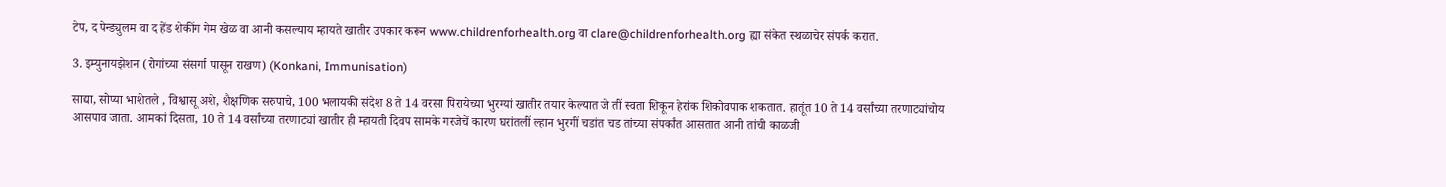टेप, द पेन्ड्युलम वा द हेंड शेकींग गेम खेळ वा आनी कसल्याय म्हायते खातीर उपकार करून www.childrenforhealth.org वा clare@childrenforhealth.org ह्या संकेत स्थळाचेर संपर्क करात.

3. इम्युनायझेशन (रोगांच्या संसर्गा पासून राखण) (Konkani, Immunisation)

साद्या, सोप्या भाशेतले , विश्वासू अशे, शैक्षणिक सरुपाचे, 100 भलायकी संदेश 8 ते 14 वरसा पिरायेच्या भुरग्यां खातीर तयार केल्यात जे तीं स्वता शिकून हेरांक शिकोवपाक शकतात. हातूंत 10 ते 14 वर्सांच्या तरणाट्यांचोय आसपाव जाता. आमकां दिसता, 10 ते 14 वर्सांच्या तरणाट्यां खातीर ही म्हायती दिवप सामके गरजेचें कारण घरांतलीं ल्हान भुरगीं चडांत चड तांच्या संपर्कांत आसतात आनी तांची काळजी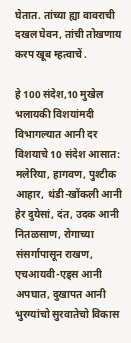घेतात. तांच्या ह्या वावराची दखल घेवन, तांची तोखणाय करप खूब म्हत्वाचें .

हे 100 संदेश,10 मुखेल भलायकी विशयांमदी विभागल्यात आनी दर विशयाचे 10 संदेश आसात: मलेरिया, हागवण, पुश्टीक आहार, थंडी-खोंकली आनी हेर दुयेसां, दंत, उदक आनी नितळसाण, रोगाच्या संसर्गापासून राखण, एचआयवी-एड्स आनी अपघात, दुखापत आनी भुरग्यांचो सुरवातेचो विकास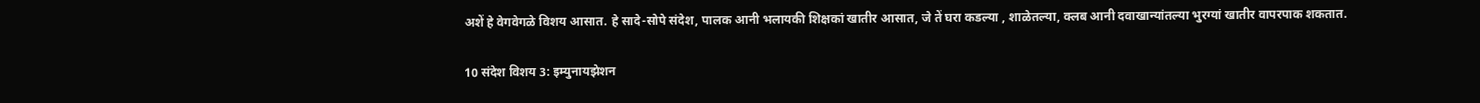अशें हे वेगवेगळे विशय आसात. हे सादे-सोपे संदेश, पालक आनी भलायकी शिक्षकां खातीर आसात, जे तें घरा कडल्या , शाळेतल्या, क्लब आनी दवाखान्यांतल्या भुरग्यां खातीर वापरपाक शकतात.

10 संदेश विशय 3: इम्युनायझेशन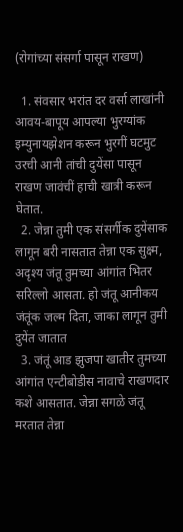(रोगांच्या संसर्गा पासून राखण)

  1. संवसार भरांत दर वर्सा लाखांनी आवय-बापूय आपल्या भुरग्यांक इम्युनायझेशन करून भुरगीं घटमुट उरची आनी तांची दुयेंसा पासून राखण जावंचीं हाची खात्री करून घेतात.
  2. जेन्ना तुमी एक संसर्गीक दुयेंसाक लागून बरी नासतात तेन्ना एक सुक्ष्म, अदृश्य जंतू तुमच्या आंगांत भितर सरिल्लो आसता. हो जंतू आनीकय जंतूंक जल्म दिता, जाका लागून तुमी दुयेंत जातात
  3. जंतूं आड झुजपा खातीर तुमच्या आंगांत एन्टीबोडीस नावाचे राखणदार कशे आसतात. जेन्ना सगळे जंतू मरतात तेन्ना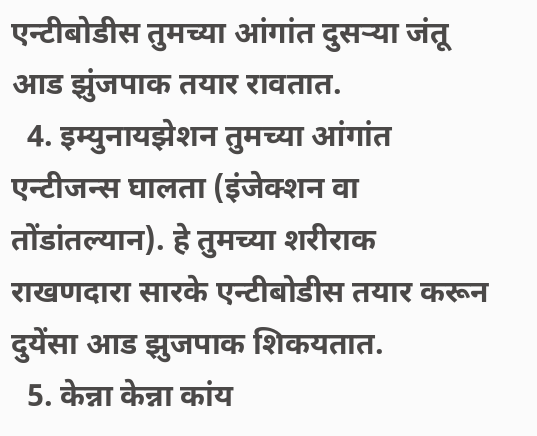एन्टीबोडीस तुमच्या आंगांत दुसऱ्या जंतू आड झुंजपाक तयार रावतात.
  4. इम्युनायझेशन तुमच्या आंगांत एन्टीजन्स घालता (इंजेक्शन वा तोंडांतल्यान). हे तुमच्या शरीराक राखणदारा सारके एन्टीबोडीस तयार करून दुयेंसा आड झुजपाक शिकयतात.
  5. केन्ना केन्ना कांय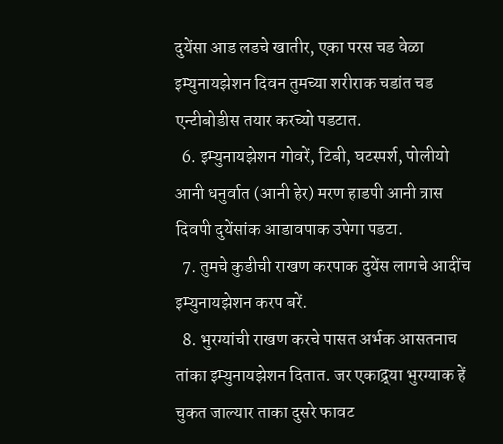दुयेंसा आड लडचे खातीर, एका परस चड वेळा इम्युनायझेशन दिवन तुमच्या शरीराक चडांत चड एन्टीबोडीस तयार करच्यो पडटात.
  6. इम्युनायझेशन गोवरें, टिबी, घटस्पर्श, पोलीयो आनी धनुर्वात (आनी हेर) मरण हाडपी आनी त्रास दिवपी दुयेंसांक आडावपाक उपेगा पडटा.
  7. तुमचे कुडीची राखण करपाक दुयेंस लागचे आदींच इम्युनायझेशन करप बरें.
  8. भुरग्यांची राखण करचे पासत अर्भक आसतनाच तांका इम्युनायझेशन दितात. जर एकाद्र्या भुरग्याक हें चुकत जाल्यार ताका दुसरे फावट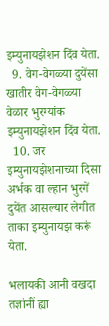इम्युनायझेशन दिंव येता.
  9. वेग-वेगळ्या दुयेंसा खातीर वेग-वेगळ्या वेळार भुरग्यांक इम्युनायझेशन दिंव येता.
  10. जर इम्युनायझेशनाच्या दिसा अर्भक वा ल्हान भुरगें दुयेंत आसल्यार लेगीत ताका इम्युनायझ करूं येता.

भलायकी आनी वखदा तज्ञांनीं ह्या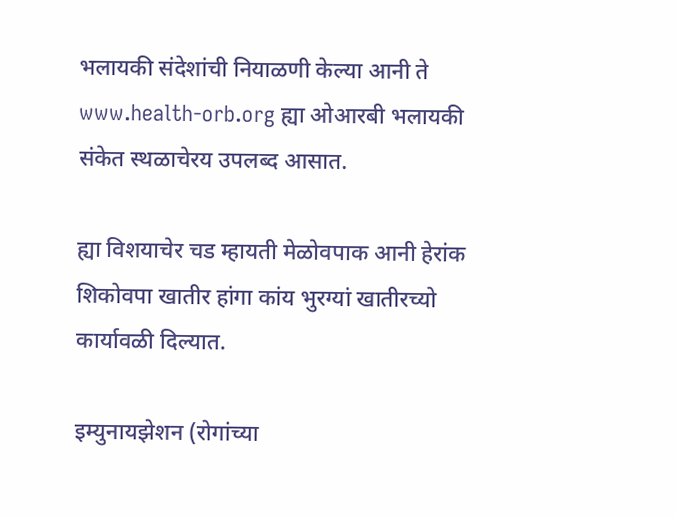भलायकी संदेशांची नियाळणी केल्या आनी ते www.health-orb.org ह्या ओआरबी भलायकी संकेत स्थळाचेरय उपलब्द आसात.

ह्या विशयाचेर चड म्हायती मेळोवपाक आनी हेरांक शिकोवपा खातीर हांगा कांय भुरग्यां खातीरच्यो कार्यावळी दिल्यात.

इम्युनायझेशन (रोगांच्या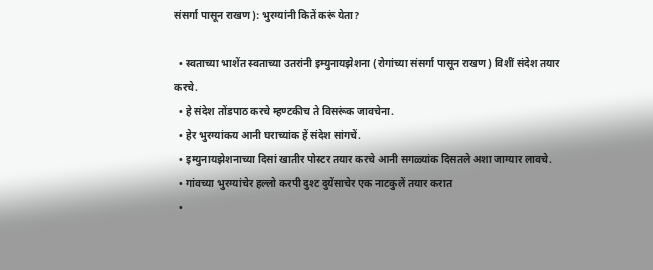संसर्गा पासून राखण): भुरग्यांनी कितें करूं येता?

  • स्वताच्या भाशेंत स्वताच्या उतरांनी इम्युनायझेशना (रोगांच्या संसर्गा पासून राखण) विशीं संदेश तयार करचे.
  • हे संदेश तोंडपाठ करचे म्हण्टकीच ते विसरूंक जावचेना.
  • हेर भुरग्यांकय आनी घराच्यांक हें संदेश सांगचें.
  • इम्युनायझेशनाच्या दिसां खातीर पोस्टर तयार करचे आनी सगळ्यांक दिसतले अशा जाग्यार लावचे.
  • गांवच्या भुरग्यांचेर हल्लो करपी दुश्ट दुयेंसाचेर एक नाटकुलें तयार करात
  •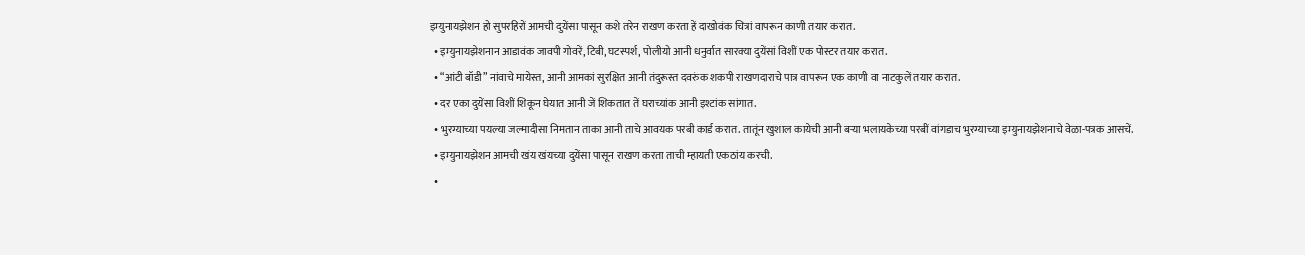इम्युनायझेशन हो सुपरहिरों आमची दुयेंसा पासून कशे तरेन राखण करता हें दाखोवंक चित्रां वापरून काणी तयार करात.
  • इम्युनायझेशनान आडावंक जावपी गोवरें, टिबी, घटस्पर्श, पोलीयो आनी धनुर्वात सारक्या दुयेंसां विशीं एक पोस्टर तयार करात.
  • “आंटी बॉडी” नांवाचे मायेस्त, आनी आमकां सुरक्षित आनी तंदुरूस्त दवरुंक शकपी राखणदाराचे पात्र वापरून एक काणी वा नाटकुलें तयार करात.
  • दर एका दुयेंसा विशीं शिकून घेयात आनी जें शिकतात तें घराच्यांक आनी इश्टांक सांगात.
  • भुरग्याच्या पयल्या जल्मादीसा निमतान ताका आनी ताचे आवयक परबी कार्ड करात. तातूंन खुशाल कायेची आनी बऱ्या भलायकेच्या परबीं वांगडाच भुरग्याच्या इम्युनायझेशनाचे वेळा-पत्रक आसचें.
  • इम्युनायझेशन आमची खंय खंयच्या दुयेंसा पासून राखण करता ताची म्हायती एकठांय करची.
  •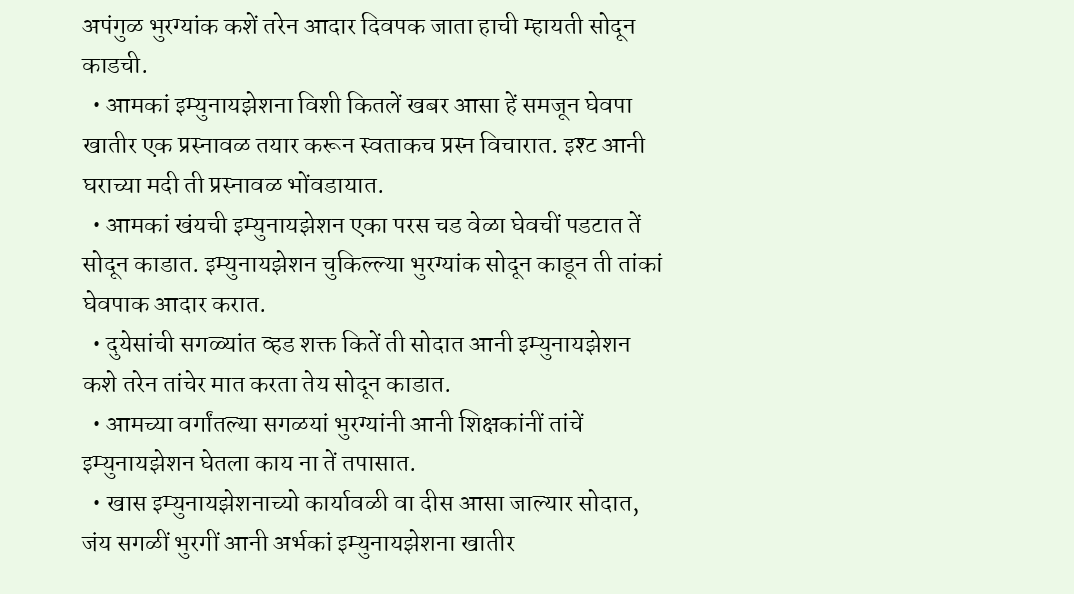अपंगुळ भुरग्यांक कशें तरेन आदार दिवपक जाता हाची म्हायती सोदून काडची.
  • आमकां इम्युनायझेशना विशी कितलें खबर आसा हें समजून घेवपा खातीर एक प्रस्नावळ तयार करून स्वताकच प्रस्न विचारात. इश्ट आनी घराच्या मदी ती प्रस्नावळ भोंवडायात.
  • आमकां खंयची इम्युनायझेशन एका परस चड वेळा घेवचीं पडटात तें सोदून काडात. इम्युनायझेशन चुकिल्ल्या भुरग्यांक सोदून काडून ती तांकां घेवपाक आदार करात.
  • दुयेसांची सगळ्यांत व्हड शक्त कितें ती सोदात आनी इम्युनायझेशन कशे तरेन तांचेर मात करता तेय सोदून काडात.
  • आमच्या वर्गांतल्या सगळयां भुरग्यांनी आनी शिक्षकांनीं तांचें इम्युनायझेशन घेतला काय ना तें तपासात.
  • खास इम्युनायझेशनाच्यो कार्यावळी वा दीस आसा जाल्यार सोदात, जंय सगळीं भुरगीं आनी अर्भकां इम्युनायझेशना खातीर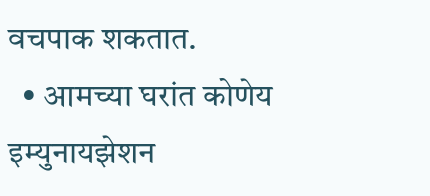वचपाक शकतात.
  • आमच्या घरांत कोणेय इम्युनायझेशन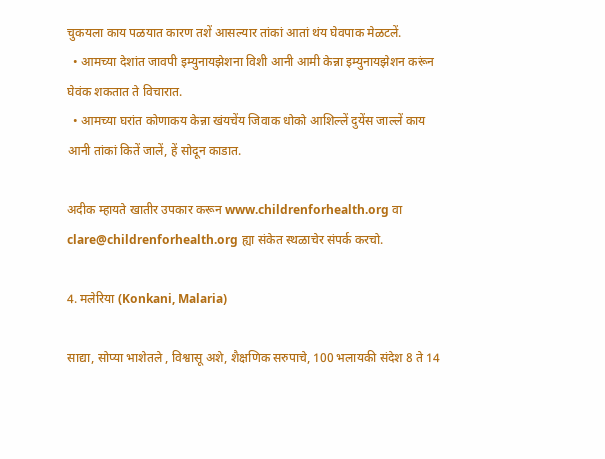चुकयला काय पळयात कारण तशें आसल्यार तांकां आतां थंय घेवपाक मेळटलें.
  • आमच्या देशांत जावपी इम्युनायझेशना विशी आनी आमी केन्ना इम्युनायझेशन करूंन घेवंक शकतात ते विचारात.
  • आमच्या घरांत कोणाकय केन्ना खंयचेंय जिवाक धोको आशिल्लें दुयेंस जाल्लें काय आनी तांकां कितें जालें, हें सोदून काडात.

अदीक म्हायते खातीर उपकार करून www.childrenforhealth.org वा clare@childrenforhealth.org ह्या संकेत स्थळाचेर संपर्क करचो.

4. मलेरिया (Konkani, Malaria)

साद्या, सोप्या भाशेतले , विश्वासू अशे, शैक्षणिक सरुपाचे, 100 भलायकी संदेश 8 ते 14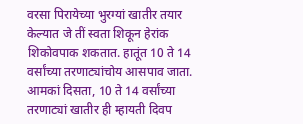वरसा पिरायेच्या भुरग्यां खातीर तयार केल्यात जे तीं स्वता शिकून हेरांक शिकोवपाक शकतात. हातूंत 10 ते 14 वर्सांच्या तरणाट्यांचोय आसपाव जाता. आमकां दिसता, 10 ते 14 वर्सांच्या तरणाट्यां खातीर ही म्हायती दिवप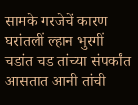सामके गरजेचें कारण घरांतलीं ल्हान भुरगीं चडांत चड तांच्या संपर्कांत आसतात आनी तांची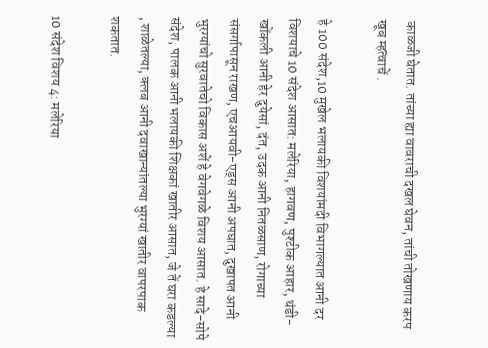काळजी घेतात. तांच्या ह्या वावराची दखल घेवन, तांची तोखणाय करप खूब म्हत्वाचें .

हे 100 संदेश,10 मुखेल भलायकी विशयांमदी विभागल्यात आनी दर विशयाचे 10 संदेश आसात: मलेरिया, हागवण, पुश्टीक आहार, थंडी-खोंकली आनी हेर दुयेसां, दंत, उदक आनी नितळसाण, रोगाच्या संसर्गापासून राखण, एचआयवी-एड्स आनी अपघात, दुखापत आनी भुरग्यांचो सुरवातेचो विकास अशें हे वेगवेगळे विशय आसात. हे सादे-सोपे संदेश, पालक आनी भलायकी शिक्षकां खातीर आसात, जे तें घरा कडल्या , शाळेतल्या, क्लब आनी दवाखान्यांतल्या भुरग्यां खातीर वापरपाक शकतात.

10 संदेश विशय 4: मलेरिया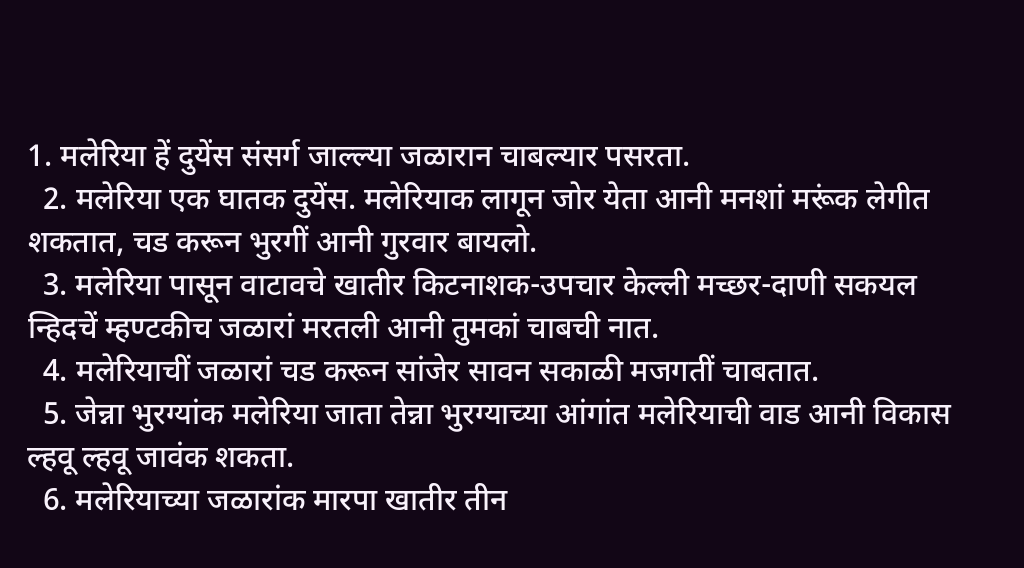1. मलेरिया हें दुयेंस संसर्ग जाल्ल्या जळारान चाबल्यार पसरता.
  2. मलेरिया एक घातक दुयेंस. मलेरियाक लागून जोर येता आनी मनशां मरूंक लेगीत शकतात, चड करून भुरगीं आनी गुरवार बायलो.
  3. मलेरिया पासून वाटावचे खातीर किटनाशक-उपचार केल्ली मच्छर-दाणी सकयल न्हिदचें म्हण्टकीच जळारां मरतली आनी तुमकां चाबची नात.
  4. मलेरियाचीं जळारां चड करून सांजेर सावन सकाळी मजगतीं चाबतात.
  5. जेन्ना भुरग्यांक मलेरिया जाता तेन्ना भुरग्याच्या आंगांत मलेरियाची वाड आनी विकास ल्हवू ल्हवू जावंक शकता.
  6. मलेरियाच्या जळारांक मारपा खातीर तीन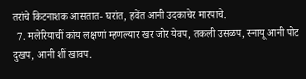तरांचे किटनाशक आसतात- घरांत, हवेंत आनी उदकाचेर मारपाचे.
  7. मलेरियाचीं कांय लक्षणां म्हणल्यार खर जोर येवप, तकली उसळप, स्नायू आनी पोट दुखप, आनी शीं खावप.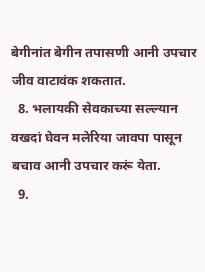बेगीनांत बेगीन तपासणी आनी उपचार जीव वाटावंक शकतात.
  8. भलायकी सेवकाच्या सल्ल्यान वखदां घेवन मलेरिया जावपा पासून बचाव आनी उपचार करूं येता.
  9.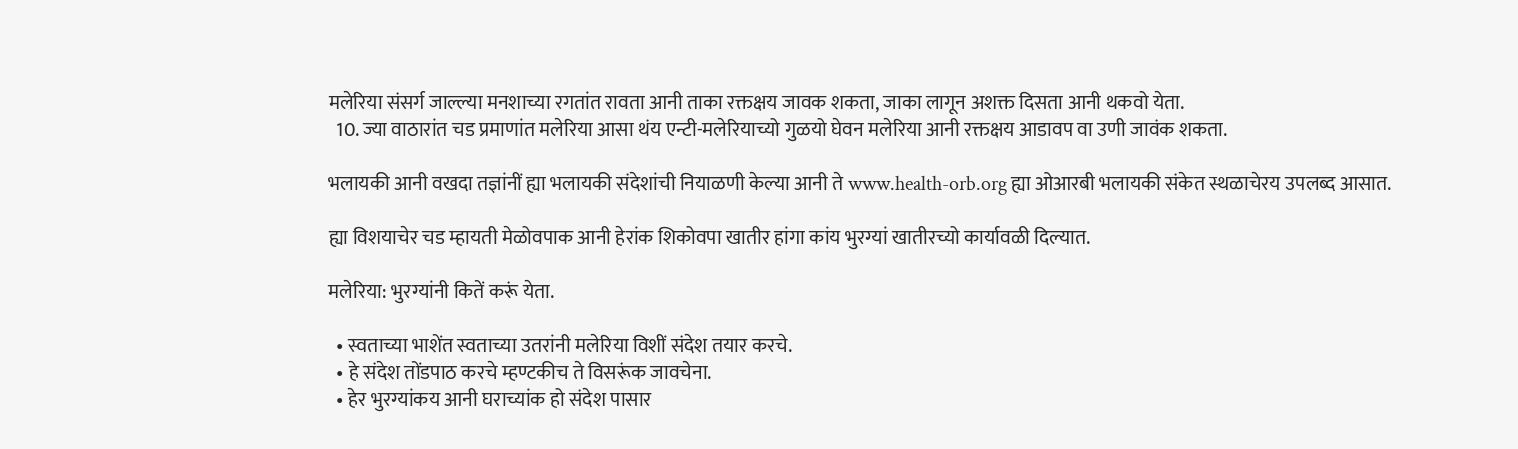मलेरिया संसर्ग जाल्ल्या मनशाच्या रगतांत रावता आनी ताका रक्तक्षय जावक शकता, जाका लागून अशक्त दिसता आनी थकवो येता.
  10. ज्या वाठारांत चड प्रमाणांत मलेरिया आसा थंय एन्टी-मलेरियाच्यो गुळयो घेवन मलेरिया आनी रक्तक्षय आडावप वा उणी जावंक शकता.

भलायकी आनी वखदा तज्ञांनीं ह्या भलायकी संदेशांची नियाळणी केल्या आनी ते www.health-orb.org ह्या ओआरबी भलायकी संकेत स्थळाचेरय उपलब्द आसात.

ह्या विशयाचेर चड म्हायती मेळोवपाक आनी हेरांक शिकोवपा खातीर हांगा कांय भुरग्यां खातीरच्यो कार्यावळी दिल्यात.

मलेरिया: भुरग्यांनी कितें करूं येता.

  • स्वताच्या भाशेंत स्वताच्या उतरांनी मलेरिया विशीं संदेश तयार करचे.
  • हे संदेश तोंडपाठ करचे म्हण्टकीच ते विसरूंक जावचेना.
  • हेर भुरग्यांकय आनी घराच्यांक हो संदेश पासार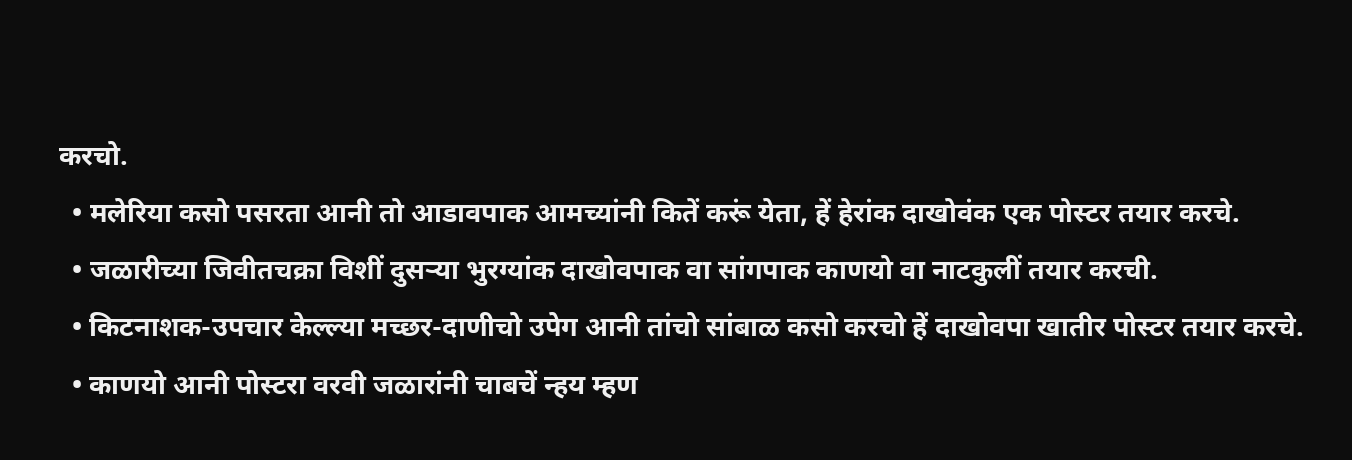करचो.
  • मलेरिया कसो पसरता आनी तो आडावपाक आमच्यांनी कितें करूं येता, हें हेरांक दाखोवंक एक पोस्टर तयार करचे.
  • जळारीच्या जिवीतचक्रा विशीं दुसऱ्या भुरग्यांक दाखोवपाक वा सांगपाक काणयो वा नाटकुलीं तयार करची.
  • किटनाशक-उपचार केल्ल्या मच्छर-दाणीचो उपेग आनी तांचो सांबाळ कसो करचो हें दाखोवपा खातीर पोस्टर तयार करचे.
  • काणयो आनी पोस्टरा वरवी जळारांनी चाबचें न्हय म्हण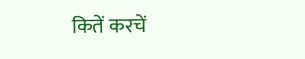कितें करचें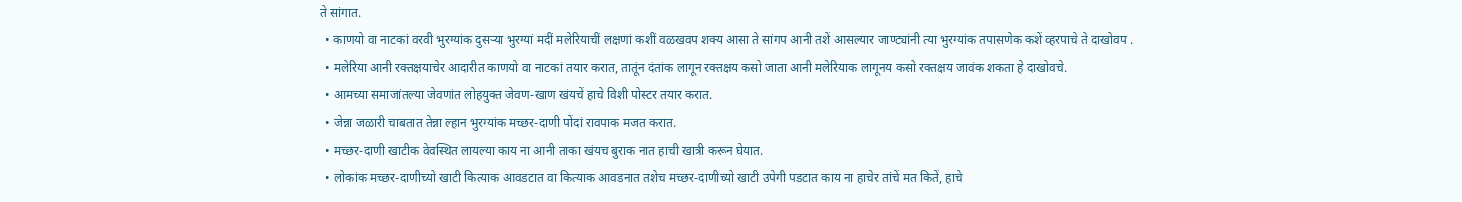ते सांगात.
  • काणयो वा नाटकां वरवी भुरग्यांक दुसऱ्या भुरग्यां मदीं मलेरियाचीं लक्षणां कशीं वळखवप शक्य आसा ते सांगप आनी तशें आसल्यार जाण्ट्यांनी त्या भुरग्यांक तपासणेक कशें व्हरपाचे ते दाखोवप .
  • मलेरिया आनी रक्तक्षयाचेर आदारीत काणयो वा नाटकां तयार करात, तातूंन दंतांक लागून रक्तक्षय कसो जाता आनी मलेरियाक लागूनय कसो रक्तक्षय जावंक शकता हे दाखोवचे.
  • आमच्या समाजांतल्या जेवणांत लोहयुक्त जेवण-खाण खंयचें हाचे विशी पोस्टर तयार करात.
  • जेन्ना जळारी चाबतात तेन्ना ल्हान भुरग्यांक मच्छर-दाणी पोंदां रावपाक मजत करात.
  • मच्छर-दाणी खाटीक वेवस्थित लायल्या काय ना आनी ताका खंयच बुराक नात हाची खात्री करून घेयात.
  • लोकांक मच्छर-दाणीच्यो खाटी कित्याक आवडटात वा कित्याक आवडनात तशेच मच्छर-दाणीच्यो खाटी उपेगी पडटात काय ना हाचेर तांचें मत कितें, हाचे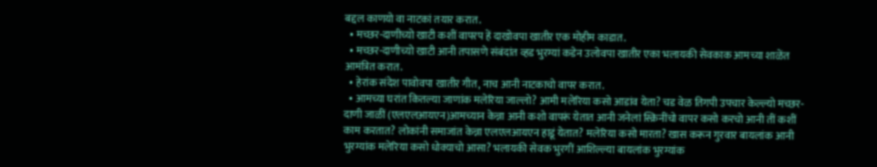बद्दल काणयो वा नाटकां तयार करात.
  • मच्छर-दाणीच्यो खाटी कशीं वापरप हें दाखोवपा खातीर एक मोहीम काडात.
  • मच्छर-दाणीच्यो खाटी आनी तपासणे संबंदांत व्हड भुरग्यां कडेन उलोवपा खातीर एका भलायकी सेवकाक आमच्या शाळेंत आमंत्रित करात.
  • हेरांक संदेश पावोवपा खातीर गीत, नाच आनी नाटकाचो वापर करात.
  • आमच्या घरांत कितल्या जाणांक मलेरिया जाल्लो? आमी मलेरिया कसो आडांव येता? चड वेळ तिगपी उपचार केल्ल्यो मच्छर-दाणी जाळीं (एलएलआयएन)आमच्यान केन्ना आनी कशो वापरूं येतात आनी जनेलां स्क्रिनींचो वापर कसो करचो आनी तीं कशीं काम करतात? लोकांनी समाजांत केन्ना एलएलआयएन हाडूं येतात? मलेरिया कसो मारता? खास करून गुरवार बायलांक आनी भुरग्यांक मलेरिया कसो धोक्याचो आसा? भलायकी सेवक भुरगीं आशिल्ल्या बायलांक भुरग्यांक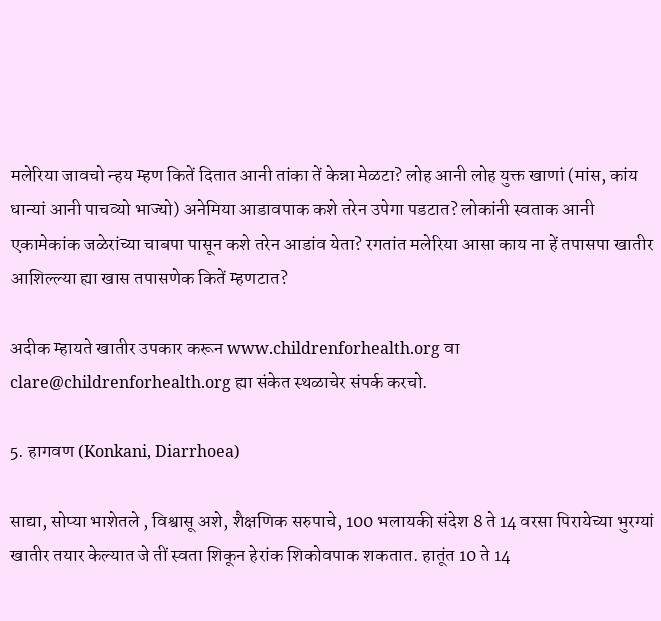मलेरिया जावचो न्हय म्हण कितें दितात आनी तांका तें केन्ना मेळटा? लोह आनी लोह युक्त खाणां (मांस, कांय धान्यां आनी पाचव्यो भाज्यो) अनेमिया आडावपाक कशे तरेन उपेगा पडटात? लोकांनी स्वताक आनी एकामेकांक जळेरांच्या चाबपा पासून कशे तरेन आडांव येता? रगतांत मलेरिया आसा काय ना हें तपासपा खातीर आशिल्ल्या ह्या खास तपासणेक कितें म्हणटात?

अदीक म्हायते खातीर उपकार करून www.childrenforhealth.org वा clare@childrenforhealth.org ह्या संकेत स्थळाचेर संपर्क करचो.

5. हागवण (Konkani, Diarrhoea)

साद्या, सोप्या भाशेतले , विश्वासू अशे, शैक्षणिक सरुपाचे, 100 भलायकी संदेश 8 ते 14 वरसा पिरायेच्या भुरग्यां खातीर तयार केल्यात जे तीं स्वता शिकून हेरांक शिकोवपाक शकतात. हातूंत 10 ते 14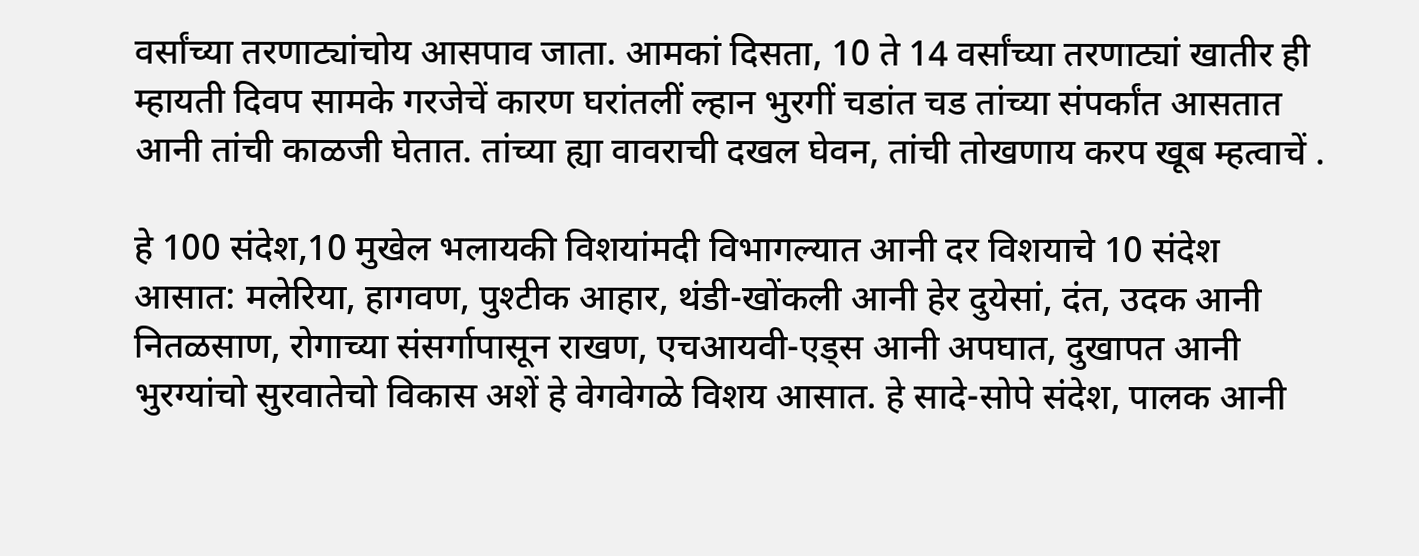वर्सांच्या तरणाट्यांचोय आसपाव जाता. आमकां दिसता, 10 ते 14 वर्सांच्या तरणाट्यां खातीर ही म्हायती दिवप सामके गरजेचें कारण घरांतलीं ल्हान भुरगीं चडांत चड तांच्या संपर्कांत आसतात आनी तांची काळजी घेतात. तांच्या ह्या वावराची दखल घेवन, तांची तोखणाय करप खूब म्हत्वाचें .

हे 100 संदेश,10 मुखेल भलायकी विशयांमदी विभागल्यात आनी दर विशयाचे 10 संदेश आसात: मलेरिया, हागवण, पुश्टीक आहार, थंडी-खोंकली आनी हेर दुयेसां, दंत, उदक आनी नितळसाण, रोगाच्या संसर्गापासून राखण, एचआयवी-एड्स आनी अपघात, दुखापत आनी भुरग्यांचो सुरवातेचो विकास अशें हे वेगवेगळे विशय आसात. हे सादे-सोपे संदेश, पालक आनी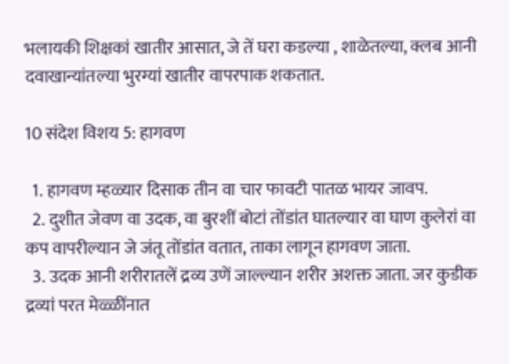भलायकी शिक्षकां खातीर आसात, जे तें घरा कडल्या , शाळेतल्या, क्लब आनी दवाखान्यांतल्या भुरग्यां खातीर वापरपाक शकतात.

10 संदेश विशय 5: हागवण

  1. हागवण म्हळ्यार दिसाक तीन वा चार फावटी पातळ भायर जावप.
  2. दुशीत जेवण वा उदक, वा बुरशीं बोटां तोंडांत घातल्यार वा घाण कुलेरां वा कप वापरील्यान जे जंतू तोंडांत वतात, ताका लागून हागवण जाता.
  3. उदक आनी शरीरातलें द्रव्य उणें जाल्ल्यान शरीर अशक्त जाता. जर कुडीक द्रव्यां परत मेळ्ळींनात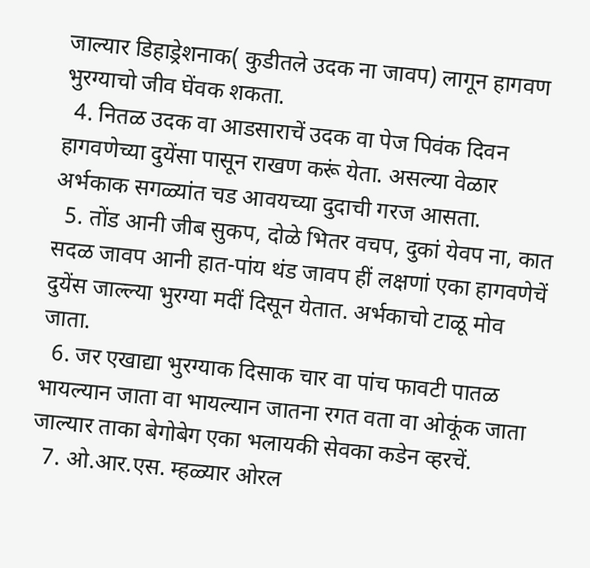जाल्यार डिहाड्रेशनाक( कुडीतले उदक ना जावप) लागून हागवण भुरग्याचो जीव घेंवक शकता.
  4. नितळ उदक वा आडसाराचें उदक वा पेज पिवंक दिवन हागवणेच्या दुयेंसा पासून राखण करूं येता. असल्या वेळार अर्भकाक सगळ्यांत चड आवयच्या दुदाची गरज आसता.
  5. तोंड आनी जीब सुकप, दोळे भितर वचप, दुकां येवप ना, कात सदळ जावप आनी हात-पांय थंड जावप हीं लक्षणां एका हागवणेचें दुयेंस जाल्ल्या भुरग्या मदीं दिसून येतात. अर्भकाचो टाळू मोव जाता.
  6. जर एखाद्या भुरग्याक दिसाक चार वा पांच फावटी पातळ भायल्यान जाता वा भायल्यान जातना रगत वता वा ओकूंक जाता जाल्यार ताका बेगोबेग एका भलायकी सेवका कडेन व्हरचें.
  7. ओ.आर.एस. म्हळ्यार ओरल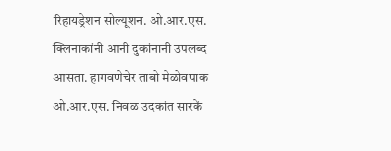रिहायड्रेशन सोल्यूशन. ओ.आर.एस. क्लिनाकांनी आनी दुकांनानी उपलब्द आसता. हागवणेचेर ताबो मेळोवपाक ओ.आर.एस. निवळ उदकांत सारकें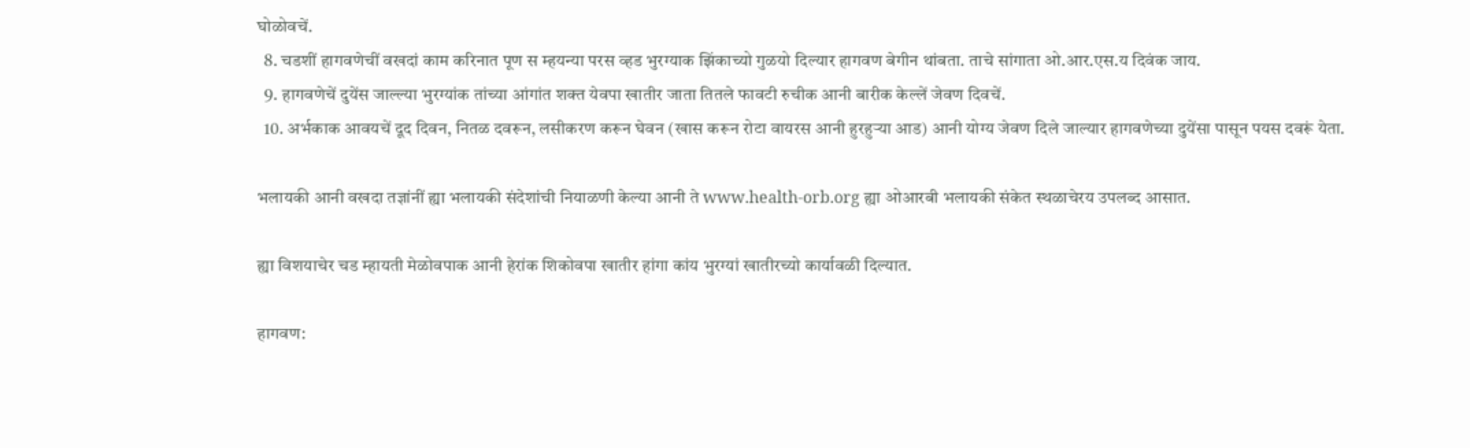घोळोवचें.
  8. चडशीं हागवणेचीं वखदां काम करिनात पूण स म्हयन्या परस व्हड भुरग्याक झिंकाच्यो गुळयो दिल्यार हागवण बेगीन थांबता. ताचे सांगाता ओ.आर.एस.य दिवंक जाय.
  9. हागवणेचें दुयेंस जाल्ल्या भुरग्यांक तांच्या आंगांत शक्त येवपा खातीर जाता तितले फावटी रुचीक आनी बारीक केल्लें जेवण दिवचें.
  10. अर्भकाक आवयचें दूद दिवन, नितळ दवरून, लसीकरण करून घेवन (खास करून रोटा वायरस आनी हुरहुऱ्या आड) आनी योग्य जेवण दिले जाल्यार हागवणेच्या दुयेंसा पासून पयस दवरूं येता.

भलायकी आनी वखदा तज्ञांनीं ह्या भलायकी संदेशांची नियाळणी केल्या आनी ते www.health-orb.org ह्या ओआरबी भलायकी संकेत स्थळाचेरय उपलब्द आसात.

ह्या विशयाचेर चड म्हायती मेळोवपाक आनी हेरांक शिकोवपा खातीर हांगा कांय भुरग्यां खातीरच्यो कार्यावळी दिल्यात.

हागवण: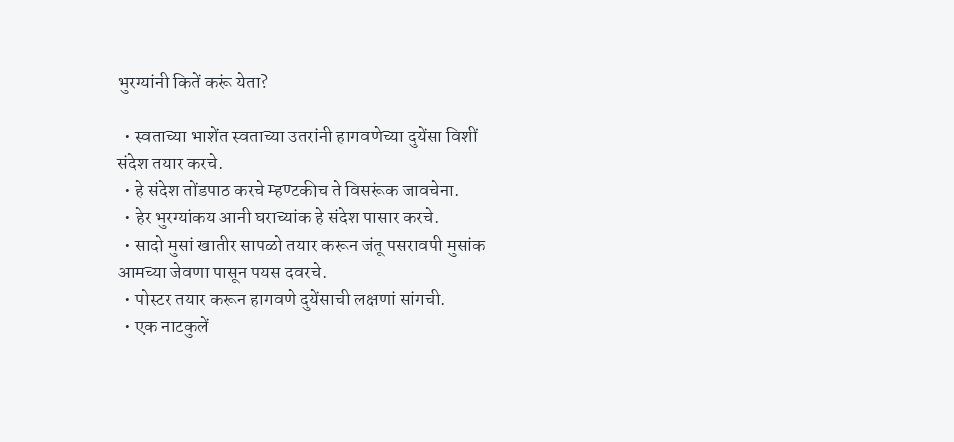भुरग्यांनी कितें करूं येता?

  • स्वताच्या भाशेंत स्वताच्या उतरांनी हागवणेच्या दुयेंसा विशीं संदेश तयार करचे.
  • हे संदेश तोंडपाठ करचे म्हण्टकीच ते विसरूंक जावचेना.
  • हेर भुरग्यांकय आनी घराच्यांक हे संदेश पासार करचे.
  • सादो मुसां खातीर सापळो तयार करून जंतू पसरावपी मुसांक आमच्या जेवणा पासून पयस दवरचे.
  • पोस्टर तयार करून हागवणे दुयेंसाची लक्षणां सांगची.
  • एक नाटकुलें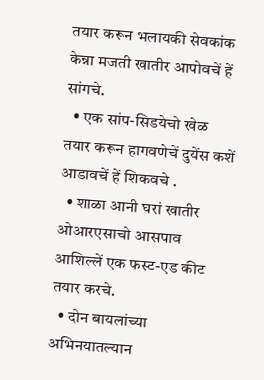तयार करून भलायकी सेवकांक केन्ना मजती खातीर आपोवचें हें सांगचे.
  • एक सांप-सिडयेचो खेळ तयार करून हागवणेचें दुयेंस कशें आडावचें हें शिकवचे .
  • शाळा आनी घरां खातीर ओआरएसाचो आसपाव आशिल्लें एक फस्ट-एड कीट तयार करचे.
  • दोन बायलांच्या अभिनयातल्यान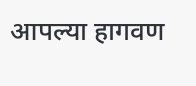आपल्या हागवण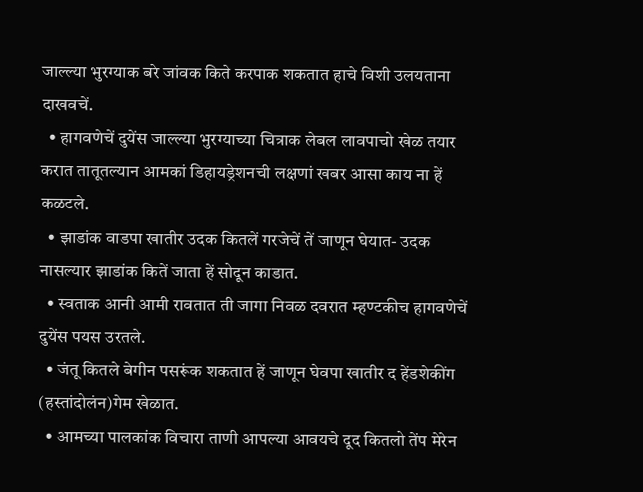जाल्ल्या भुरग्याक बरे जांवक किते करपाक शकतात हाचे विशी उलयताना दाखवचें.
  • हागवणेचें दुयेंस जाल्ल्या भुरग्याच्या चित्राक लेबल लावपाचो खेळ तयार करात तातूतल्यान आमकां डिहायड्रेशनची लक्षणां खबर आसा काय ना हें कळटले.
  • झाडांक वाडपा खातीर उदक कितलें गरजेचें तें जाणून घेयात- उदक नासल्यार झाडांक कितें जाता हें सोदून काडात.
  • स्वताक आनी आमी रावतात ती जागा निवळ दवरात म्हण्टकीच हागवणेचें दुयेंस पयस उरतले.
  • जंतू कितले बेगीन पसरूंक शकतात हें जाणून घेवपा खातीर द हेंडशेकींग (हस्तांदोलंन)गेम खेळात.
  • आमच्या पालकांक विचारा ताणी आपल्या आवयचे दूद कितलो तेंप मेरेन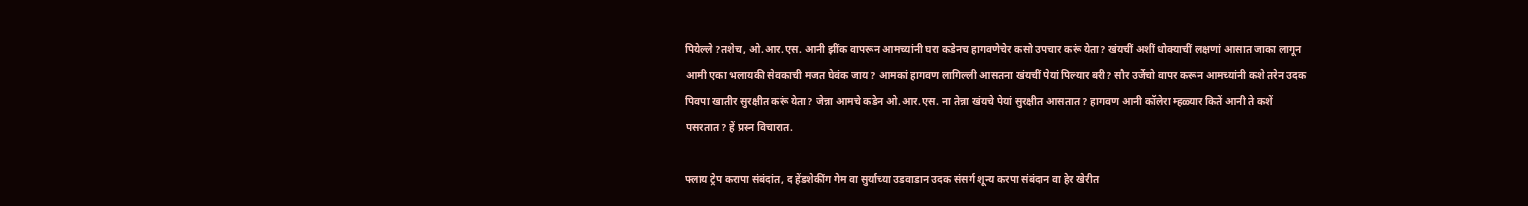पियेल्ले ?तशेच, ओ.आर.एस. आनी झींक वापरून आमच्यांनी घरा कडेनच हागवणेचेर कसो उपचार करूं येता? खंयचीं अशीं धोक्याचीं लक्षणां आसात जाका लागून आमी एका भलायकी सेवकाची मजत घेवंक जाय? आमकां हागवण लागिल्ली आसतना खंयचीं पेयां पिल्यार बरी? सौर उर्जेचो वापर करून आमच्यांनी कशे तरेन उदक पिवपा खातीर सुरक्षीत करूं येता? जेन्ना आमचे कडेन ओ.आर.एस. ना तेन्ना खंयचे पेयां सुरक्षीत आसतात? हागवण आनी कॉलेरा म्हळ्यार कितें आनी ते कशें पसरतात? हें प्रस्न विचारात.

फ्लाय ट्रेप करापा संबंदांत, द हेंडशेकींग गेम वा सुर्याच्या उडवाडान उदक संसर्ग शून्य करपा संबंदान वा हेर खेरीत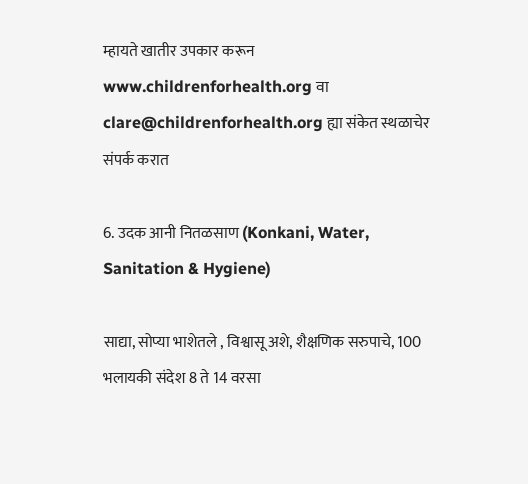म्हायते खातीर उपकार करून www.childrenforhealth.org वा clare@childrenforhealth.org ह्या संकेत स्थळाचेर संपर्क करात

6. उदक आनी नितळसाण (Konkani, Water, Sanitation & Hygiene)

साद्या, सोप्या भाशेतले , विश्वासू अशे, शैक्षणिक सरुपाचे, 100 भलायकी संदेश 8 ते 14 वरसा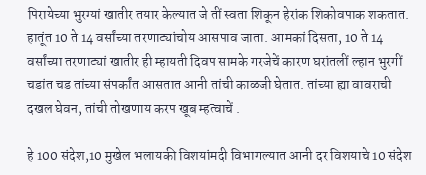पिरायेच्या भुरग्यां खातीर तयार केल्यात जे तीं स्वता शिकून हेरांक शिकोवपाक शकतात. हातूंत 10 ते 14 वर्सांच्या तरणाट्यांचोय आसपाव जाता. आमकां दिसता, 10 ते 14 वर्सांच्या तरणाट्यां खातीर ही म्हायती दिवप सामके गरजेचें कारण घरांतलीं ल्हान भुरगीं चडांत चड तांच्या संपर्कांत आसतात आनी तांची काळजी घेतात. तांच्या ह्या वावराची दखल घेवन, तांची तोखणाय करप खूब म्हत्वाचें .

हे 100 संदेश,10 मुखेल भलायकी विशयांमदी विभागल्यात आनी दर विशयाचे 10 संदेश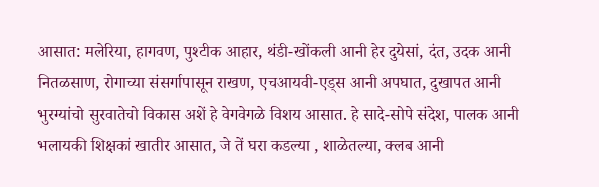आसात: मलेरिया, हागवण, पुश्टीक आहार, थंडी-खोंकली आनी हेर दुयेसां, दंत, उदक आनी नितळसाण, रोगाच्या संसर्गापासून राखण, एचआयवी-एड्स आनी अपघात, दुखापत आनी भुरग्यांचो सुरवातेचो विकास अशें हे वेगवेगळे विशय आसात. हे सादे-सोपे संदेश, पालक आनी भलायकी शिक्षकां खातीर आसात, जे तें घरा कडल्या , शाळेतल्या, क्लब आनी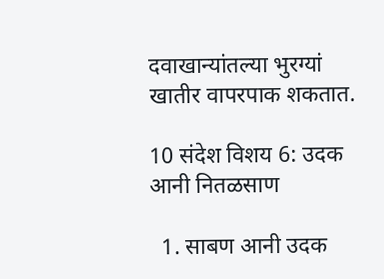दवाखान्यांतल्या भुरग्यां खातीर वापरपाक शकतात.

10 संदेश विशय 6: उदक आनी नितळसाण

  1. साबण आनी उदक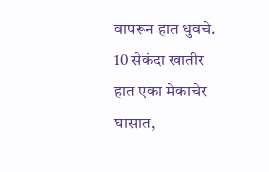वापरून हात धुवचे. 10 सेकंदा खातीर हात एका मेकाचेर घासात,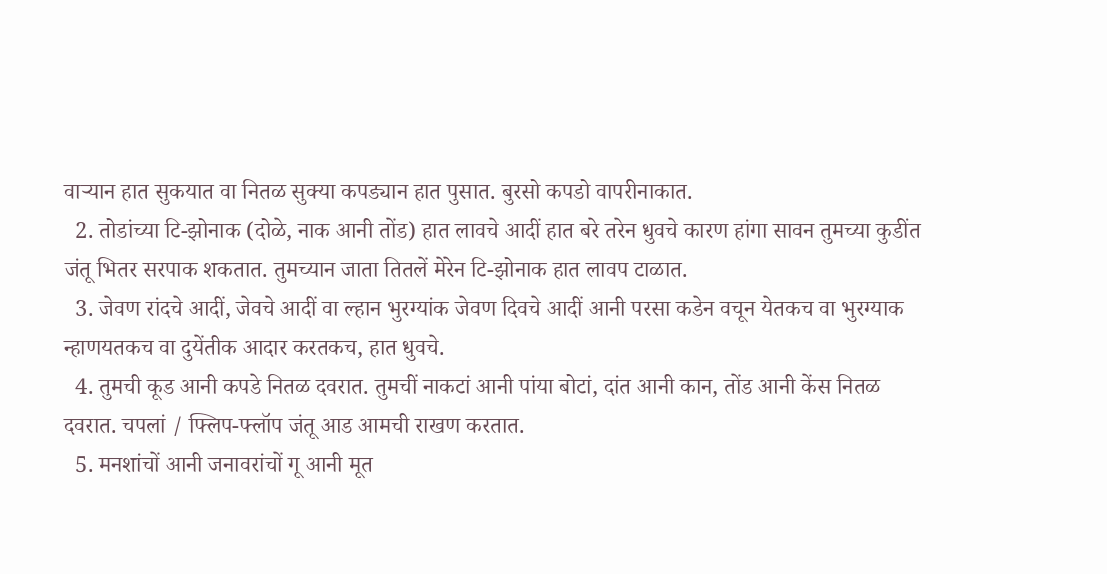वाऱ्यान हात सुकयात वा नितळ सुक्या कपड्यान हात पुसात. बुरसो कपडो वापरीनाकात.
  2. तोडांच्या टि-झोनाक (दोळे, नाक आनी तोंड) हात लावचे आदीं हात बरे तरेन धुवचे कारण हांगा सावन तुमच्या कुडींत जंतू भितर सरपाक शकतात. तुमच्यान जाता तितलें मेरेन टि-झोनाक हात लावप टाळात.
  3. जेवण रांदचे आदीं, जेवचे आदीं वा ल्हान भुरग्यांक जेवण दिवचे आदीं आनी परसा कडेन वचून येतकच वा भुरग्याक न्हाणयतकच वा दुयेंतीक आदार करतकच, हात धुवचे.
  4. तुमची कूड आनी कपडे नितळ दवरात. तुमचीं नाकटां आनी पांया बोटां, दांत आनी कान, तोंड आनी केंस नितळ दवरात. चपलां / फ्लिप-फ्लॉप जंतू आड आमची राखण करतात.
  5. मनशांचों आनी जनावरांचों गू आनी मूत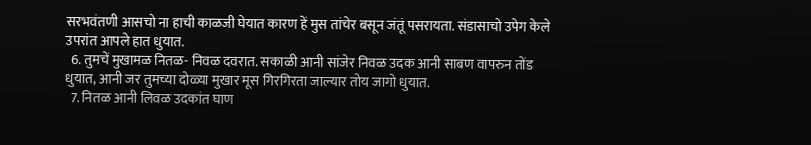सरभवंतणी आसचो ना हाची काळजी घेयात कारण हें मुस तांचेर बसून जंतूं पसरायता. संडासाचो उपेग केले उपरांत आपले हात धुयात.
  6. तुमचें मुखामळ नितळ- निवळ दवरात. सकाळी आनी सांजेर निवळ उदक आनी साबण वापरुन तोंड धुयात, आनी जर तुमच्या दोळ्या मुखार मूस गिरगिरता जाल्यार तोय जागो धुयात.
  7. नितळ आनी लिवळ उदकांत घाण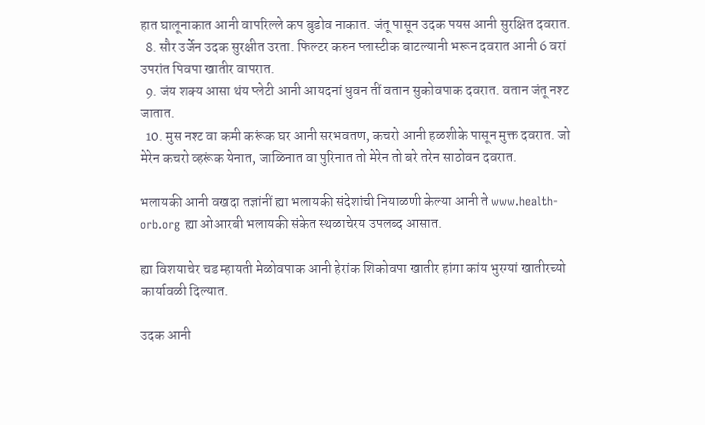हात घालूनाकात आनी वापरिल्ले कप बुडोव नाकात. जंतू पासून उदक पयस आनी सुरक्षित दवरात.
  8. सौर उर्जेन उदक सुरक्षीत उरता. फिल्टर करुन प्लास्टीक बाटल्यानी भरून दवरात आनी 6 वरां उपरांत पिवपा खातीर वापरात.
  9. जंय शक्य आसा थंय प्लेटी आनी आयदनां धुवन तीं वतान सुकोवपाक दवरात. वतान जंतू नश्ट जातात.
  10. मुस नश्ट वा कमी करूंक घर आनी सरभवतण, कचरो आनी हळशीके पासून मुक्त दवरात. जो मेरेन कचरो व्हरूंक येनात, जाळिनात वा पुरिनात तो मेरेन तो बरे तरेन साठोवन दवरात.

भलायकी आनी वखदा तज्ञांनीं ह्या भलायकी संदेशांची नियाळणी केल्या आनी ते www.health-orb.org ह्या ओआरबी भलायकी संकेत स्थळाचेरय उपलब्द आसात.

ह्या विशयाचेर चड म्हायती मेळोवपाक आनी हेरांक शिकोवपा खातीर हांगा कांय भुरग्यां खातीरच्यो कार्यावळी दिल्यात.

उदक आनी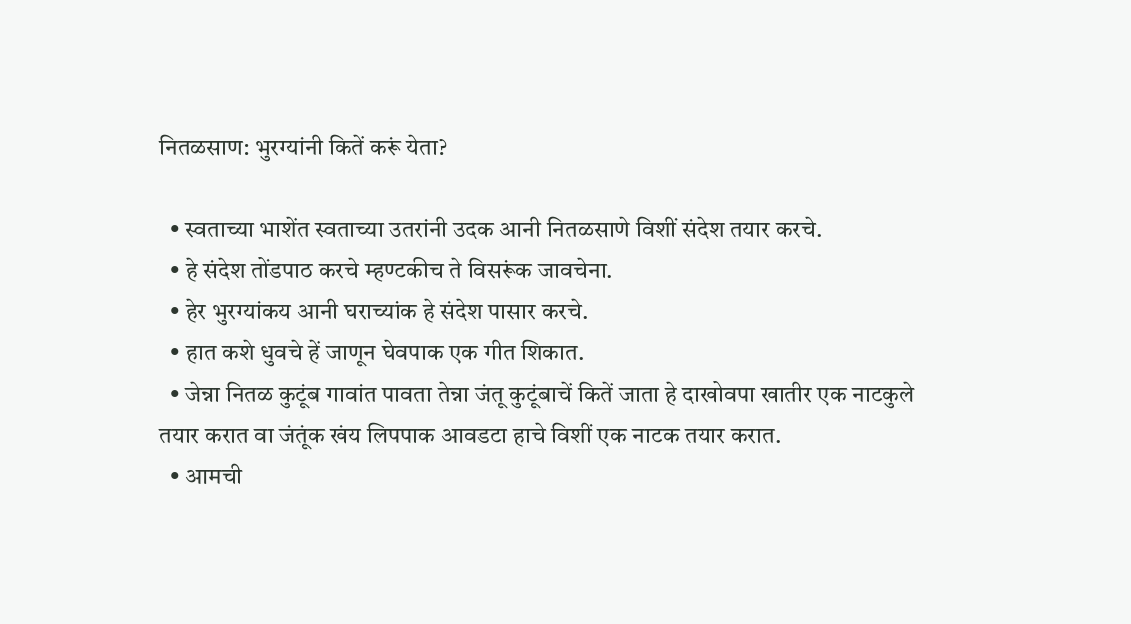नितळसाण: भुरग्यांनी कितें करूं येता?

  • स्वताच्या भाशेंत स्वताच्या उतरांनी उदक आनी नितळसाणे विशीं संदेश तयार करचे.
  • हे संदेश तोंडपाठ करचे म्हण्टकीच ते विसरूंक जावचेना.
  • हेर भुरग्यांकय आनी घराच्यांक हे संदेश पासार करचे.
  • हात कशे धुवचे हें जाणून घेवपाक एक गीत शिकात.
  • जेन्ना नितळ कुटूंब गावांत पावता तेन्ना जंतू कुटूंबाचें कितें जाता हे दाखोवपा खातीर एक नाटकुले तयार करात वा जंतूंक खंय लिपपाक आवडटा हाचे विशीं एक नाटक तयार करात.
  • आमची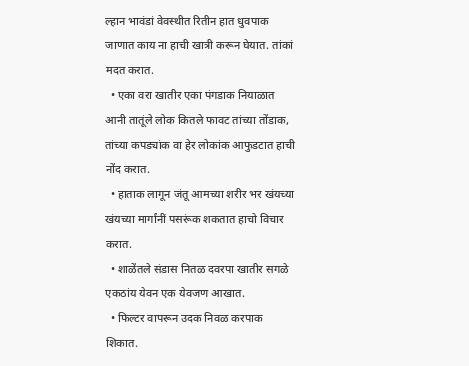ल्हान भावंडां वेवस्थीत रितीन हात धुवपाक जाणात काय ना हाची खात्री करून घेयात. तांकां मदत करात.
  • एका वरा खातीर एका पंगडाक नियाळात आनी तातूंले लोक कितले फावट तांच्या तोंडाक, तांच्या कपड्यांक वा हेर लोकांक आफुडटात हाची नोंद करात.
  • हाताक लागून जंतू आमच्या शरीर भर खंयच्या खंयच्या मार्गांनीं पसरूंक शकतात हाचो विचार करात.
  • शाळेंतले संडास नितळ दवरपा खातीर सगळे एकठांय येवन एक येवजण आखात.
  • फिल्टर वापरून उदक निवळ करपाक शिकात.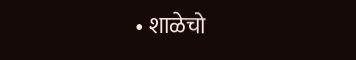• शाळेचो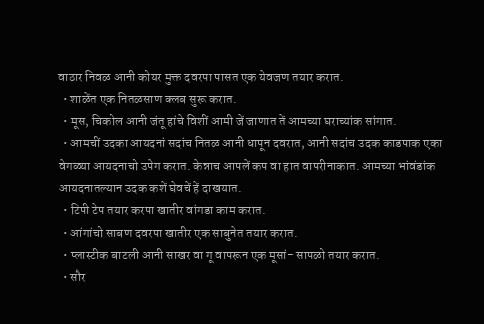वाठार निवळ आनी कोयर मुक्त दवरपा पासत एक येवजण तयार करात.
  • शाळेंत एक नितळसाण क्लब सुरू करात.
  • मूस, चिकोल आनी जंतू हांचे विशीं आमी जें जाणात तें आमच्या घराच्यांक सांगात.
  • आमचीं उदका आयदनां सदांच नितळ आनी धापून दवरात, आनी सदांच उदक काडपाक एका वेगळ्या आयदनाचो उपेग करात. केन्नाच आपलें कप वा हात वापरीनाकात. आमच्या भांवंडांक आयदनातल्यान उदक कशें घेवचें हें दाखयात.
  • टिपी टेप तयार करपा खातीर वांगडा काम करात.
  • आंगांचो साबण दवरपा खातीर एक साबुनेत तयार करात.
  • प्लास्टीक बाटली आनी साखर वा गू वापरून एक मूसां- सापळो तयार करात.
  • सौर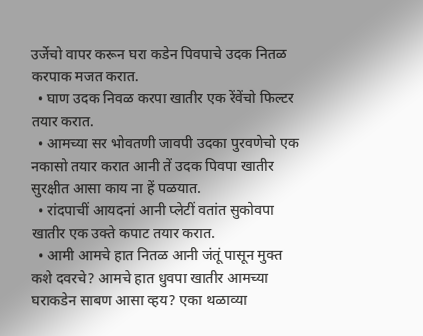उर्जेचो वापर करून घरा कडेन पिवपाचे उदक नितळ करपाक मजत करात.
  • घाण उदक निवळ करपा खातीर एक रेंवेंचो फिल्टर तयार करात.
  • आमच्या सर भोवतणी जावपी उदका पुरवणेचो एक नकासो तयार करात आनी तें उदक पिवपा खातीर सुरक्षीत आसा काय ना हें पळयात.
  • रांदपाचीं आयदनां आनी प्लेटीं वतांत सुकोवपा खातीर एक उक्ते कपाट तयार करात.
  • आमी आमचे हात नितळ आनी जंतूं पासून मुक्त कशे दवरचे? आमचे हात धुवपा खातीर आमच्या घराकडेन साबण आसा व्हय? एका थळाव्या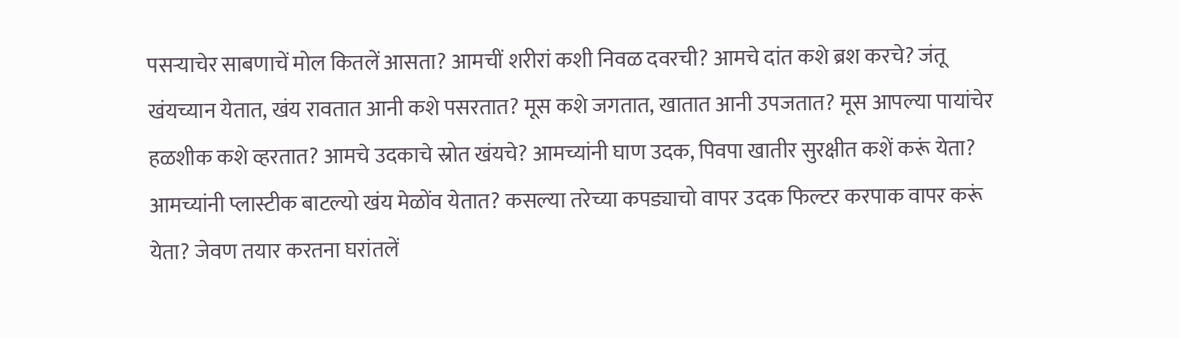पसऱ्याचेर साबणाचें मोल कितलें आसता? आमचीं शरीरां कशी निवळ दवरची? आमचे दांत कशे ब्रश करचे? जंतू खंयच्यान येतात, खंय रावतात आनी कशे पसरतात? मूस कशे जगतात, खातात आनी उपजतात? मूस आपल्या पायांचेर हळशीक कशे व्हरतात? आमचे उदकाचे स्रोत खंयचे? आमच्यांनी घाण उदक, पिवपा खातीर सुरक्षीत कशें करूं येता? आमच्यांनी प्लास्टीक बाटल्यो खंय मेळोंव येतात? कसल्या तरेच्या कपड्याचो वापर उदक फिल्टर करपाक वापर करूं येता? जेवण तयार करतना घरांतलें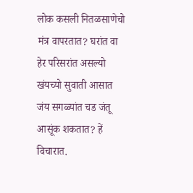लोक कसली नितळसाणेचो मंत्र वापरतात? घरांत वा हेर परिसरांत असल्यो खंयच्यो सुवाती आसात जंय सगळ्यांत चड जंतू आसूंक शकतात? हें विचारात.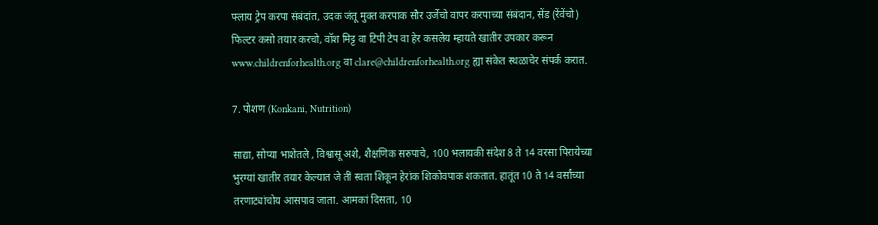फ्लाय ट्रेप करपा संबंदांत, उदक जंतू मुक्त करपाक सौर उर्जेचो वापर करपाच्या संबंदान, सेंड (रेंवेंचो) फिल्टर कसो तयार करचो, वॉश मिट्ट वा टिपी टेप वा हेर कसलेय म्हायते खातीर उपकार करून www.childrenforhealth.org वा clare@childrenforhealth.org ह्या संकेत स्थळाचेर संपर्क करात.

7. पोशण (Konkani, Nutrition)

साद्या, सोप्या भाशेतले , विश्वासू अशे, शैक्षणिक सरुपाचे, 100 भलायकी संदेश 8 ते 14 वरसा पिरायेच्या भुरग्यां खातीर तयार केल्यात जे तीं स्वता शिकून हेरांक शिकोवपाक शकतात. हातूंत 10 ते 14 वर्सांच्या तरणाट्यांचोय आसपाव जाता. आमकां दिसता, 10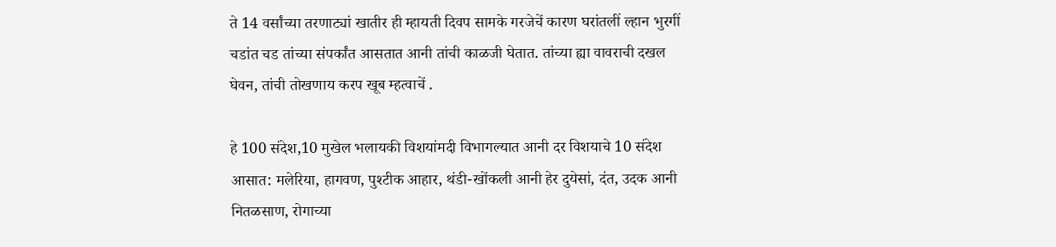ते 14 वर्सांच्या तरणाट्यां खातीर ही म्हायती दिवप सामके गरजेचें कारण घरांतलीं ल्हान भुरगीं चडांत चड तांच्या संपर्कांत आसतात आनी तांची काळजी घेतात. तांच्या ह्या वावराची दखल घेवन, तांची तोखणाय करप खूब म्हत्वाचें .

हे 100 संदेश,10 मुखेल भलायकी विशयांमदी विभागल्यात आनी दर विशयाचे 10 संदेश आसात: मलेरिया, हागवण, पुश्टीक आहार, थंडी-खोंकली आनी हेर दुयेसां, दंत, उदक आनी नितळसाण, रोगाच्या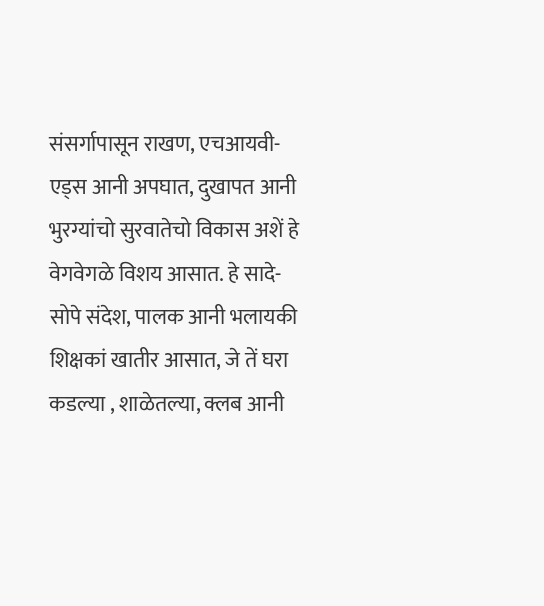संसर्गापासून राखण, एचआयवी-एड्स आनी अपघात, दुखापत आनी भुरग्यांचो सुरवातेचो विकास अशें हे वेगवेगळे विशय आसात. हे सादे-सोपे संदेश, पालक आनी भलायकी शिक्षकां खातीर आसात, जे तें घरा कडल्या , शाळेतल्या, क्लब आनी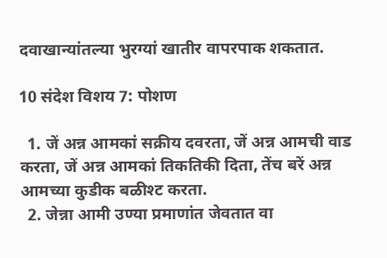दवाखान्यांतल्या भुरग्यां खातीर वापरपाक शकतात.

10 संदेश विशय 7: पोशण

  1. जें अन्न आमकां सक्रीय दवरता, जें अन्न आमची वाड करता, जें अन्न आमकां तिकतिकी दिता, तेंच बरें अन्न आमच्या कुडीक बळीश्ट करता.
  2. जेन्ना आमी उण्या प्रमाणांत जेवतात वा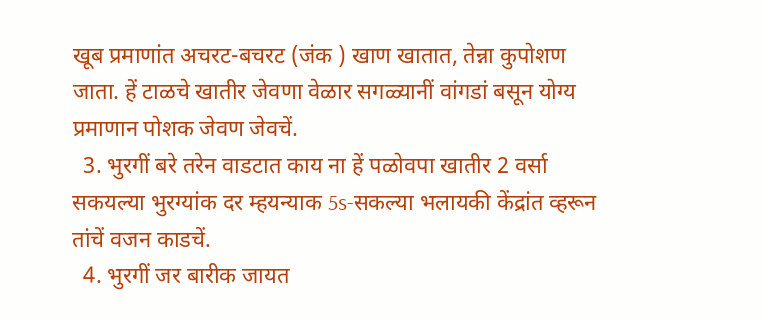खूब प्रमाणांत अचरट-बचरट (जंक ) खाण खातात, तेन्ना कुपोशण जाता. हें टाळचे खातीर जेवणा वेळार सगळ्यानीं वांगडां बसून योग्य प्रमाणान पोशक जेवण जेवचें.
  3. भुरगीं बरे तरेन वाडटात काय ना हें पळोवपा खातीर 2 वर्सा सकयल्या भुरग्यांक दर म्हयन्याक 5s-सकल्या भलायकी केंद्रांत व्हरून तांचें वजन काडचें.
  4. भुरगीं जर बारीक जायत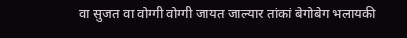वा सुजत वा वोग्गी वोग्गी जायत जाल्यार तांकां बेगोबेग भलायकी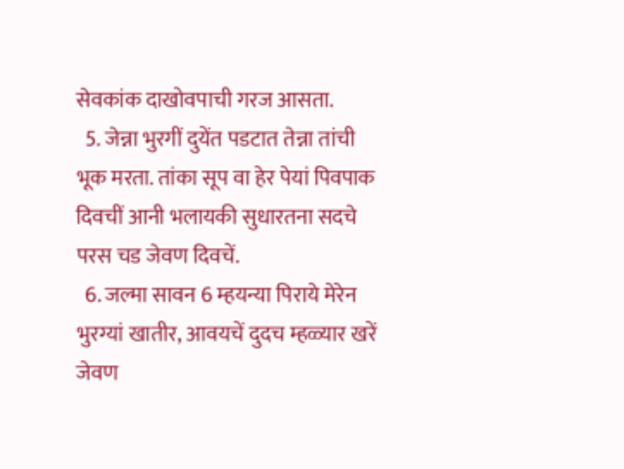सेवकांक दाखोवपाची गरज आसता.
  5. जेन्ना भुरगीं दुयेंत पडटात तेन्ना तांची भूक मरता. तांका सूप वा हेर पेयां पिवपाक दिवचीं आनी भलायकी सुधारतना सदचे परस चड जेवण दिवचें.
  6. जल्मा सावन 6 म्हयन्या पिराये मेरेन भुरग्यां खातीर, आवयचें दुदच म्हळ्यार खरें जेवण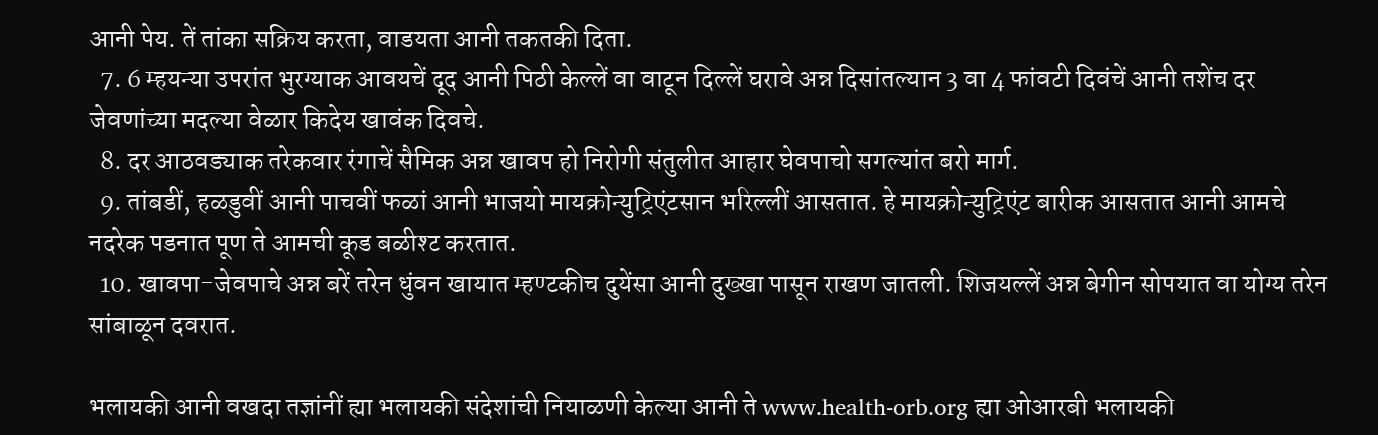आनी पेय. तें तांका सक्रिय करता, वाडयता आनी तकतकी दिता.
  7. 6 म्हयन्या उपरांत भुरग्याक आवयचें दूद आनी पिठी केल्लें वा वाटून दिल्लें घरावे अन्न दिसांतल्यान 3 वा 4 फांवटी दिवंचें आनी तशेंच दर जेवणांच्या मदल्या वेळार किदेय खावंक दिवचे.
  8. दर आठवड्याक तरेकवार रंगाचें सैमिक अन्न खावप हो निरोगी संतुलीत आहार घेवपाचो सगल्यांत बरो मार्ग.
  9. तांबडीं, हळडुवीं आनी पाचवीं फळां आनी भाजयो मायक्रोन्युट्रिएंटसान भरिल्लीं आसतात. हे मायक्रोन्युट्रिएंट बारीक आसतात आनी आमचे नदरेक पडनात पूण ते आमची कूड बळीश्ट करतात.
  10. खावपा-जेवपाचे अन्न बरें तरेन धुंवन खायात म्हण्टकीच दुयेंसा आनी दुख्खा पासून राखण जातली. शिजयल्लें अन्न बेगीन सोपयात वा योग्य तरेन सांबाळून दवरात.

भलायकी आनी वखदा तज्ञांनीं ह्या भलायकी संदेशांची नियाळणी केल्या आनी ते www.health-orb.org ह्या ओआरबी भलायकी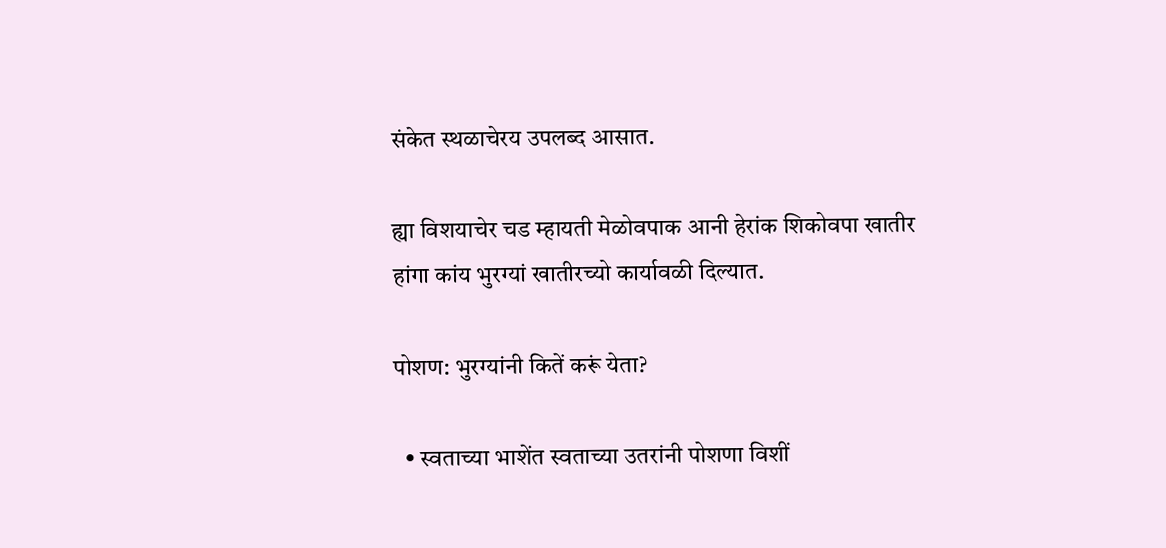संकेत स्थळाचेरय उपलब्द आसात.

ह्या विशयाचेर चड म्हायती मेळोवपाक आनी हेरांक शिकोवपा खातीर हांगा कांय भुरग्यां खातीरच्यो कार्यावळी दिल्यात.

पोशण: भुरग्यांनी कितें करूं येता?

  • स्वताच्या भाशेंत स्वताच्या उतरांनी पोशणा विशीं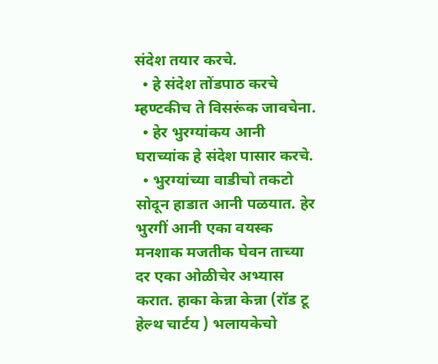संदेश तयार करचे.
  • हे संदेश तोंडपाठ करचे म्हण्टकीच ते विसरूंक जावचेना.
  • हेर भुरग्यांकय आनी घराच्यांक हे संदेश पासार करचे.
  • भुरग्यांच्या वाडीचो तकटो सोदून हाडात आनी पळयात. हेर भुरगीं आनी एका वयस्क मनशाक मजतीक घेवन ताच्या दर एका ओळीचेर अभ्यास करात. हाका केन्ना केन्ना (रॉड टू हेल्थ चार्टय ) भलायकेचो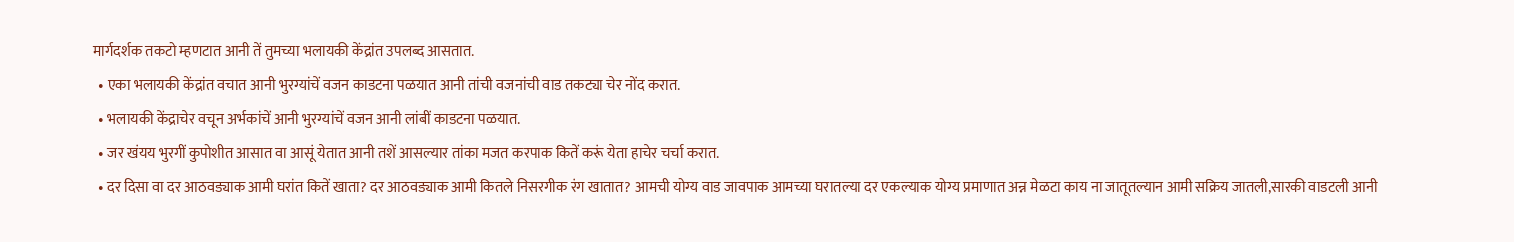मार्गदर्शक तकटो म्हणटात आनी तें तुमच्या भलायकी केंद्रांत उपलब्द आसतात.
  • एका भलायकी केंद्रांत वचात आनी भुरग्यांचें वजन काडटना पळयात आनी तांची वजनांची वाड तकट्या चेर नोंद करात.
  • भलायकी केंद्राचेर वचून अर्भकांचें आनी भुरग्यांचें वजन आनी लांबीं काडटना पळयात.
  • जर खंयय भुरगीं कुपोशीत आसात वा आसूं येतात आनी तशें आसल्यार तांका मजत करपाक कितें करूं येता हाचेर चर्चा करात.
  • दर दिसा वा दर आठवड्याक आमी घरांत कितें खाता? दर आठवड्याक आमी कितले निसरगीक रंग खातात? आमची योग्य वाड जावपाक आमच्या घरातल्या दर एकल्याक योग्य प्रमाणात अन्न मेळटा काय ना जातूतल्यान आमी सक्रिय जातली,सारकी वाडटली आनी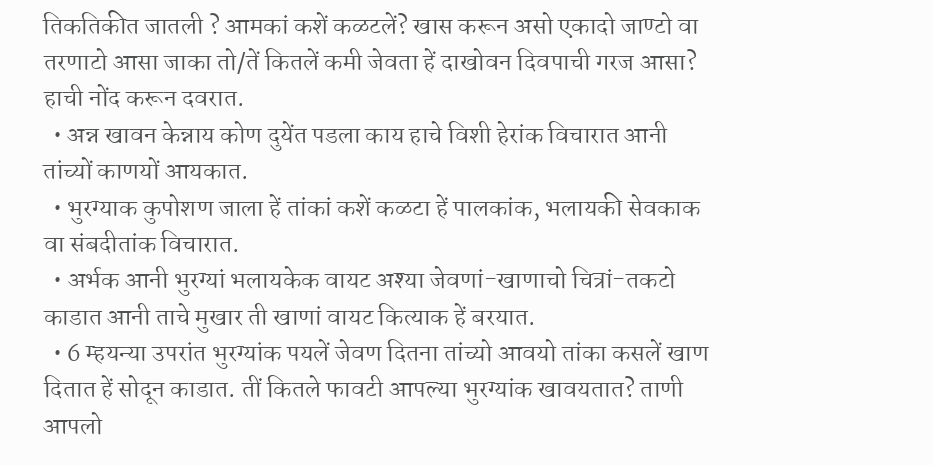तिकतिकीत जातली ? आमकां कशें कळटलें? खास करून असो एकादो जाण्टो वा तरणाटो आसा जाका तो/तें कितलें कमी जेवता हें दाखोवन दिवपाची गरज आसा? हाची नोंद करून दवरात.
  • अन्न खावन केन्नाय कोण दुयेंत पडला काय हाचे विशी हेरांक विचारात आनी तांच्यों काणयों आयकात.
  • भुरग्याक कुपोशण जाला हें तांकां कशें कळटा हें पालकांक, भलायकी सेवकाक वा संबदीतांक विचारात.
  • अर्भक आनी भुरग्यां भलायकेक वायट अश्या जेवणां-खाणाचो चित्रां-तकटो काडात आनी ताचे मुखार ती खाणां वायट कित्याक हें बरयात.
  • 6 म्हयन्या उपरांत भुरग्यांक पयलें जेवण दितना तांच्यो आवयो तांका कसलें खाण दितात हें सोदून काडात. तीं कितले फावटी आपल्या भुरग्यांक खावयतात? ताणी आपलो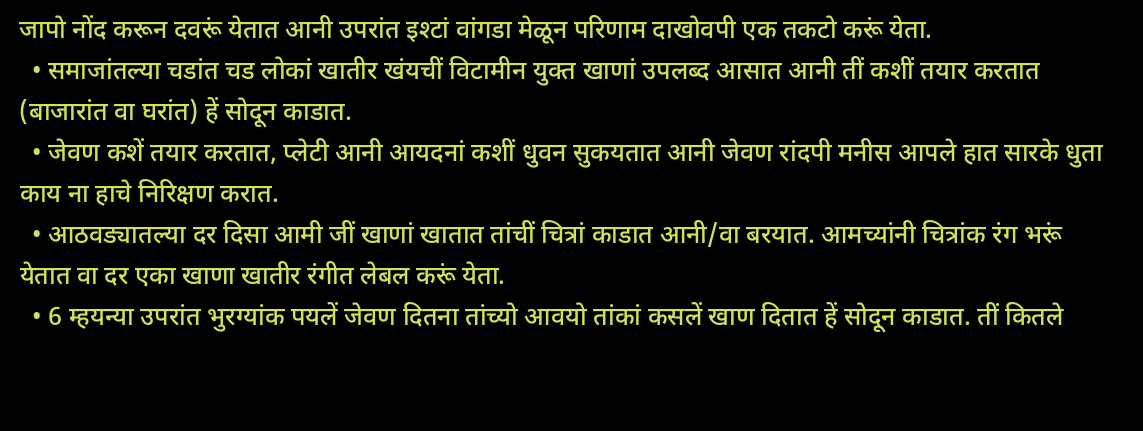जापो नोंद करून दवरूं येतात आनी उपरांत इश्टां वांगडा मेळून परिणाम दाखोवपी एक तकटो करूं येता.
  • समाजांतल्या चडांत चड लोकां खातीर खंयचीं विटामीन युक्त खाणां उपलब्द आसात आनी तीं कशीं तयार करतात (बाजारांत वा घरांत) हें सोदून काडात.
  • जेवण कशें तयार करतात, प्लेटी आनी आयदनां कशीं धुवन सुकयतात आनी जेवण रांदपी मनीस आपले हात सारके धुता काय ना हाचे निरिक्षण करात.
  • आठवड्यातल्या दर दिसा आमी जीं खाणां खातात तांचीं चित्रां काडात आनी/वा बरयात. आमच्यांनी चित्रांक रंग भरूं येतात वा दर एका खाणा खातीर रंगीत लेबल करूं येता.
  • 6 म्हयन्या उपरांत भुरग्यांक पयलें जेवण दितना तांच्यो आवयो तांकां कसलें खाण दितात हें सोदून काडात. तीं कितले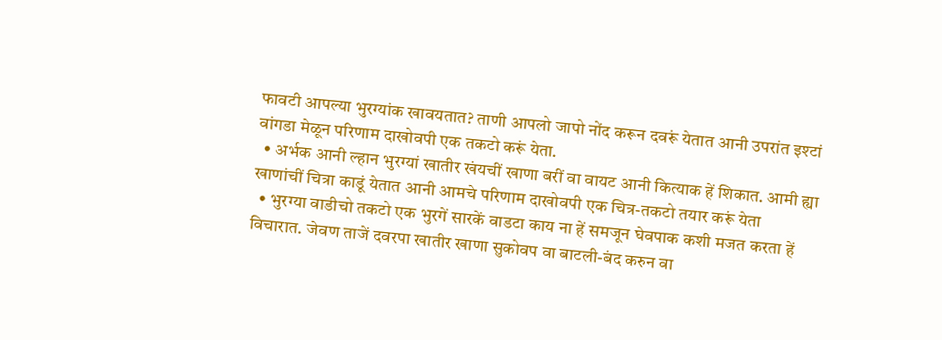फावटी आपल्या भुरग्यांक खावयतात? ताणी आपलो जापो नोंद करून दवरूं येतात आनी उपरांत इश्टां वांगडा मेळून परिणाम दाखोवपी एक तकटो करूं येता.
  • अर्भक आनी ल्हान भुरग्यां खातीर खंयचीं खाणा बरीं वा वायट आनी कित्याक हें शिकात. आमी ह्या खाणांचीं चित्रा काडूं येतात आनी आमचे परिणाम दाखोवपी एक चित्र-तकटो तयार करूं येता
  • भुरग्या वाडीचो तकटो एक भुरगें सारकें वाडटा काय ना हें समजून घेवपाक कशी मजत करता हें विचारात. जेवण ताजें दवरपा खातीर खाणा सुकोवप वा बाटली-बंद करुन वा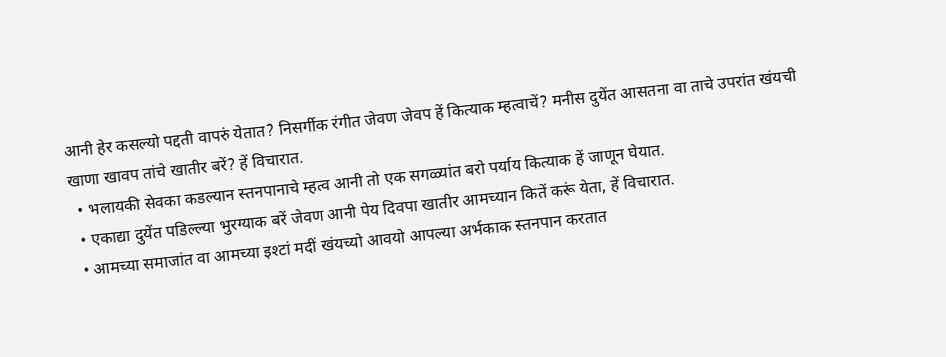आनी हेर कसल्यो पद्दती वापरुं येतात? निसर्गीक रंगीत जेवण जेवप हें कित्याक म्हत्वाचें? मनीस दुयेंत आसतना वा ताचे उपरांत खंयची खाणा खावप तांचे खातीर बरें? हें विचारात.
  • भलायकी सेवका कडल्यान स्तनपानाचे म्हत्व आनी तो एक सगळ्यांत बरो पर्याय कित्याक हें जाणून घेयात.
  • एकाद्या दुयेंत पडिल्ल्या भुरग्याक बरें जेवण आनी पेय दिवपा खातीर आमच्यान कितें करूं येता, हें विचारात.
  • आमच्या समाजांत वा आमच्या इश्टां मदीं खंयच्यो आवयो आपल्या अर्भकाक स्तनपान करतात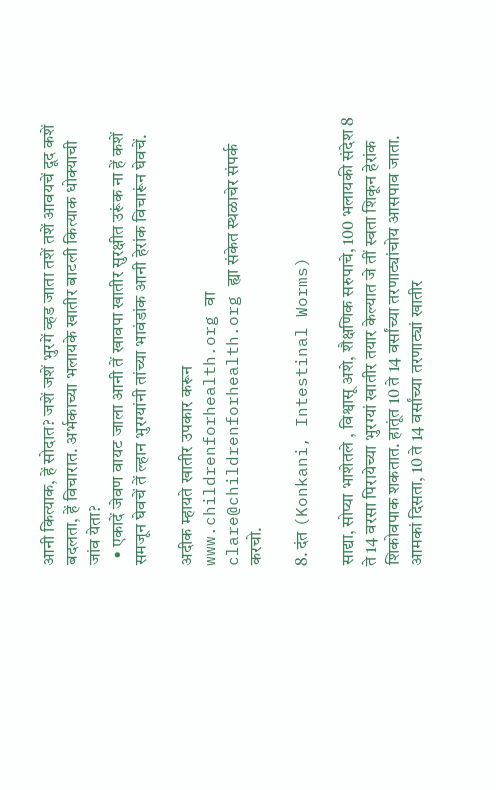आनी कित्याक, हें सोदात? जशें जशें भुरगें व्हड जाता तशें तशें आवयचें दूद कशें बदलता, हें विचारात. अर्भकाच्या भलायके खातीर बाटली कित्याक धोक्याची जांव येता?
  • एकादें जेवण वायट जाला आनी तें खावपा खातीर सुरक्षीत उरूंक ना हें कशें समजून घेवचें तें ल्हान भुरग्यांनी तांच्या भावंडांक आनी हेरांक विचारूंन घेवचें.

अदीक म्हायते खातीर उपकार करून www.childrenforhealth.org वा clare@childrenforhealth.org ह्या संकेत स्थळाचेर संपर्क करचो.

8. दंत (Konkani, Intestinal Worms)

साद्या, सोप्या भाशेतले , विश्वासू अशे, शैक्षणिक सरुपाचे, 100 भलायकी संदेश 8 ते 14 वरसा पिरायेच्या भुरग्यां खातीर तयार केल्यात जे तीं स्वता शिकून हेरांक शिकोवपाक शकतात. हातूंत 10 ते 14 वर्सांच्या तरणाट्यांचोय आसपाव जाता. आमकां दिसता, 10 ते 14 वर्सांच्या तरणाट्यां खातीर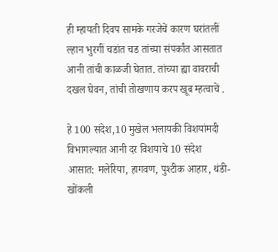ही म्हायती दिवप सामके गरजेचें कारण घरांतलीं ल्हान भुरगीं चडांत चड तांच्या संपर्कांत आसतात आनी तांची काळजी घेतात. तांच्या ह्या वावराची दखल घेवन, तांची तोखणाय करप खूब म्हत्वाचें .

हे 100 संदेश,10 मुखेल भलायकी विशयांमदी विभागल्यात आनी दर विशयाचे 10 संदेश आसात: मलेरिया, हागवण, पुश्टीक आहार, थंडी-खोंकली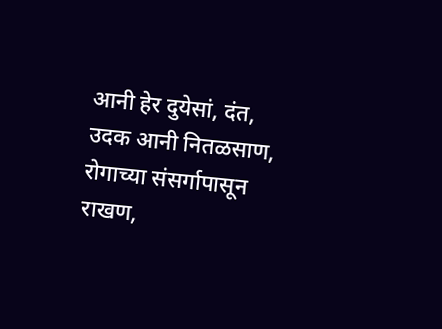आनी हेर दुयेसां, दंत, उदक आनी नितळसाण, रोगाच्या संसर्गापासून राखण,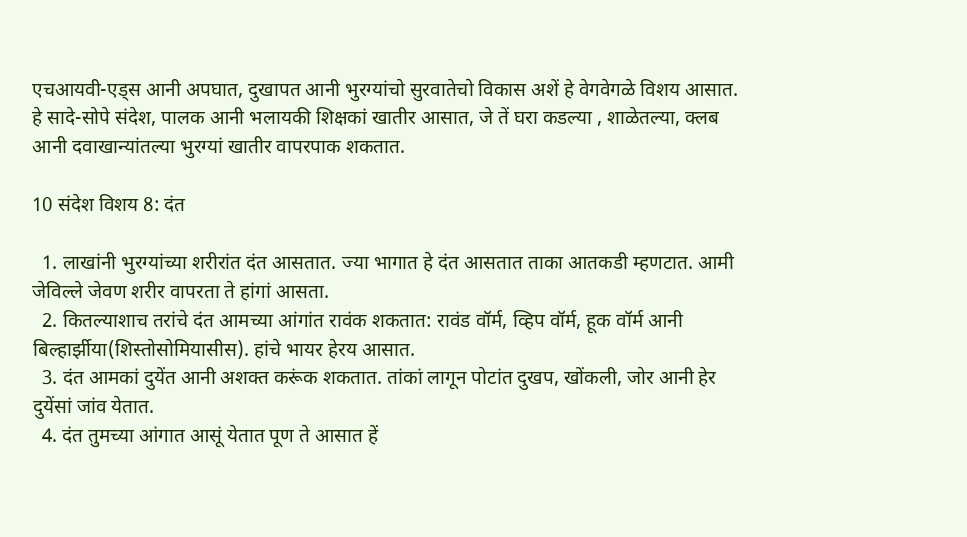एचआयवी-एड्स आनी अपघात, दुखापत आनी भुरग्यांचो सुरवातेचो विकास अशें हे वेगवेगळे विशय आसात. हे सादे-सोपे संदेश, पालक आनी भलायकी शिक्षकां खातीर आसात, जे तें घरा कडल्या , शाळेतल्या, क्लब आनी दवाखान्यांतल्या भुरग्यां खातीर वापरपाक शकतात.

10 संदेश विशय 8: दंत

  1. लाखांनी भुरग्यांच्या शरीरांत दंत आसतात. ज्या भागात हे दंत आसतात ताका आतकडी म्हणटात. आमी जेविल्ले जेवण शरीर वापरता ते हांगां आसता.
  2. कितल्याशाच तरांचे दंत आमच्या आंगांत रावंक शकतात: रावंड वॉर्म, व्हिप वॉर्म, हूक वॉर्म आनी बिल्हार्झीया(शिस्तोसोमियासीस). हांचे भायर हेरय आसात.
  3. दंत आमकां दुयेंत आनी अशक्त करूंक शकतात. तांकां लागून पोटांत दुखप, खोंकली, जोर आनी हेर दुयेंसां जांव येतात.
  4. दंत तुमच्या आंगात आसूं येतात पूण ते आसात हें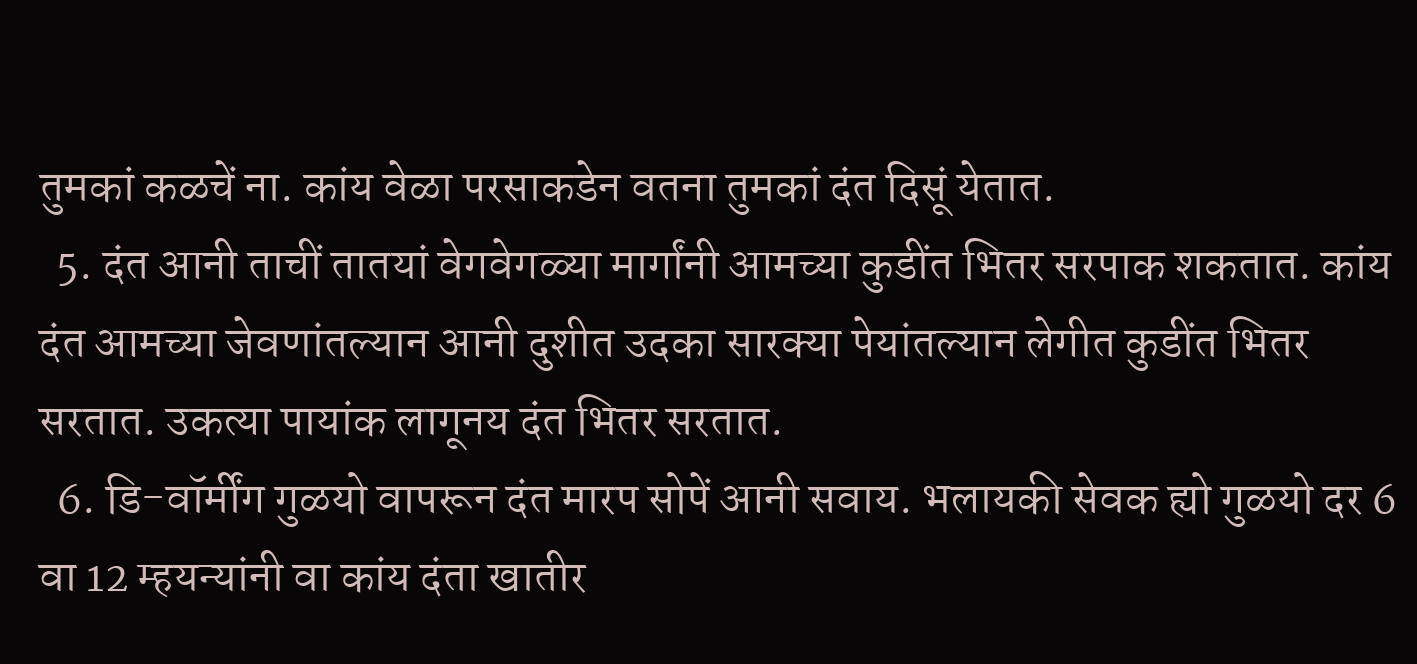तुमकां कळचें ना. कांय वेळा परसाकडेन वतना तुमकां दंत दिसूं येतात.
  5. दंत आनी ताचीं तातयां वेगवेगळ्या मार्गांनी आमच्या कुडींत भितर सरपाक शकतात. कांय दंत आमच्या जेवणांतल्यान आनी दुशीत उदका सारक्या पेयांतल्यान लेगीत कुडींत भितर सरतात. उकत्या पायांक लागूनय दंत भितर सरतात.
  6. डि-वॉर्मींग गुळयो वापरून दंत मारप सोपें आनी सवाय. भलायकी सेवक ह्यो गुळयो दर 6 वा 12 म्हयन्यांनी वा कांय दंता खातीर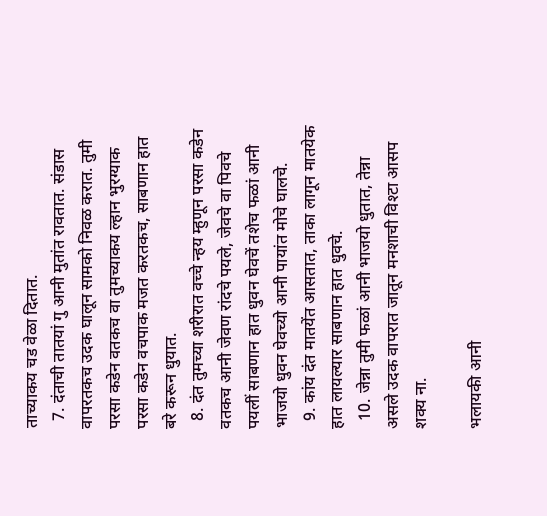ताच्याकय चड वेळा दितात.
  7. दंताची तातयां गु आनी मुतांत रावतात. संडास वापरतकच उदक घालून सामको निवळ करात. तुमी परसा कडेन वतकच वा तुमच्याकय ल्हान भुरग्याक परसा कडेन वचपाक मजत करतकच, साबणान हात बरे करून धुयात.
  8. दंत तुमच्या शरीरात वच्चे न्हय म्हुणून परसा कडेन वतकच आनी जेवण रांदचे पयले, जेवचे वा पिवचे पयलीं साबणान हात धुवन घेवचें तशेच फळां आनी भाजयो धुवन घेवच्यो आनी पायांत मोचे घालचे.
  9. कांय दंत मातयेंत आसतात, ताका लागून मातयेक हात लायल्यार साबणान हात धुवचे.
  10. जेन्ना तुमी फळां आनी भाजयो धुतात, तेन्ना असले उदक वापरात जातून मनशाची विश्टा आसप शक्य ना.

भलायकी आनी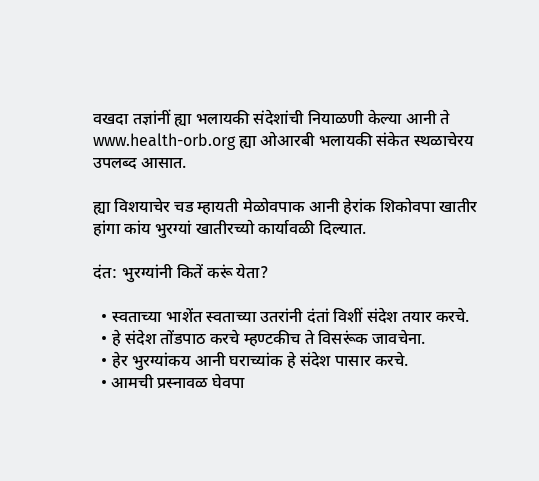वखदा तज्ञांनीं ह्या भलायकी संदेशांची नियाळणी केल्या आनी ते www.health-orb.org ह्या ओआरबी भलायकी संकेत स्थळाचेरय उपलब्द आसात.

ह्या विशयाचेर चड म्हायती मेळोवपाक आनी हेरांक शिकोवपा खातीर हांगा कांय भुरग्यां खातीरच्यो कार्यावळी दिल्यात.

दंत: भुरग्यांनी कितें करूं येता?

  • स्वताच्या भाशेंत स्वताच्या उतरांनी दंतां विशीं संदेश तयार करचे.
  • हे संदेश तोंडपाठ करचे म्हण्टकीच ते विसरूंक जावचेना.
  • हेर भुरग्यांकय आनी घराच्यांक हे संदेश पासार करचे.
  • आमची प्रस्नावळ घेवपा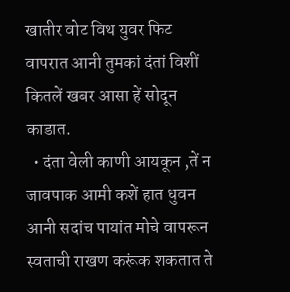खातीर वोट विथ युवर फिट वापरात आनी तुमकां दंतां विशीं कितलें खबर आसा हें सोदून काडात.
  • दंता वेली काणी आयकून ,तें न जावपाक आमी कशें हात धुवन आनी सदांच पायांत मोचे वापरून स्वताची राखण करूंक शकतात ते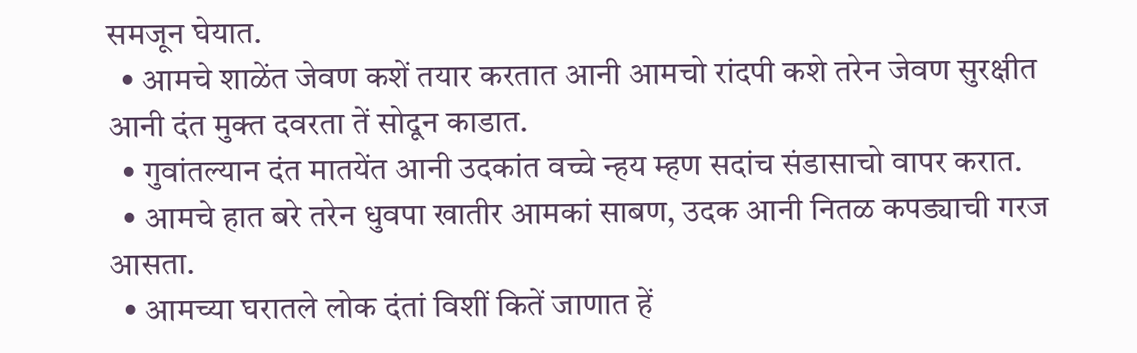समजून घेयात.
  • आमचे शाळेंत जेवण कशें तयार करतात आनी आमचो रांदपी कशे तरेन जेवण सुरक्षीत आनी दंत मुक्त दवरता तें सोदून काडात.
  • गुवांतल्यान दंत मातयेंत आनी उदकांत वच्चे न्हय म्हण सदांच संडासाचो वापर करात.
  • आमचे हात बरे तरेन धुवपा खातीर आमकां साबण, उदक आनी नितळ कपड्याची गरज आसता.
  • आमच्या घरातले लोक दंतां विशीं कितें जाणात हें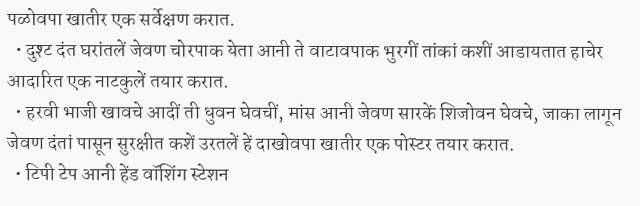पळोवपा खातीर एक सर्वेक्षण करात.
  • दुश्ट दंत घरांतलें जेवण चोरपाक येता आनी ते वाटावपाक भुरगीं तांकां कशीं आडायतात हाचेर आदारित एक नाटकुलें तयार करात.
  • हरवी भाजी खावचे आदीं ती धुवन घेवचीं, मांस आनी जेवण सारकें शिजोवन घेवचे, जाका लागून जेवण दंतां पासून सुरक्षीत कशें उरतलें हें दाखोवपा खातीर एक पोस्टर तयार करात.
  • टिपी टेप आनी हेंड वॉशिंग स्टेशन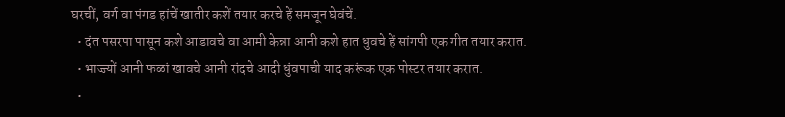घरचीं, वर्ग वा पंगड हांचें खातीर कशें तयार करचे हें समजून घेवंचें.
  • दंत पसरपा पासून कशे आडावचे वा आमी केन्ना आनी कशे हात धुवचे हें सांगपी एक गीत तयार करात.
  • भाज्ज्यों आनी फळां खावचे आनी रांदचे आदी धुंवपाची याद करूंक एक पोस्टर तयार करात.
  •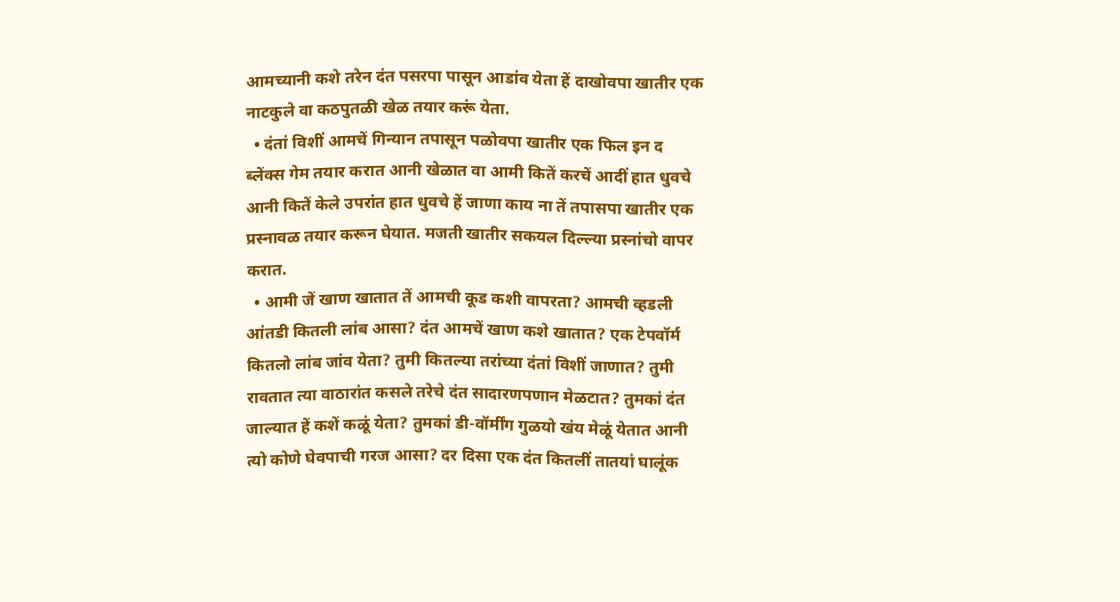आमच्यानी कशे तरेन दंत पसरपा पासून आडांव येता हें दाखोवपा खातीर एक नाटकुले वा कठपुतळी खेळ तयार करूं येता.
  • दंतां विशीं आमचें गिन्यान तपासून पळोवपा खातीर एक फिल इन द ब्लेंक्स गेम तयार करात आनी खेळात वा आमी कितें करचें आदीं हात धुवचे आनी कितें केले उपरांत हात धुवचे हें जाणा काय ना तें तपासपा खातीर एक प्रस्नावळ तयार करून घेयात. मजती खातीर सकयल दिल्ल्या प्रस्नांचो वापर करात.
  • आमी जें खाण खातात तें आमची कूड कशी वापरता? आमची व्हडली आंतडी कितली लांब आसा? दंत आमचें खाण कशे खातात? एक टेपवॉर्म कितलो लांब जांव येता? तुमी कितल्या तरांच्या दंतां विशीं जाणात? तुमी रावतात त्या वाठारांत कसले तरेचे दंत सादारणपणान मेळटात? तुमकां दंत जाल्यात हें कशें कळूं येता? तुमकां डी-वॉर्मींग गुळयो खंय मेळूं येतात आनी त्यो कोणे घेवपाची गरज आसा? दर दिसा एक दंत कितलीं तातयां घालूंक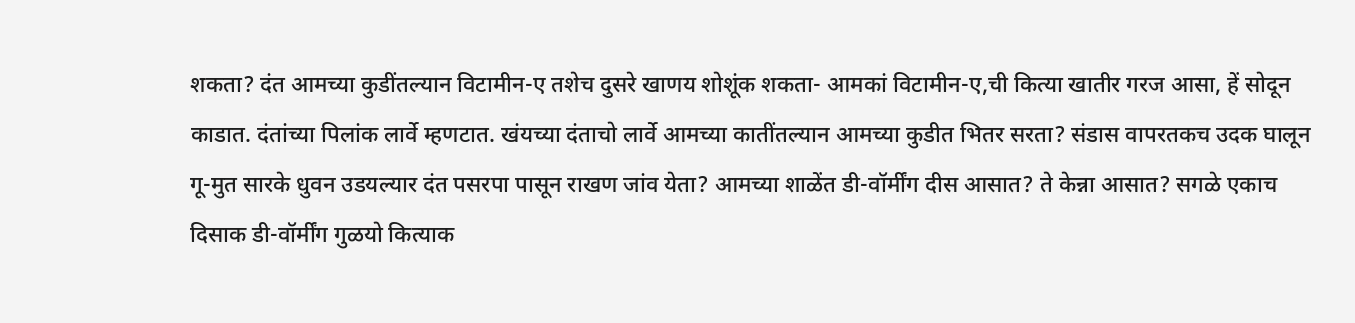शकता? दंत आमच्या कुडींतल्यान विटामीन-ए तशेच दुसरे खाणय शोशूंक शकता- आमकां विटामीन-ए,ची कित्या खातीर गरज आसा, हें सोदून काडात. दंतांच्या पिलांक लार्वे म्हणटात. खंयच्या दंताचो लार्वे आमच्या कातींतल्यान आमच्या कुडीत भितर सरता? संडास वापरतकच उदक घालून गू-मुत सारके धुवन उडयल्यार दंत पसरपा पासून राखण जांव येता? आमच्या शाळेंत डी-वॉर्मींग दीस आसात? ते केन्ना आसात? सगळे एकाच दिसाक डी-वॉर्मींग गुळयो कित्याक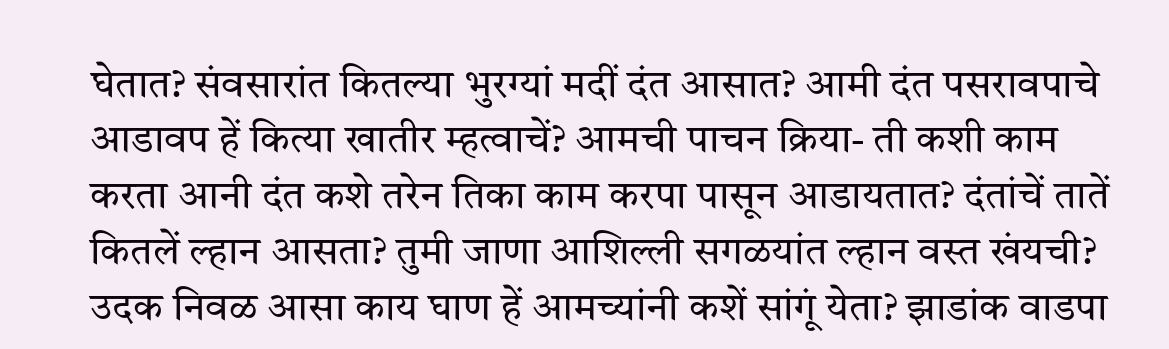घेतात? संवसारांत कितल्या भुरग्यां मदीं दंत आसात? आमी दंत पसरावपाचे आडावप हें कित्या खातीर म्हत्वाचें? आमची पाचन क्रिया- ती कशी काम करता आनी दंत कशे तरेन तिका काम करपा पासून आडायतात? दंतांचें तातें कितलें ल्हान आसता? तुमी जाणा आशिल्ली सगळयांत ल्हान वस्त खंयची? उदक निवळ आसा काय घाण हें आमच्यांनी कशें सांगूं येता? झाडांक वाडपा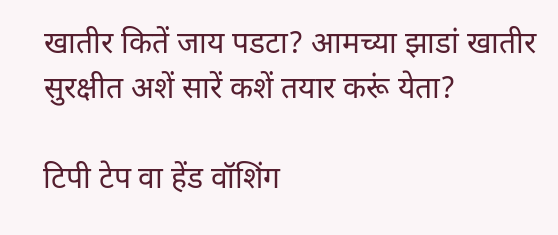खातीर कितें जाय पडटा? आमच्या झाडां खातीर सुरक्षीत अशें सारें कशें तयार करूं येता?

टिपी टेप वा हेंड वॉशिंग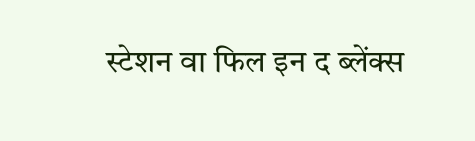स्टेशन वा फिल इन द ब्लेंक्स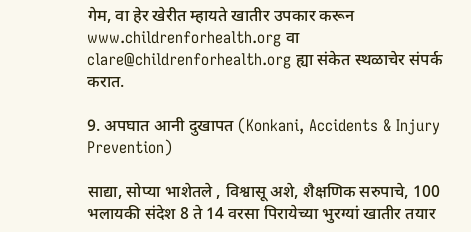गेम, वा हेर खेरीत म्हायते खातीर उपकार करून www.childrenforhealth.org वा clare@childrenforhealth.org ह्या संकेत स्थळाचेर संपर्क करात.

9. अपघात आनी दुखापत (Konkani, Accidents & Injury Prevention)

साद्या, सोप्या भाशेतले , विश्वासू अशे, शैक्षणिक सरुपाचे, 100 भलायकी संदेश 8 ते 14 वरसा पिरायेच्या भुरग्यां खातीर तयार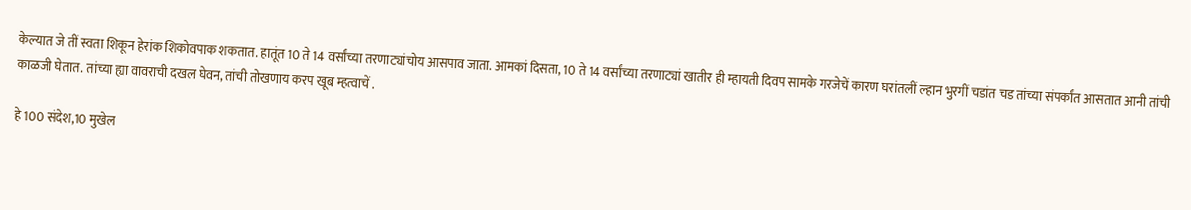केल्यात जे तीं स्वता शिकून हेरांक शिकोवपाक शकतात. हातूंत 10 ते 14 वर्सांच्या तरणाट्यांचोय आसपाव जाता. आमकां दिसता, 10 ते 14 वर्सांच्या तरणाट्यां खातीर ही म्हायती दिवप सामके गरजेचें कारण घरांतलीं ल्हान भुरगीं चडांत चड तांच्या संपर्कांत आसतात आनी तांची काळजी घेतात. तांच्या ह्या वावराची दखल घेवन, तांची तोखणाय करप खूब म्हत्वाचें .

हे 100 संदेश,10 मुखेल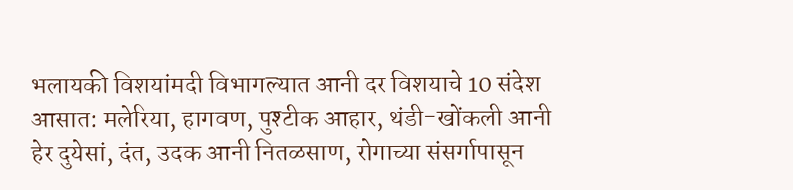भलायकी विशयांमदी विभागल्यात आनी दर विशयाचे 10 संदेश आसात: मलेरिया, हागवण, पुश्टीक आहार, थंडी-खोंकली आनी हेर दुयेसां, दंत, उदक आनी नितळसाण, रोगाच्या संसर्गापासून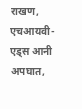राखण, एचआयवी-एड्स आनी अपघात,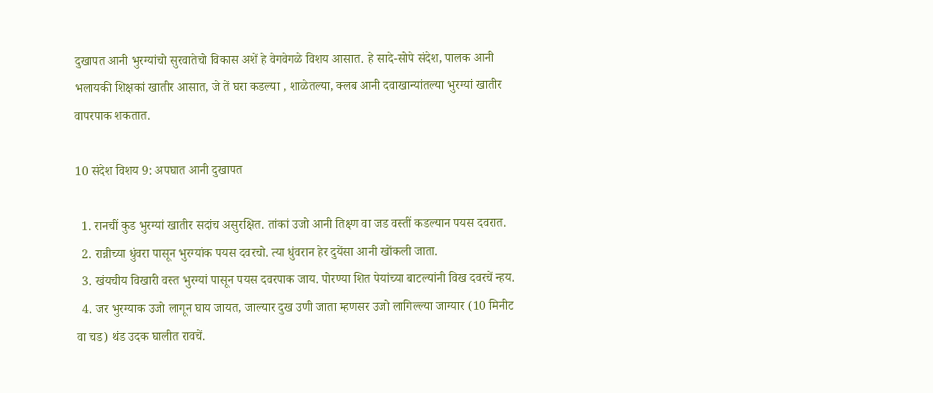दुखापत आनी भुरग्यांचो सुरवातेचो विकास अशें हे वेगवेगळे विशय आसात. हे सादे-सोपे संदेश, पालक आनी भलायकी शिक्षकां खातीर आसात, जे तें घरा कडल्या , शाळेतल्या, क्लब आनी दवाखान्यांतल्या भुरग्यां खातीर वापरपाक शकतात.

10 संदेश विशय 9: अपघात आनी दुखापत

  1. रानचीं कुड भुरग्यां खातीर सदांच असुरक्षित. तांकां उजो आनी तिक्ष्ण वा जड वस्तीं कडल्यान पयस दवरात.
  2. रान्नीच्या धुंवरा पासून भुरग्यांक पयस दवरचो. त्या धुंवरान हेर दुयेंसा आनी खोंकली जाता.
  3. खंयचीय विखारी वस्त भुरग्यां पासून पयस दवरपाक जाय. पोरण्या शित पेयांच्या बाटल्यांनी विख दवरचें न्हय.
  4. जर भुरग्याक उजो लागून घाय जायत, जाल्यार दुख उणी जाता म्हणसर उजो लागिल्ल्या जाग्यार (10 मिनीट वा चड) थंड उदक घालीत रावचें.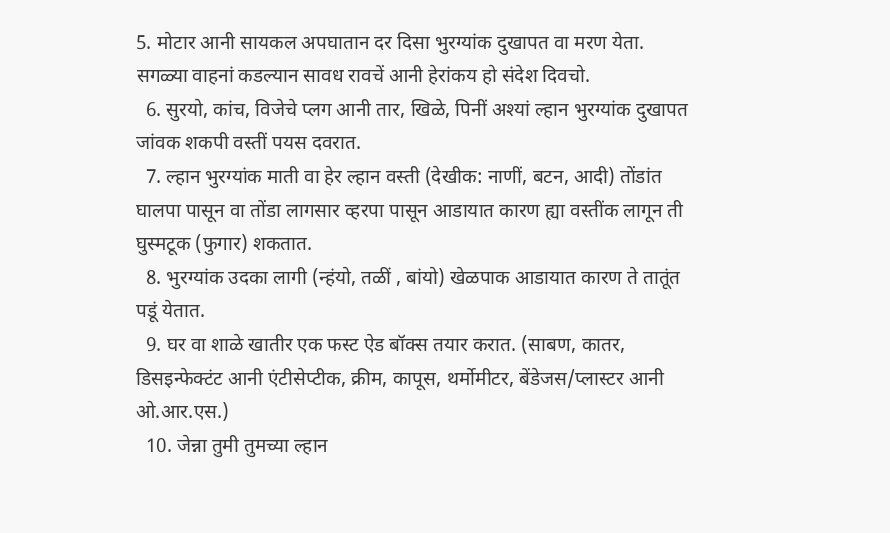5. मोटार आनी सायकल अपघातान दर दिसा भुरग्यांक दुखापत वा मरण येता. सगळ्या वाहनां कडल्यान सावध रावचें आनी हेरांकय हो संदेश दिवचो.
  6. सुरयो, कांच, विजेचे प्लग आनी तार, खिळे, पिनीं अश्यां ल्हान भुरग्यांक दुखापत जांवक शकपी वस्तीं पयस दवरात.
  7. ल्हान भुरग्यांक माती वा हेर ल्हान वस्ती (देखीक: नाणीं, बटन, आदी) तोंडांत घालपा पासून वा तोंडा लागसार व्हरपा पासून आडायात कारण ह्या वस्तींक लागून ती घुस्मटूक (फुगार) शकतात.
  8. भुरग्यांक उदका लागी (न्हंयो, तळीं , बांयो) खेळपाक आडायात कारण ते तातूंत पडूं येतात.
  9. घर वा शाळे खातीर एक फस्ट ऐड बॉक्स तयार करात. (साबण, कातर, डिसइन्फेक्टंट आनी एंटीसेप्टीक, क्रीम, कापूस, थर्मोमीटर, बेंडेजस/प्लास्टर आनी ओ.आर.एस.)
  10. जेन्ना तुमी तुमच्या ल्हान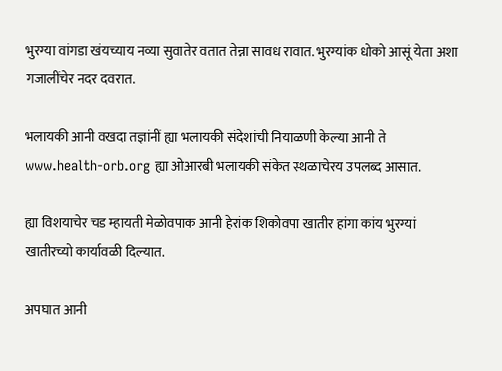भुरग्या वांगडा खंयच्याय नव्या सुवातेर वतात तेन्ना सावध रावात. भुरग्यांक धोको आसूं येता अशा गजालींचेर नदर दवरात.

भलायकी आनी वखदा तज्ञांनीं ह्या भलायकी संदेशांची नियाळणी केल्या आनी ते www.health-orb.org ह्या ओआरबी भलायकी संकेत स्थळाचेरय उपलब्द आसात.

ह्या विशयाचेर चड म्हायती मेळोवपाक आनी हेरांक शिकोवपा खातीर हांगा कांय भुरग्यां खातीरच्यो कार्यावळी दिल्यात.

अपघात आनी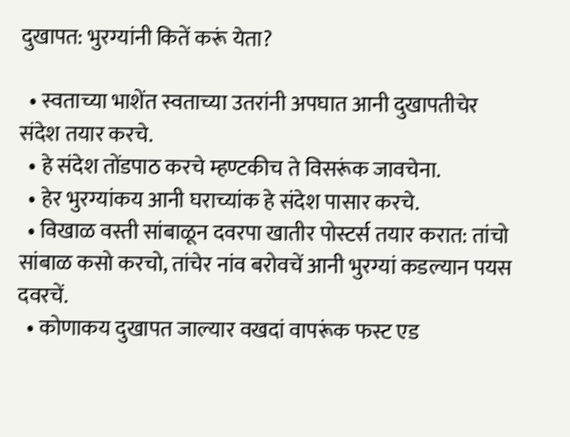दुखापत: भुरग्यांनी कितें करूं येता?

  • स्वताच्या भाशेंत स्वताच्या उतरांनी अपघात आनी दुखापतीचेर संदेश तयार करचे.
  • हे संदेश तोंडपाठ करचे म्हण्टकीच ते विसरूंक जावचेना.
  • हेर भुरग्यांकय आनी घराच्यांक हे संदेश पासार करचे.
  • विखाळ वस्ती सांबाळून दवरपा खातीर पोस्टर्स तयार करात: तांचो सांबाळ कसो करचो, तांचेर नांव बरोवचें आनी भुरग्यां कडल्यान पयस दवरचें.
  • कोणाकय दुखापत जाल्यार वखदां वापरूंक फस्ट एड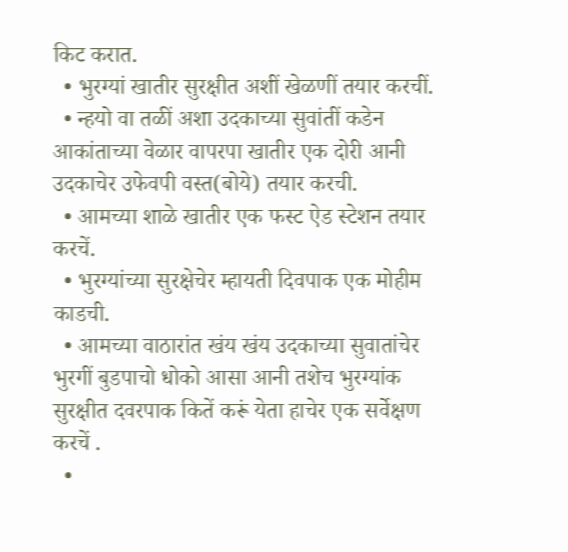किट करात.
  • भुरग्यां खातीर सुरक्षीत अशीं खेळणीं तयार करचीं.
  • न्हयो वा तळीं अशा उदकाच्या सुवांतीं कडेन आकांताच्या वेळार वापरपा खातीर एक दोरी आनी उदकाचेर उफेवपी वस्त(बोये) तयार करची.
  • आमच्या शाळे खातीर एक फस्ट ऐड स्टेशन तयार करचें.
  • भुरग्यांच्या सुरक्षेचेर म्हायती दिवपाक एक मोहीम काडची.
  • आमच्या वाठारांत खंय खंय उदकाच्या सुवातांचेर भुरगीं बुडपाचो धोको आसा आनी तशेच भुरग्यांक सुरक्षीत दवरपाक कितें करूं येता हाचेर एक सर्वेक्षण करचें .
  •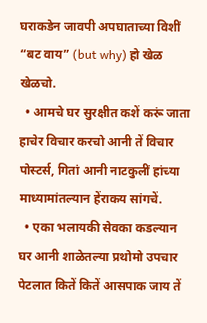घराकडेन जावपी अपघाताच्या विशीं “बट वाय” (but why) हो खेळ खेळचो.
  • आमचे घर सुरक्षीत कशें करूं जाता हाचेर विचार करचो आनी तें विचार पोस्टर्स, गितां आनी नाटकुलीं हांच्या माध्यामांतल्यान हेंराकय सांगचें.
  • एका भलायकी सेवका कडल्यान घर आनी शाळेतल्या प्रथोमो उपचार पेटलात कितें कितें आसपाक जाय तें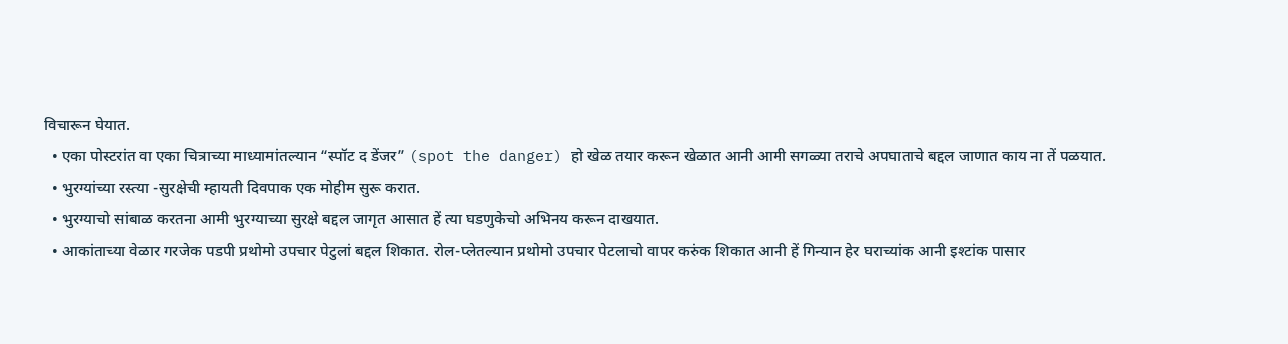विचारून घेयात.
  • एका पोस्टरांत वा एका चित्राच्या माध्यामांतल्यान “स्पॉट द डेंजर” (spot the danger) हो खेळ तयार करून खेळात आनी आमी सगळ्या तराचे अपघाताचे बद्दल जाणात काय ना तें पळयात.
  • भुरग्यांच्या रस्त्या -सुरक्षेची म्हायती दिवपाक एक मोहीम सुरू करात.
  • भुरग्याचो सांबाळ करतना आमी भुरग्याच्या सुरक्षे बद्दल जागृत आसात हें त्या घडणुकेचो अभिनय करून दाखयात.
  • आकांताच्या वेळार गरजेक पडपी प्रथोमो उपचार पेटुलां बद्दल शिकात. रोल-प्लेतल्यान प्रथोमो उपचार पेटलाचो वापर करुंक शिकात आनी हें गिन्यान हेर घराच्यांक आनी इश्टांक पासार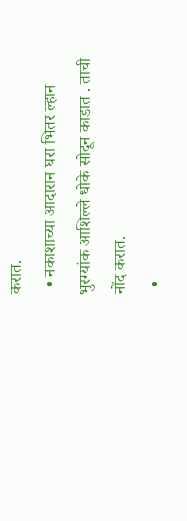करात.
  • नकाशाच्या आदारान घरा भितर ल्हान भुरग्यांक आशिल्ले धोके सोदून काडात . ताची नोंद करात.
  •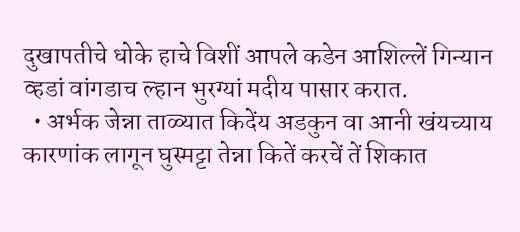दुखापतीचे धोके हाचे विशीं आपले कडेन आशिल्लें गिन्यान व्हडां वांगडाच ल्हान भुरग्यां मदीय पासार करात.
  • अर्भक जेन्ना ताळ्यात किदेंय अडकुन वा आनी खंयच्याय कारणांक लागून घुस्मट्टा तेन्ना कितें करचें तें शिकात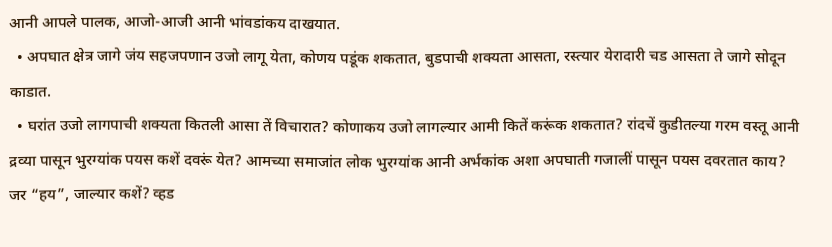आनी आपले पालक, आजो-आजी आनी भांवडांकय दाखयात.
  • अपघात क्षेत्र जागे जंय सहजपणान उजो लागू येता, कोणय पडूंक शकतात, बुडपाची शक्यता आसता, रस्त्यार येरादारी चड आसता ते जागे सोदून काडात.
  • घरांत उजो लागपाची शक्यता कितली आसा तें विचारात? कोणाकय उजो लागल्यार आमी कितें करूंक शकतात? रांदचें कुडीतल्या गरम वस्तू आनी द्रव्या पासून भुरग्यांक पयस कशें दवरूं येत? आमच्या समाजांत लोक भुरग्यांक आनी अर्भकांक अशा अपघाती गजालीं पासून पयस दवरतात काय? जर “हय”, जाल्यार कशें? व्हड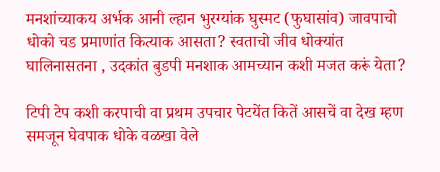मनशांच्याकय अर्भक आनी ल्हान भुरग्यांक घुस्मट (फुघासांव) जावपाचो धोको चड प्रमाणांत कित्याक आसता? स्वताचो जीव धोक्यांत घालिनासतना , उदकांत बुडपी मनशाक आमच्यान कशी मजत करूं येता?

टिपी टेप कशी करपाची वा प्रथम उपचार पेटयेंत कितें आसचें वा देख म्हण समजून घेवपाक धोके वळखा वेले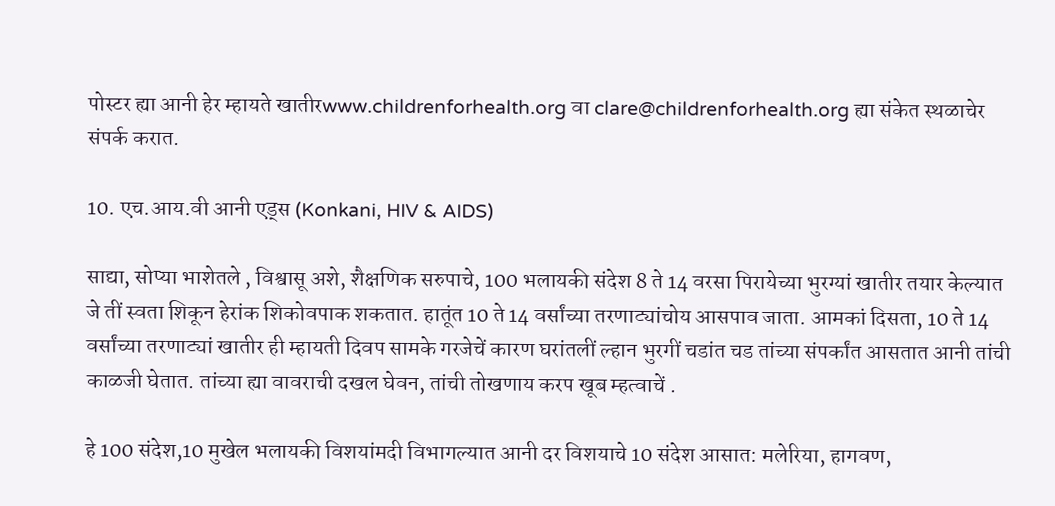पोस्टर ह्या आनी हेर म्हायते खातीरwww.childrenforhealth.org वा clare@childrenforhealth.org ह्या संकेत स्थळाचेर संपर्क करात.

10. एच.आय.वी आनी एड्स (Konkani, HIV & AIDS)

साद्या, सोप्या भाशेतले , विश्वासू अशे, शैक्षणिक सरुपाचे, 100 भलायकी संदेश 8 ते 14 वरसा पिरायेच्या भुरग्यां खातीर तयार केल्यात जे तीं स्वता शिकून हेरांक शिकोवपाक शकतात. हातूंत 10 ते 14 वर्सांच्या तरणाट्यांचोय आसपाव जाता. आमकां दिसता, 10 ते 14 वर्सांच्या तरणाट्यां खातीर ही म्हायती दिवप सामके गरजेचें कारण घरांतलीं ल्हान भुरगीं चडांत चड तांच्या संपर्कांत आसतात आनी तांची काळजी घेतात. तांच्या ह्या वावराची दखल घेवन, तांची तोखणाय करप खूब म्हत्वाचें .

हे 100 संदेश,10 मुखेल भलायकी विशयांमदी विभागल्यात आनी दर विशयाचे 10 संदेश आसात: मलेरिया, हागवण,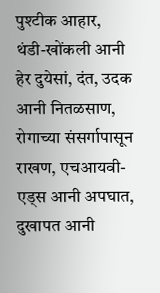पुश्टीक आहार, थंडी-खोंकली आनी हेर दुयेसां, दंत, उदक आनी नितळसाण, रोगाच्या संसर्गापासून राखण, एचआयवी-एड्स आनी अपघात, दुखापत आनी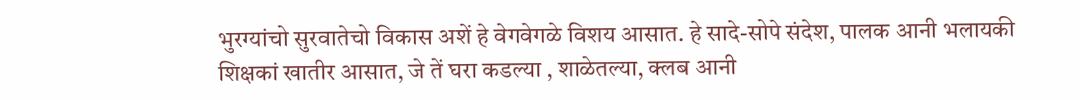भुरग्यांचो सुरवातेचो विकास अशें हे वेगवेगळे विशय आसात. हे सादे-सोपे संदेश, पालक आनी भलायकी शिक्षकां खातीर आसात, जे तें घरा कडल्या , शाळेतल्या, क्लब आनी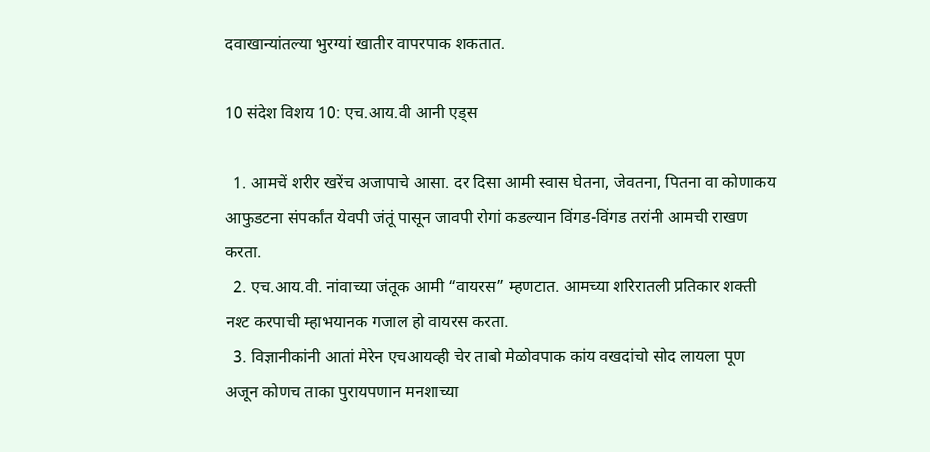दवाखान्यांतल्या भुरग्यां खातीर वापरपाक शकतात.

10 संदेश विशय 10: एच.आय.वी आनी एड्स

  1. आमचें शरीर खरेंच अजापाचे आसा. दर दिसा आमी स्वास घेतना, जेवतना, पितना वा कोणाकय आफुडटना संपर्कांत येवपी जंतूं पासून जावपी रोगां कडल्यान विंगड-विंगड तरांनी आमची राखण करता.
  2. एच.आय.वी. नांवाच्या जंतूक आमी “वायरस” म्हणटात. आमच्या शरिरातली प्रतिकार शक्ती नश्ट करपाची म्हाभयानक गजाल हो वायरस करता.
  3. विज्ञानीकांनी आतां मेरेन एचआयव्ही चेर ताबो मेळोवपाक कांय वखदांचो सोद लायला पूण अजून कोणच ताका पुरायपणान मनशाच्या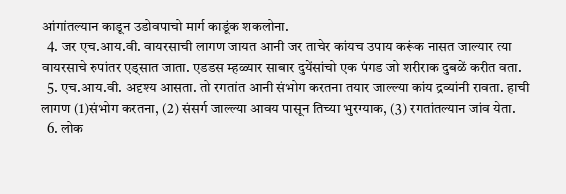आंगांतल्यान काडून उडोवपाचो मार्ग काडूंक शकलोना.
  4. जर एच.आय.वी. वायरसाची लागण जायत आनी जर ताचेर कांयच उपाय करूंक नासत जाल्यार त्या वायरसाचे रुपांतर एड्सात जाता. एडडस म्हळ्यार साबार दुयेंसांचो एक पंगड जो शरीराक दुबळें करीत वता.
  5. एच.आय.वी. अदृश्य आसता. तो रगतांत आनी संभोग करतना तयार जाल्ल्या कांय द्रव्यांनी रावता. हाची लागण (1)संभोग करतना, (2) संसर्ग जाल्ल्या आवय पासून तिच्या भुरग्याक, (3) रगतांतल्यान जांव येता.
  6. लोक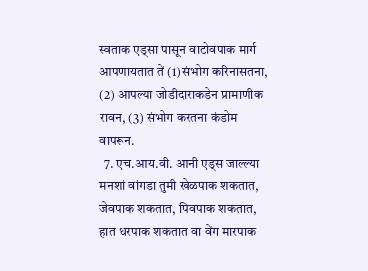स्वताक एड्सा पासून वाटोवपाक मार्ग आपणायतात तें (1)संभोग करिनासतना, (2) आपल्या जोडीदाराकडेन प्रामाणीक रावन, (3) संभोग करतना कंडोम वापरून.
  7. एच.आय.वी. आनी एड्स जाल्ल्या मनशां वांगडा तुमी खेळपाक शकतात, जेवपाक शकतात, पिवपाक शकतात, हात धरपाक शकतात वा वेंग मारपाक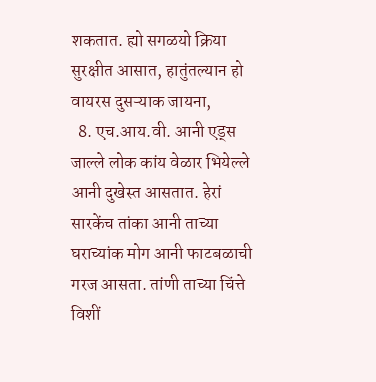शकतात. ह्यो सगळयो क्रिया सुरक्षीत आसात, हातुंतल्यान हो वायरस दुसऱ्याक जायना,
  8. एच.आय.वी. आनी एड्स जाल्ले लोक कांय वेळार भियेल्ले आनी दुखेस्त आसतात. हेरां सारकेंच तांका आनी ताच्या घराच्यांक मोग आनी फाटबळाची गरज आसता. तांणी ताच्या चिंत्ते विशीं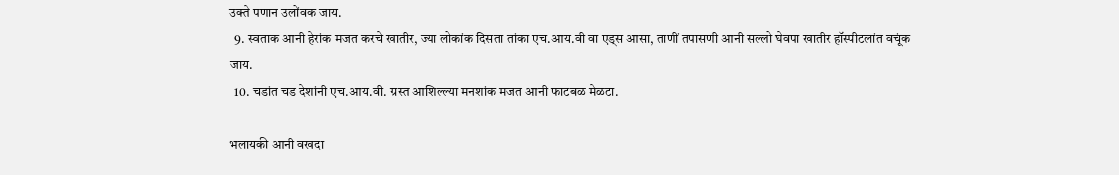उक्ते पणान उलोंवक जाय.
  9. स्वताक आनी हेरांक मजत करचे खातीर, ज्या लोकांक दिसता तांका एच.आय.वी वा एड्स आसा, ताणीं तपासणी आनी सल्लो घेवपा खातीर हॉस्पीटलांत वचूंक जाय.
  10. चडांत चड देशांनी एच.आय.वी. ग्रस्त आशिल्ल्या मनशांक मजत आनी फाटबळ मेळटा.

भलायकी आनी वखदा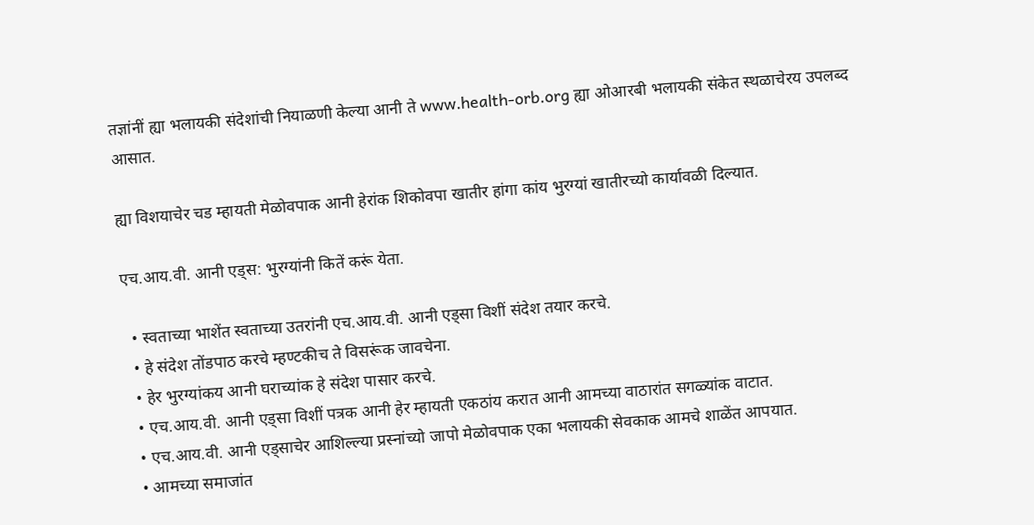तज्ञांनीं ह्या भलायकी संदेशांची नियाळणी केल्या आनी ते www.health-orb.org ह्या ओआरबी भलायकी संकेत स्थळाचेरय उपलब्द आसात.

ह्या विशयाचेर चड म्हायती मेळोवपाक आनी हेरांक शिकोवपा खातीर हांगा कांय भुरग्यां खातीरच्यो कार्यावळी दिल्यात.

एच.आय.वी. आनी एड्स: भुरग्यांनी कितें करूं येता.

  • स्वताच्या भाशेंत स्वताच्या उतरांनी एच.आय.वी. आनी एड्सा विशीं संदेश तयार करचे.
  • हे संदेश तोंडपाठ करचे म्हण्टकीच ते विसरूंक जावचेना.
  • हेर भुरग्यांकय आनी घराच्यांक हे संदेश पासार करचे.
  • एच.आय.वी. आनी एड्सा विशीं पत्रक आनी हेर म्हायती एकठांय करात आनी आमच्या वाठारांत सगळ्यांक वाटात.
  • एच.आय.वी. आनी एड्साचेर आशिल्ल्या प्रस्नांच्यो जापो मेळोवपाक एका भलायकी सेवकाक आमचे शाळेंत आपयात.
  • आमच्या समाजांत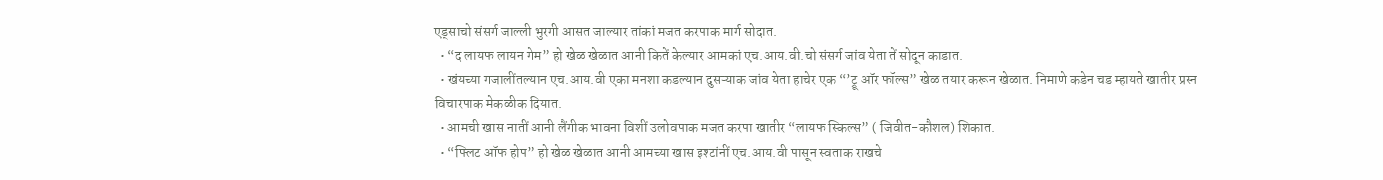एड्साचो संसर्ग जाल्ली भुरगी आसत जाल्यार तांकां मजत करपाक मार्ग सोदात.
  • “द लायफ लायन गेम” हो खेळ खेळात आनी कितें केल्यार आमकां एच.आय.वी.चो संसर्ग जांव येता तें सोदून काडात.
  • खंयच्या गजालींतल्यान एच.आय.वी एका मनशा कडल्यान दुसऱ्याक जांव येता हाचेर एक “’ट्रू ऑर फॉल्स” खेळ तयार करून खेळात. निमाणे कडेन चड म्हायते खातीर प्रस्न विचारपाक मेकळीक दियात.
  • आमची खास नातीं आनी लैंगीक भावना विशीं उलोवपाक मजत करपा खातीर “लायफ स्किल्स” ( जिवीत-कौशल) शिकात.
  • “फ्लिट ऑफ होप” हो खेळ खेळात आनी आमच्या खास इश्टांनीं एच.आय.वी पासून स्वताक राखचे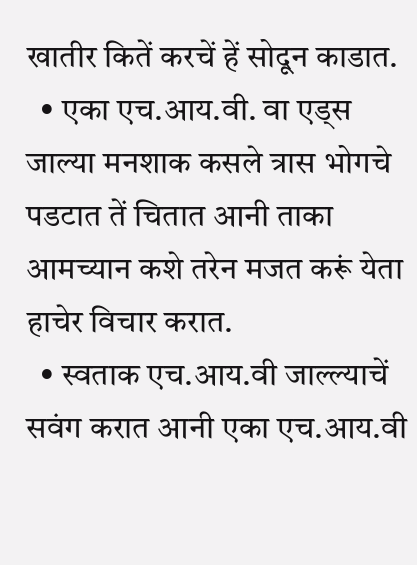खातीर कितें करचें हें सोदून काडात.
  • एका एच.आय.वी. वा एड्स जाल्या मनशाक कसले त्रास भोगचे पडटात तें चितात आनी ताका आमच्यान कशे तरेन मजत करूं येता हाचेर विचार करात.
  • स्वताक एच.आय.वी जाल्ल्याचें सवंग करात आनी एका एच.आय.वी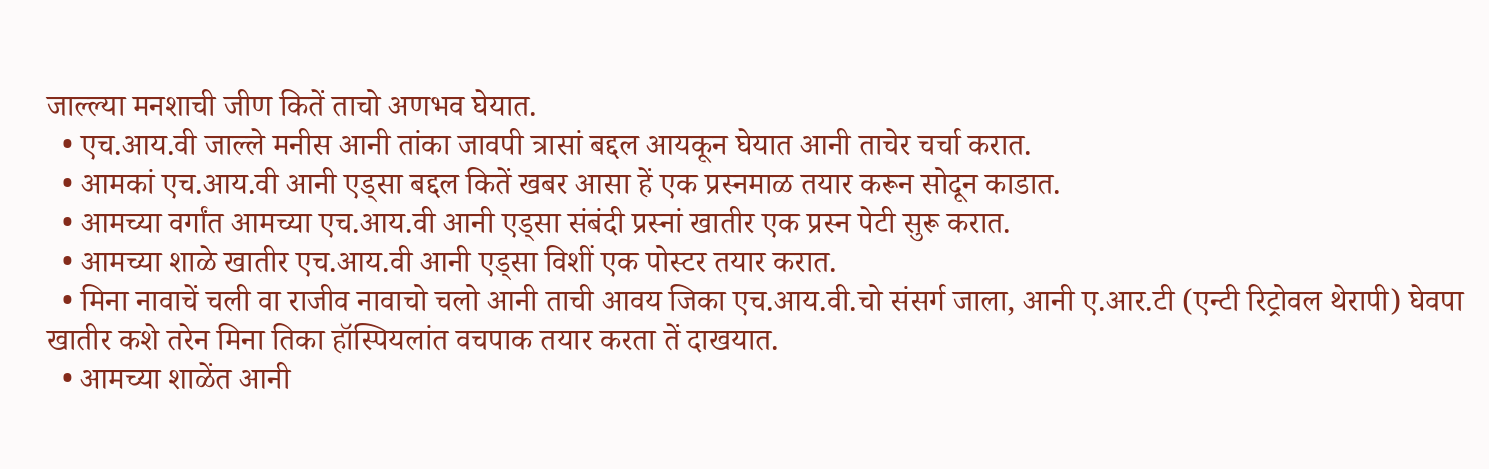जाल्ल्या मनशाची जीण कितें ताचो अणभव घेयात.
  • एच.आय.वी जाल्ले मनीस आनी तांका जावपी त्रासां बद्दल आयकून घेयात आनी ताचेर चर्चा करात.
  • आमकां एच.आय.वी आनी एड्सा बद्दल कितें खबर आसा हें एक प्रस्नमाळ तयार करून सोदून काडात.
  • आमच्या वर्गांत आमच्या एच.आय.वी आनी एड्सा संबंदी प्रस्नां खातीर एक प्रस्न पेटी सुरू करात.
  • आमच्या शाळे खातीर एच.आय.वी आनी एड्सा विशीं एक पोस्टर तयार करात.
  • मिना नावाचें चली वा राजीव नावाचो चलो आनी ताची आवय जिका एच.आय.वी.चो संसर्ग जाला, आनी ए.आर.टी (एन्टी रिट्रोवल थेरापी) घेवपा खातीर कशे तरेन मिना तिका हॉस्पियलांत वचपाक तयार करता तें दाखयात.
  • आमच्या शाळेंत आनी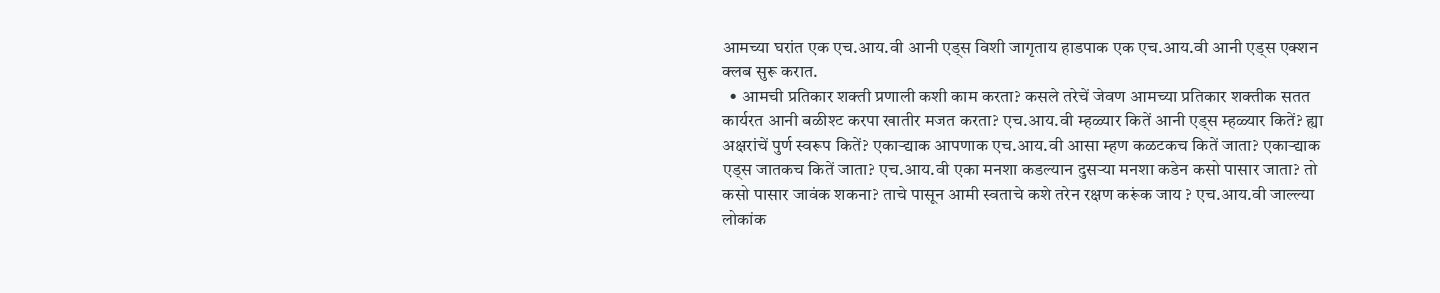आमच्या घरांत एक एच.आय.वी आनी एड्स विशी जागृताय हाडपाक एक एच.आय.वी आनी एड्स एक्शन क्लब सुरू करात.
  • आमची प्रतिकार शक्ती प्रणाली कशी काम करता? कसले तरेचें जेवण आमच्या प्रतिकार शक्तीक सतत कार्यरत आनी बळीश्ट करपा खातीर मजत करता? एच.आय.वी म्हळ्यार कितें आनी एड्स म्हळ्यार कितें? ह्या अक्षरांचें पुर्ण स्वरूप कितें? एकाऱ्द्याक आपणाक एच.आय.वी आसा म्हण कळटकच कितें जाता? एकाऱ्द्याक एड्स जातकच कितें जाता? एच.आय.वी एका मनशा कडल्यान दुसऱ्या मनशा कडेन कसो पासार जाता? तो कसो पासार जावंक शकना? ताचे पासून आमी स्वताचे कशे तरेन रक्षण करूंक जाय ? एच.आय.वी जाल्ल्या लोकांक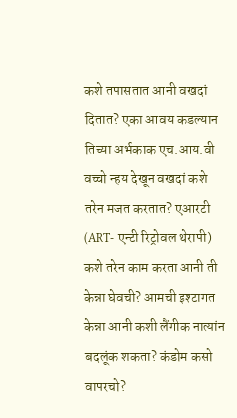कशे तपासतात आनी वखदां दितात? एका आवय कडल्यान तिच्या अर्भकाक एच.आय.वी वच्चो न्हय देखून वखदां कशे तरेन मजत करतात? एआरटी (ART- एन्टी रिट्रोवल थेरापी) कशे तरेन काम करता आनी ती केन्ना घेवची? आमची इश्टागत केन्ना आनी कशी लैंगीक नात्यांन बदलूंक शकता? कंडोम कसो वापरचो?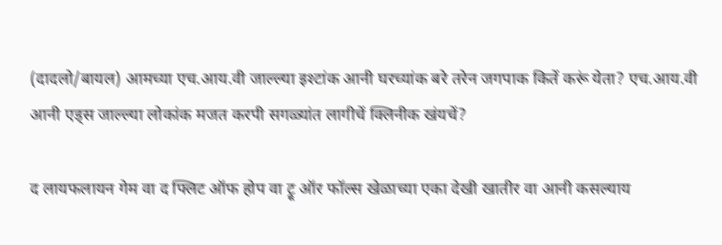(दादलो/बायल) आमच्या एच.आय.वी जाल्ल्या इश्टांक आनी घरच्यांक बरे तरेन जगपाक कितें करूं येता? एच.आय.वी आनी एड्स जाल्ल्या लोकांक मजत करपी सगळ्यांत लागीचें क्लिनीक खंयचें?

द लायफलायन गेम वा द फ्लिट ऑफ होप वा ट्रू ऑर फॉल्स खेळाच्या एका देखी खातीर वा आनी कसल्याय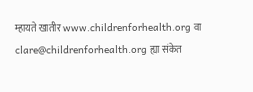म्हायते खातीर www.childrenforhealth.org वा clare@childrenforhealth.org ह्या संकेत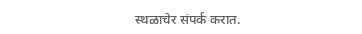स्थळाचेर संपर्क करात.